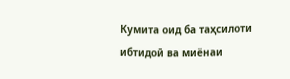Кумита оид ба таҳсилоти ибтидоӣ ва миёнаи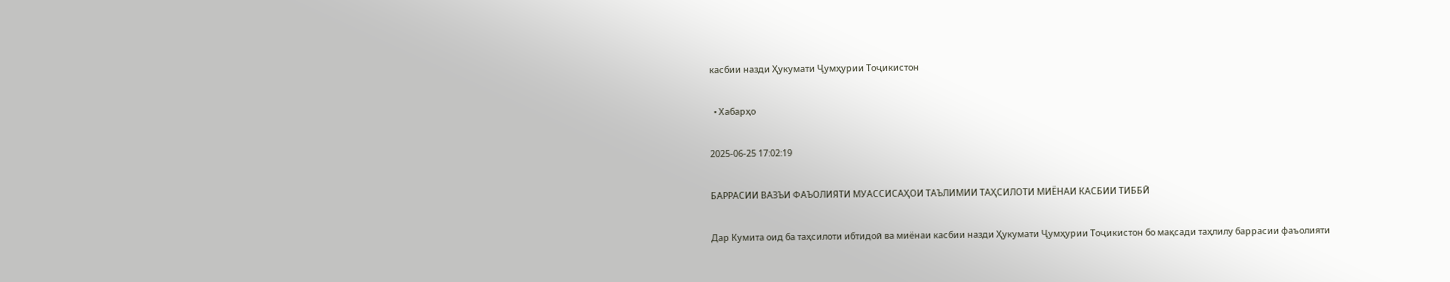касбии назди Ҳукумати Ҷумҳурии Тоҷикистон

  • Хабарҳо

2025-06-25 17:02:19

БАРРАСИИ ВАЗЪИ ФАЪОЛИЯТИ МУАССИСАҲОИ ТАЪЛИМИИ ТАҲСИЛОТИ МИЁНАИ КАСБИИ ТИББӢ

Дар Кумита оид ба таҳсилоти ибтидоӣ ва миёнаи касбии назди Ҳукумати Ҷумҳурии Тоҷикистон бо мақсади таҳлилу баррасии фаъолияти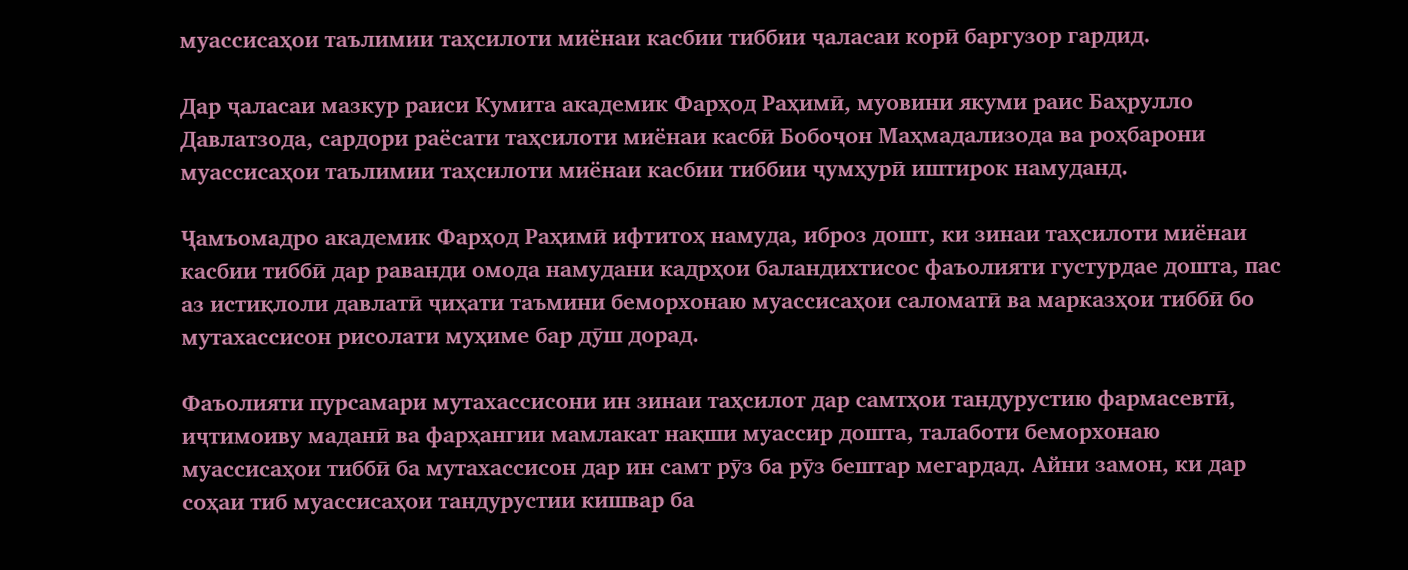муассисаҳои таълимии таҳсилоти миёнаи касбии тиббии ҷаласаи корӣ баргузор гардид.

Дар ҷаласаи мазкур раиси Кумита академик Фарҳод Раҳимӣ, муовини якуми раис Баҳрулло Давлатзода, сардори раёсати таҳсилоти миёнаи касбӣ Бобоҷон Маҳмадализода ва роҳбарони муассисаҳои таълимии таҳсилоти миёнаи касбии тиббии ҷумҳурӣ иштирок намуданд.

Ҷамъомадро академик Фарҳод Раҳимӣ ифтитоҳ намуда, иброз дошт, ки зинаи таҳсилоти миёнаи касбии тиббӣ дар раванди омода намудани кадрҳои баландихтисос фаъолияти густурдае дошта, пас аз истиқлоли давлатӣ ҷиҳати таъмини беморхонаю муассисаҳои саломатӣ ва марказҳои тиббӣ бо мутахассисон рисолати муҳиме бар дӯш дорад.

Фаъолияти пурсамари мутахассисони ин зинаи таҳсилот дар самтҳои тандурустию фармасевтӣ, иҷтимоиву маданӣ ва фарҳангии мамлакат нақши муассир дошта, талаботи беморхонаю муассисаҳои тиббӣ ба мутахассисон дар ин самт рӯз ба рӯз бештар мегардад. Айни замон, ки дар соҳаи тиб муассисаҳои тандурустии кишвар ба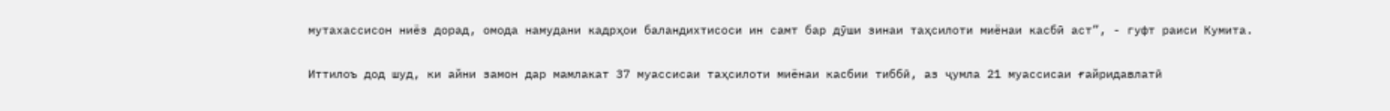мутахассисон ниёз дорад, омода намудани кадрҳои баландихтисоси ин самт бар дӯши зинаи таҳсилоти миёнаи касбӣ аст”, - гуфт раиси Кумита.

Иттилоъ дод шуд, ки айни замон дар мамлакат 37 муассисаи таҳсилоти миёнаи касбии тиббӣ, аз ҷумла 21 муассисаи ғайридавлатӣ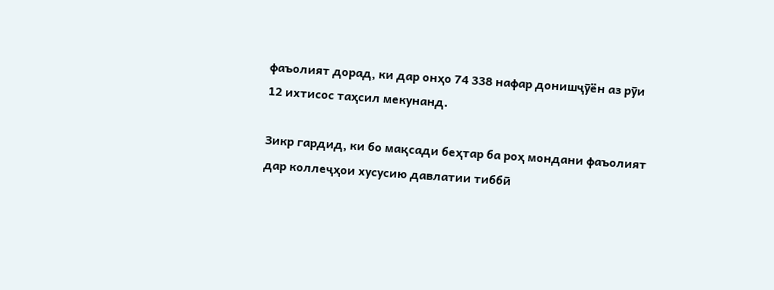фаъолият дорад, ки дар онҳо 74 338 нафар донишҷӯён аз рӯи 12 ихтисос таҳсил мекунанд.

Зикр гардид, ки бо мақсади беҳтар ба роҳ мондани фаъолият дар коллеҷҳои хусусию давлатии тиббӣ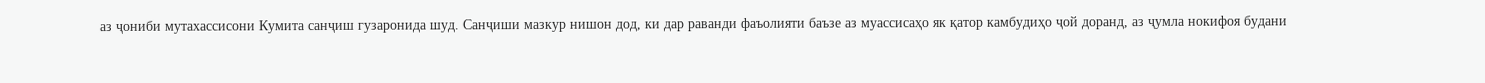аз ҷониби мутахассисони Кумита санҷиш гузаронида шуд. Санҷиши мазкур нишон дод, ки дар раванди фаъолияти баъзе аз муассисаҳо як қатор камбудиҳо ҷой доранд, аз ҷумла нокифоя будани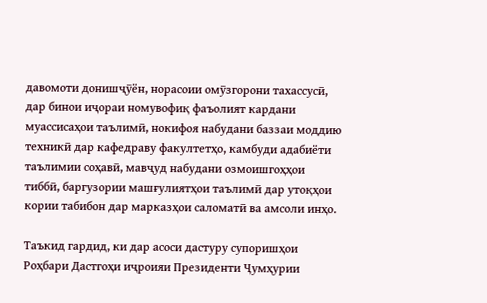давомоти донишҷӯён, норасоии омӯзгорони тахассусӣ, дар бинои иҷораи номувофиқ фаъолият кардани муассисаҳои таълимӣ, нокифоя набудани баззаи моддию техникӣ дар кафедраву факултетҳо, камбуди адабиёти таълимии соҳавӣ, мавҷуд набудани озмоишгоҳҳои тиббӣ, баргузории машғулиятҳои таълимӣ дар утоқҳои кории табибон дар марказҳои саломатӣ ва амсоли инҳо.

Таъкид гардид, ки дар асоси дастуру супоришҳои Роҳбари Дастгоҳи иҷроияи Президенти Ҷумҳурии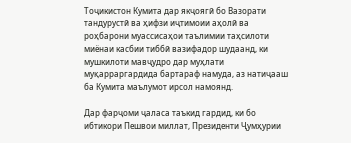Тоҷикистон Кумита дар якҷоягӣ бо Вазорати тандурустӣ ва ҳифзи иҷтимоии аҳолӣ ва роҳбарони муассисаҳои таълимии таҳсилоти миёнаи касбии тиббӣ вазифадор шудаанд, ки мушкилоти мавҷудро дар муҳлати муқарраргардида бартараф намуда, аз натиҷааш ба Кумита маълумот ирсол намоянд.

Дар фарҷоми ҷаласа таъкид гардид, ки бо ибтикори Пешвои миллат, Президенти Ҷумҳурии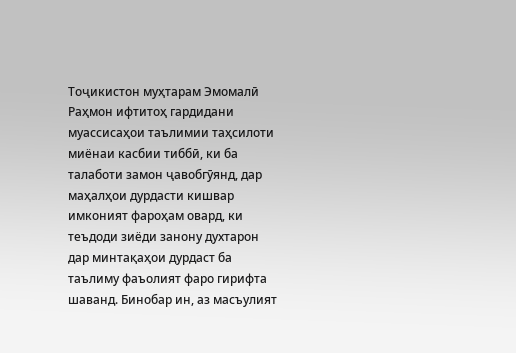Тоҷикистон муҳтарам Эмомалӣ Раҳмон ифтитоҳ гардидани муассисаҳои таълимии таҳсилоти миёнаи касбии тиббӣ, ки ба талаботи замон ҷавобгӯянд, дар маҳалҳои дурдасти кишвар имконият фароҳам овард, ки теъдоди зиёди занону духтарон дар минтақаҳои дурдаст ба таълиму фаъолият фаро гирифта шаванд. Бинобар ин, аз масъулият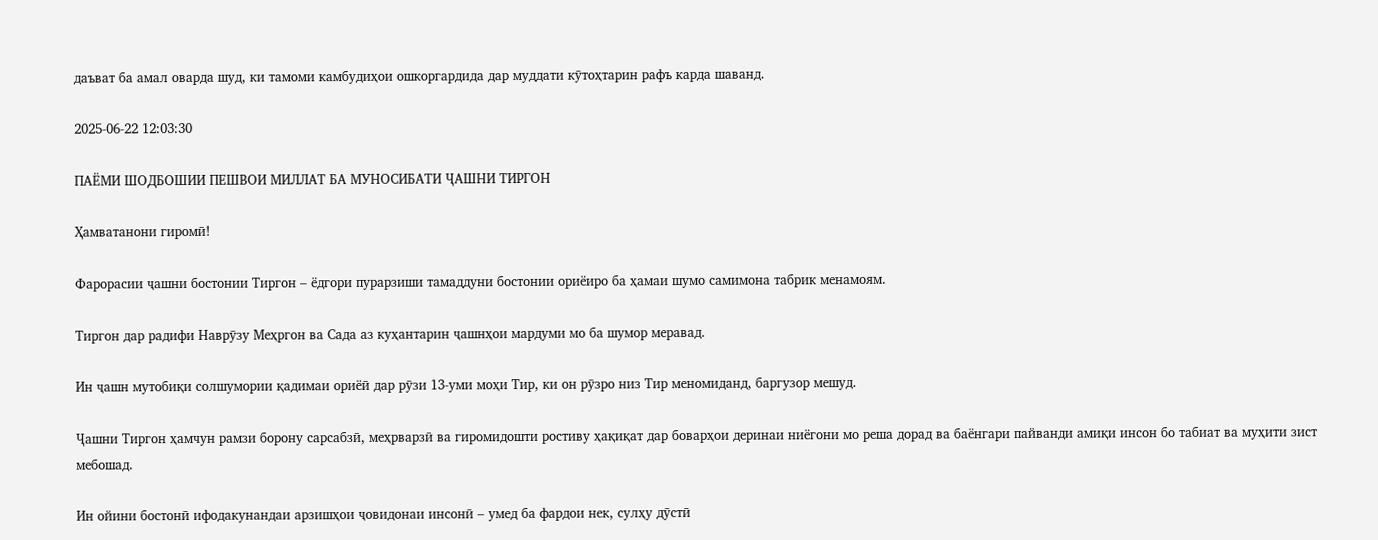даъват ба амал оварда шуд, ки тамоми камбудиҳои ошкоргардида дар муддати кӯтоҳтарин рафъ карда шаванд.

2025-06-22 12:03:30

ПАЁМИ ШОДБОШИИ ПЕШВОИ МИЛЛАТ БА МУНОСИБАТИ ҶАШНИ ТИРГОН

Ҳамватанони гиромӣ!

Фарорасии ҷашни бостонии Тиргон – ёдгори пурарзиши тамаддуни бостонии ориёиро ба ҳамаи шумо самимона табрик менамоям.

Тиргон дар радифи Наврӯзу Меҳргон ва Сада аз куҳантарин ҷашнҳои мардуми мо ба шумор меравад.

Ин ҷашн мутобиқи солшумории қадимаи ориёӣ дар рӯзи 13-уми моҳи Тир, ки он рӯзро низ Тир меномиданд, баргузор мешуд.

Ҷашни Тиргон ҳамчун рамзи борону сарсабзӣ, меҳрварзӣ ва гиромидошти ростиву ҳақиқат дар боварҳои деринаи ниёгони мо реша дорад ва баёнгари пайванди амиқи инсон бо табиат ва муҳити зист мебошад.

Ин ойини бостонӣ ифодакунандаи арзишҳои ҷовидонаи инсонӣ – умед ба фардои нек, сулҳу дӯстӣ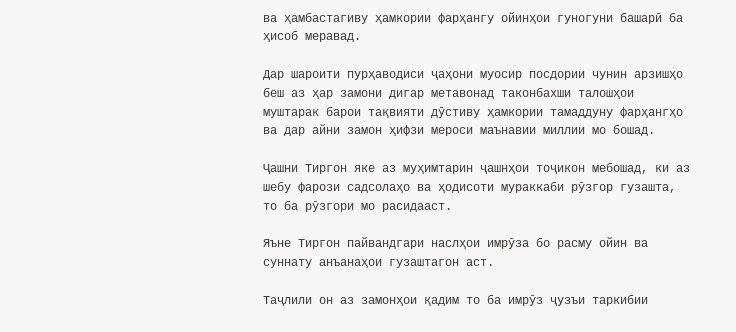ва ҳамбастагиву ҳамкории фарҳангу ойинҳои гуногуни башарӣ ба ҳисоб меравад.

Дар шароити пурҳаводиси ҷаҳони муосир посдории чунин арзишҳо беш аз ҳар замони дигар метавонад таконбахши талошҳои муштарак барои тақвияти дӯстиву ҳамкории тамаддуну фарҳангҳо ва дар айни замон ҳифзи мероси маънавии миллии мо бошад.

Ҷашни Тиргон яке аз муҳимтарин ҷашнҳои тоҷикон мебошад, ки аз шебу фарози садсолаҳо ва ҳодисоти мураккаби рӯзгор гузашта, то ба рӯзгори мо расидааст.

Яъне Тиргон пайвандгари наслҳои имрӯза бо расму ойин ва суннату анъанаҳои гузаштагон аст.

Таҷлили он аз замонҳои қадим то ба имрӯз ҷузъи таркибии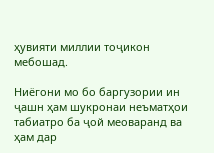ҳувияти миллии тоҷикон мебошад.

Ниёгони мо бо баргузории ин ҷашн ҳам шукронаи неъматҳои табиатро ба ҷой меоваранд ва ҳам дар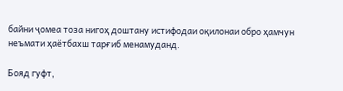байни ҷомеа тоза нигоҳ доштану истифодаи оқилонаи обро ҳамчун неъмати ҳаётбахш тарғиб менамуданд.

Бояд гуфт,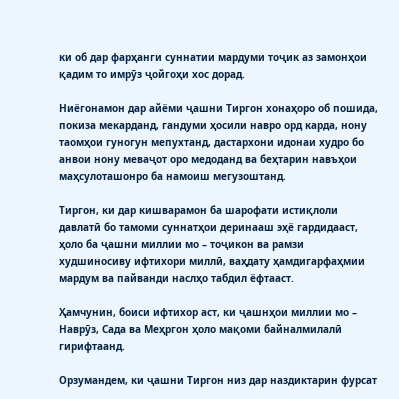ки об дар фарҳанги суннатии мардуми тоҷик аз замонҳои қадим то имрӯз ҷойгоҳи хос дорад.

Ниёгонамон дар айёми ҷашни Тиргон хонаҳоро об пошида, покиза мекарданд, гандуми ҳосили навро орд карда, нону таомҳои гуногун мепухтанд, дастархони идонаи худро бо анвои нону меваҷот оро медоданд ва беҳтарин навъҳои маҳсулоташонро ба намоиш мегузоштанд.

Тиргон, ки дар кишварамон ба шарофати истиқлоли давлатӣ бо тамоми суннатҳои деринааш эҳё гардидааст, ҳоло ба ҷашни миллии мо – тоҷикон ва рамзи худшиносиву ифтихори миллӣ, ваҳдату ҳамдигарфаҳмии мардум ва пайванди наслҳо табдил ёфтааст.

Ҳамчунин, боиси ифтихор аст, ки ҷашнҳои миллии мо – Наврӯз, Сада ва Меҳргон ҳоло мақоми байналмилалӣ гирифтаанд.

Орзумандем, ки ҷашни Тиргон низ дар наздиктарин фурсат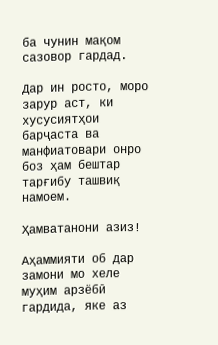ба чунин мақом сазовор гардад.

Дар ин росто, моро зарур аст, ки хусусиятҳои барҷаста ва манфиатовари онро боз ҳам бештар тарғибу ташвиқ намоем.

Ҳамватанони азиз!

Аҳаммияти об дар замони мо хеле муҳим арзёбӣ гардида, яке аз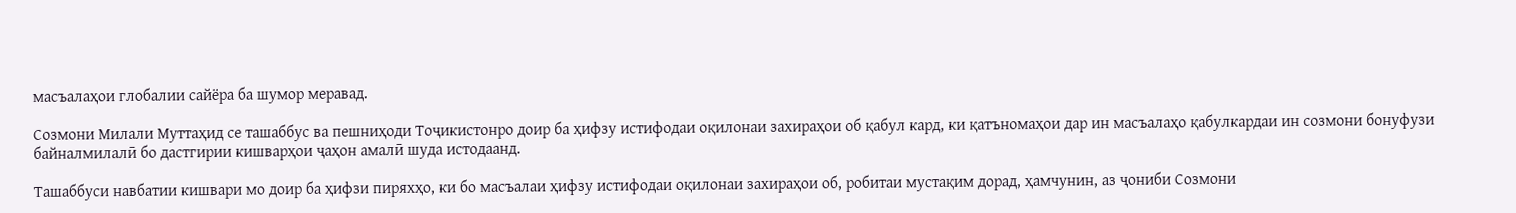масъалаҳои глобалии сайёра ба шумор меравад.

Созмони Милали Муттаҳид се ташаббус ва пешниҳоди Тоҷикистонро доир ба ҳифзу истифодаи оқилонаи захираҳои об қабул кард, ки қатъномаҳои дар ин масъалаҳо қабулкардаи ин созмони бонуфузи байналмилалӣ бо дастгирии кишварҳои ҷаҳон амалӣ шуда истодаанд.

Ташаббуси навбатии кишвари мо доир ба ҳифзи пиряхҳо, ки бо масъалаи ҳифзу истифодаи оқилонаи захираҳои об, робитаи мустақим дорад, ҳамчунин, аз ҷониби Созмони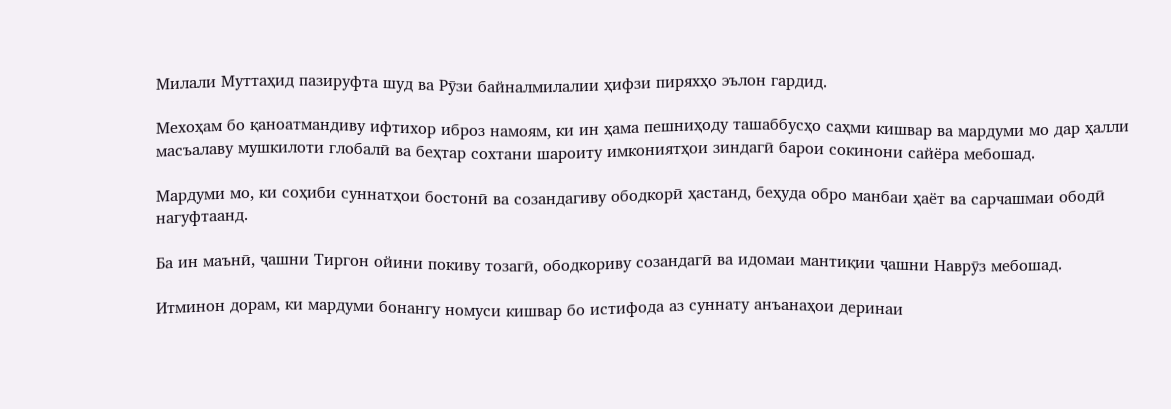Милали Муттаҳид пазируфта шуд ва Рӯзи байналмилалии ҳифзи пиряхҳо эълон гардид.

Мехоҳам бо қаноатмандиву ифтихор иброз намоям, ки ин ҳама пешниҳоду ташаббусҳо саҳми кишвар ва мардуми мо дар ҳалли масъалаву мушкилоти глобалӣ ва беҳтар сохтани шароиту имкониятҳои зиндагӣ барои сокинони сайёра мебошад.

Мардуми мо, ки соҳиби суннатҳои бостонӣ ва созандагиву ободкорӣ ҳастанд, беҳуда обро манбаи ҳаёт ва сарчашмаи ободӣ нагуфтаанд.

Ба ин маънӣ, ҷашни Тиргон ойини покиву тозагӣ, ободкориву созандагӣ ва идомаи мантиқии ҷашни Наврӯз мебошад.

Итминон дорам, ки мардуми бонангу номуси кишвар бо истифода аз суннату анъанаҳои деринаи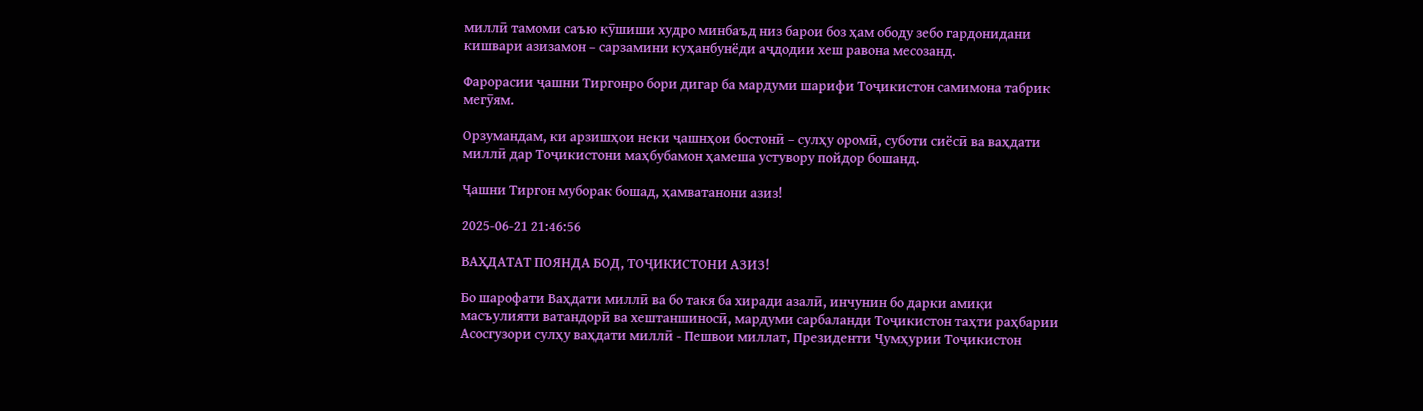миллӣ тамоми саъю кӯшиши худро минбаъд низ барои боз ҳам ободу зебо гардонидани кишвари азизамон – сарзамини куҳанбунёди аҷдодии хеш равона месозанд.

Фарорасии ҷашни Тиргонро бори дигар ба мардуми шарифи Тоҷикистон самимона табрик мегӯям.

Орзумандам, ки арзишҳои неки ҷашнҳои бостонӣ – сулҳу оромӣ, суботи сиёсӣ ва ваҳдати миллӣ дар Тоҷикистони маҳбубамон ҳамеша устувору пойдор бошанд.

Ҷашни Тиргон муборак бошад, ҳамватанони азиз!

2025-06-21 21:46:56

ВАҲДАТАТ ПОЯНДА БОД, ТОҶИКИСТОНИ АЗИЗ!

Бо шарофати Ваҳдати миллӣ ва бо такя ба хиради азалӣ, инчунин бо дарки амиқи масъулияти ватандорӣ ва хештаншиносӣ, мардуми сарбаланди Тоҷикистон таҳти раҳбарии Асосгузори сулҳу ваҳдати миллӣ - Пешвои миллат, Президенти Ҷумҳурии Тоҷикистон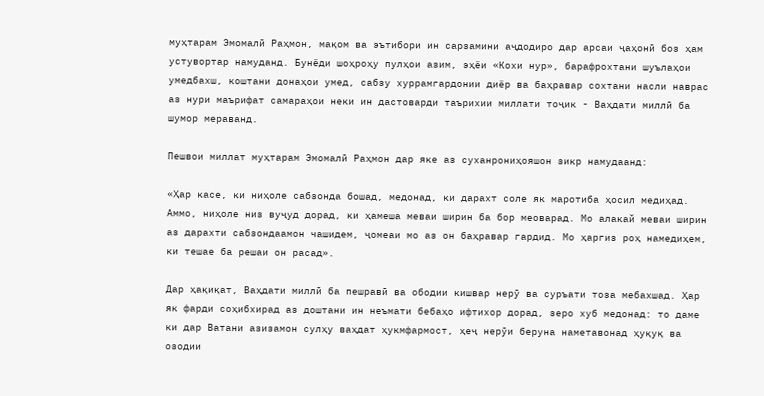муҳтарам Эмомалӣ Раҳмон, мақом ва эътибори ин сарзамини аҷдодиро дар арсаи ҷаҳонӣ боз ҳам устувортар намуданд. Бунёди шоҳроҳу пулҳои азим, эҳёи «Кохи нур», барафрохтани шуълаҳои умедбахш, коштани донаҳои умед, сабзу хуррамгардонии диёр ва баҳравар сохтани насли наврас аз нури маърифат самараҳои неки ин дастоварди таърихии миллати тоҷик - Ваҳдати миллӣ ба шумор мераванд.

Пешвои миллат муҳтарам Эмомалӣ Раҳмон дар яке аз суханрониҳояшон зикр намудаанд:

«Ҳар касе, ки ниҳоле сабзонда бошад, медонад, ки дарахт соле як маротиба ҳосил медиҳад. Аммо, ниҳоле низ вуҷуд дорад, ки ҳамеша меваи ширин ба бор меоварад. Мо алакай меваи ширин аз дарахти сабзондаамон чашидем, ҷомеаи мо аз он баҳравар гардид. Мо ҳаргиз роҳ намедиҳем, ки тешае ба решаи он расад».

Дар ҳақиқат, Ваҳдати миллӣ ба пешравӣ ва ободии кишвар нерӯ ва суръати тоза мебахшад. Ҳар як фарди соҳибхирад аз доштани ин неъмати бебаҳо ифтихор дорад, зеро хуб медонад: то даме ки дар Ватани азизамон сулҳу ваҳдат ҳукмфармост, ҳеҷ нерӯи беруна наметавонад ҳуқуқ ва озодии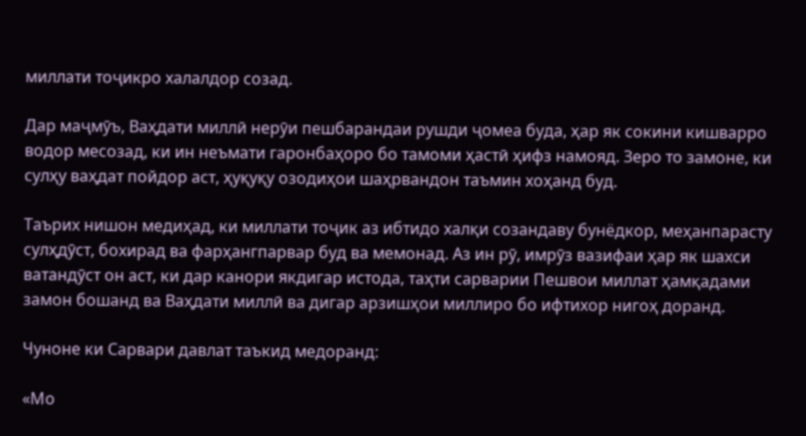миллати тоҷикро халалдор созад.

Дар маҷмӯъ, Ваҳдати миллӣ нерӯи пешбарандаи рушди ҷомеа буда, ҳар як сокини кишварро водор месозад, ки ин неъмати гаронбаҳоро бо тамоми ҳастӣ ҳифз намояд. Зеро то замоне, ки сулҳу ваҳдат пойдор аст, ҳуқуқу озодиҳои шаҳрвандон таъмин хоҳанд буд.

Таърих нишон медиҳад, ки миллати тоҷик аз ибтидо халқи созандаву бунёдкор, меҳанпарасту сулҳдӯст, бохирад ва фарҳангпарвар буд ва мемонад. Аз ин рӯ, имрӯз вазифаи ҳар як шахси ватандӯст он аст, ки дар канори якдигар истода, таҳти сарварии Пешвои миллат ҳамқадами замон бошанд ва Ваҳдати миллӣ ва дигар арзишҳои миллиро бо ифтихор нигоҳ доранд.

Чуноне ки Сарвари давлат таъкид медоранд:

«Мо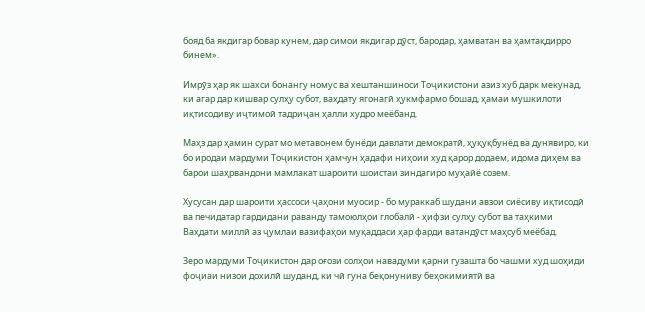бояд ба якдигар бовар кунем, дар симои якдигар дӯст, бародар, ҳамватан ва ҳамтақдирро бинем».

Имрӯз ҳар як шахси бонангу номус ва хештаншиноси Тоҷикистони азиз хуб дарк мекунад, ки агар дар кишвар сулҳу субот, ваҳдату ягонагӣ ҳукмфармо бошад, ҳамаи мушкилоти иқтисодиву иҷтимоӣ тадриҷан ҳалли худро меёбанд.

Маҳз дар ҳамин сурат мо метавонем бунёди давлати демократӣ, ҳуқуқбунёд ва дунявиро, ки бо иродаи мардуми Тоҷикистон ҳамчун ҳадафи ниҳоии худ қарор додаем, идома диҳем ва барои шаҳрвандони мамлакат шароити шоистаи зиндагиро муҳайё созем.

Хусусан дар шароити ҳассоси ҷаҳони муосир - бо мураккаб шудани авзои сиёсиву иқтисодӣ ва печидатар гардидани раванду тамоюлҳои глобалӣ - ҳифзи сулҳу субот ва таҳкими Ваҳдати миллӣ аз ҷумлаи вазифаҳои муқаддаси ҳар фарди ватандӯст маҳсуб меёбад.

Зеро мардуми Тоҷикистон дар оғози солҳои навадуми қарни гузашта бо чашми худ шоҳиди фоҷиаи низои дохилӣ шуданд, ки чӣ гуна беқонуниву беҳокимиятӣ ва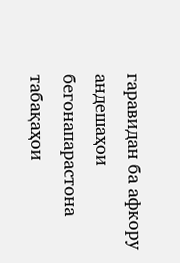гаравидан ба афкору андешаҳои бегонапарастона табақаҳои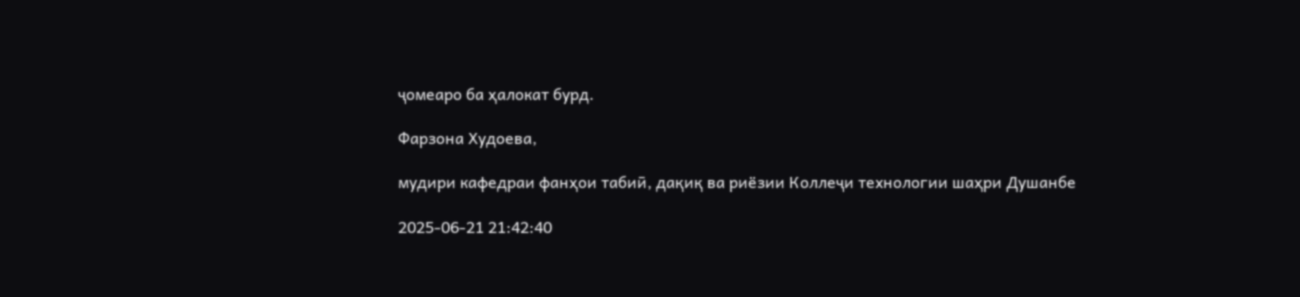ҷомеаро ба ҳалокат бурд.

Фарзона Худоева,

мудири кафедраи фанҳои табиӣ, дақиқ ва риёзии Коллеҷи технологии шаҳри Душанбе

2025-06-21 21:42:40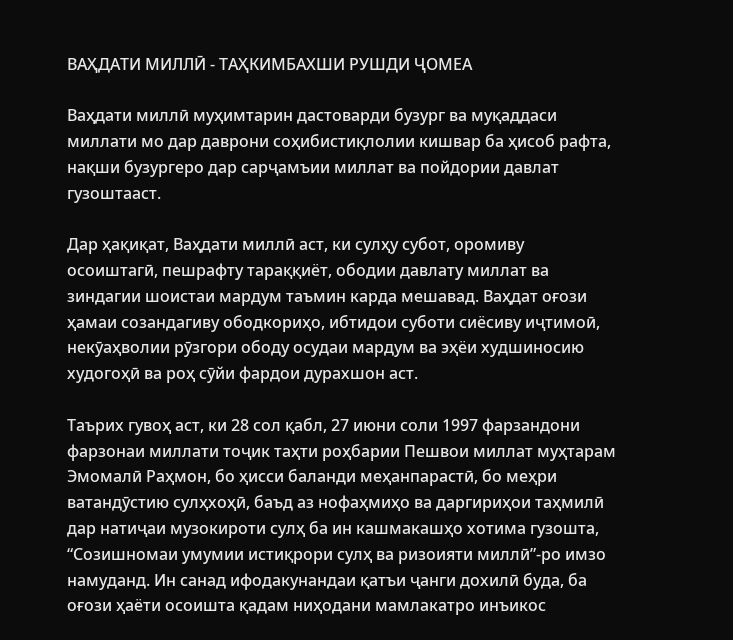ВАҲДАТИ МИЛЛӢ - ТАҲКИМБАХШИ РУШДИ ҶОМЕА

Ваҳдати миллӣ муҳимтарин дастоварди бузург ва муқаддаси миллати мо дар даврони соҳибистиқлолии кишвар ба ҳисоб рафта, нақши бузургеро дар сарҷамъии миллат ва пойдории давлат гузоштааст.

Дар ҳақиқат, Ваҳдати миллӣ аст, ки сулҳу субот, оромиву осоиштагӣ, пешрафту тараққиёт, ободии давлату миллат ва зиндагии шоистаи мардум таъмин карда мешавад. Ваҳдат оғози ҳамаи созандагиву ободкориҳо, ибтидои суботи сиёсиву иҷтимоӣ, некӯаҳволии рӯзгори ободу осудаи мардум ва эҳёи худшиносию худогоҳӣ ва роҳ сӯйи фардои дурахшон аст.

Таърих гувоҳ аст, ки 28 сол қабл, 27 июни соли 1997 фарзандони фарзонаи миллати тоҷик таҳти роҳбарии Пешвои миллат муҳтарам Эмомалӣ Раҳмон, бо ҳисси баланди меҳанпарастӣ, бо меҳри ватандӯстию сулҳхоҳӣ, баъд аз нофаҳмиҳо ва даргириҳои таҳмилӣ дар натиҷаи музокироти сулҳ ба ин кашмакашҳо хотима гузошта, “Созишномаи умумии истиқрори сулҳ ва ризоияти миллӣ”-ро имзо намуданд. Ин санад ифодакунандаи қатъи ҷанги дохилӣ буда, ба оғози ҳаёти осоишта қадам ниҳодани мамлакатро инъикос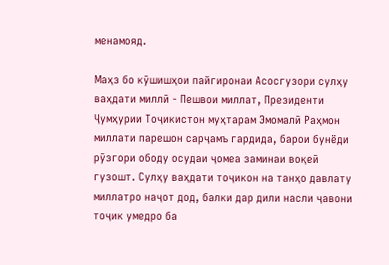менамояд.

Маҳз бо кӯшишҳои пайгиронаи Асосгузори сулҳу ваҳдати миллӣ - Пешвои миллат, Президенти Ҷумҳурии Тоҷикистон муҳтарам Эмомалӣ Раҳмон миллати парешон сарҷамъ гардида, барои бунёди рӯзгори ободу осудаи ҷомеа заминаи воқеӣ гузошт. Сулҳу ваҳдати тоҷикон на танҳо давлату миллатро наҷот дод, балки дар дили насли ҷавони тоҷик умедро ба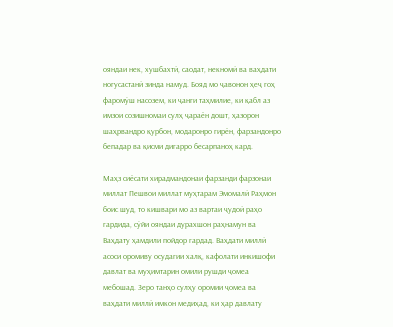ояндаи нек, хушбахтӣ, саодат, некномӣ ва ваҳдати ногусастанӣ зинда намуд. Бояд мо ҷавонон ҳеҷ гоҳ фаромӯш насозем, ки ҷанги таҳмилие, ки қабл аз имзои созишномаи сулҳ ҷараён дошт, ҳазорон шаҳрвандро қурбон, модаронро гирён, фарзандонро бепадар ва қисми дигарро бесарпаноҳ кард.

Маҳз сиёсати хирадмандонаи фарзанди фарзонаи миллат Пешвои миллат муҳтарам Эмомалӣ Раҳмон боис шуд, то кишвари мо аз вартаи ҷудоӣ раҳо гардида, сӯйи ояндаи дурахшон раҳнамун ва Ваҳдату ҳамдили пойдор гардад. Ваҳдати миллӣ асоси оромиву осудагии халқ, кафолати инкишофи давлат ва муҳимтарин омили рушди ҷомеа мебошад. Зеро танҳо сулҳу оромии ҷомеа ва ваҳдати миллӣ имкон медиҳад, ки ҳар давлату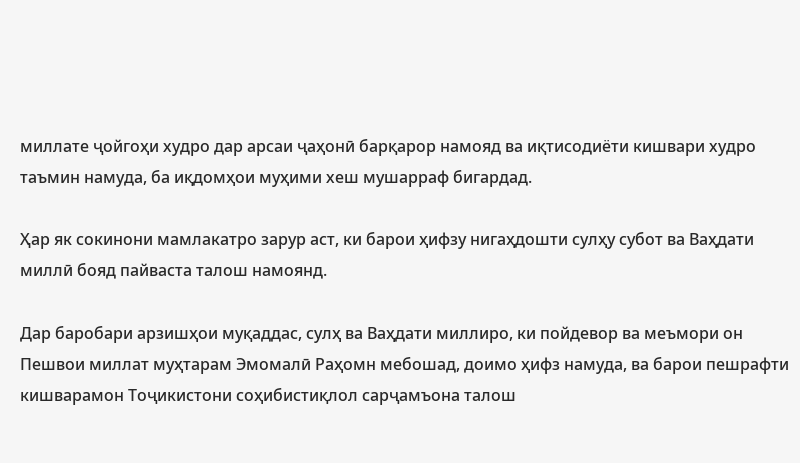миллате ҷойгоҳи худро дар арсаи ҷаҳонӣ барқарор намояд ва иқтисодиёти кишвари худро таъмин намуда, ба иқдомҳои муҳими хеш мушарраф бигардад.

Ҳар як сокинони мамлакатро зарур аст, ки барои ҳифзу нигаҳдошти сулҳу субот ва Ваҳдати миллӣ бояд пайваста талош намоянд.

Дар баробари арзишҳои муқаддас, сулҳ ва Ваҳдати миллиро, ки пойдевор ва меъмори он Пешвои миллат муҳтарам Эмомалӣ Раҳомн мебошад, доимо ҳифз намуда, ва барои пешрафти кишварамон Тоҷикистони соҳибистиқлол сарҷамъона талош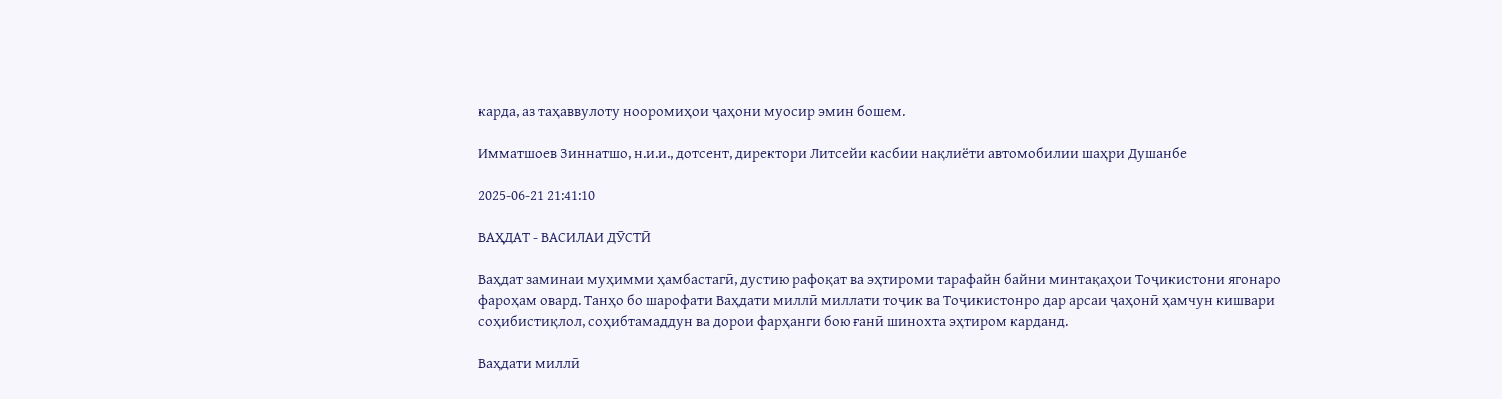карда, аз таҳаввулоту нооромиҳои ҷаҳони муосир эмин бошем.

Имматшоев Зиннатшо, н.и.и., дотсент, директори Литсейи касбии нақлиёти автомобилии шаҳри Душанбе

2025-06-21 21:41:10

ВАҲДАТ - ВАСИЛАИ ДӮСТӢ

Ваҳдат заминаи муҳимми ҳамбастагӣ, дустию рафоқат ва эҳтироми тарафайн байни минтақаҳои Тоҷикистони ягонаро фароҳам овард. Танҳо бо шарофати Ваҳдати миллӣ миллати тоҷик ва Тоҷикистонро дар арсаи ҷаҳонӣ ҳамчун кишвари соҳибистиқлол, соҳибтамаддун ва дорои фарҳанги бою ғанӣ шинохта эҳтиром карданд.

Ваҳдати миллӣ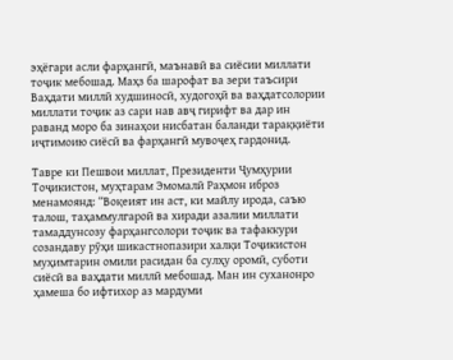эҳёгари асли фарҳангӣ, маънавӣ ва сиёсии миллати тоҷик мебошад. Маҳз ба шарофат ва зери таъсири Ваҳдати миллӣ худшиносӣ, худогоҳӣ ва ваҳдатсолории миллати тоҷик аз сари нав авҷ гирифт ва дар ин раванд моро ба зинаҳои нисбатан баланди тараққиёти иҷтимоию сиёсӣ ва фарҳангӣ мувоҷеҳ гардонид.

Тавре ки Пешвои миллат, Президенти Ҷумҳурии Тоҷикистон, муҳтарам Эмомалӣ Раҳмон иброз менамоянд: “Воқеият ин аст, ки майлу ирода, саъю талош, таҳаммулгароӣ ва хиради азалии миллати тамаддунсозу фарҳангсолори тоҷик ва тафаккури созандаву рӯҳи шикастнопазири халқи Тоҷикистон муҳимтарин омили расидан ба сулҳу оромӣ, суботи сиёсӣ ва ваҳдати миллӣ мебошад. Ман ин суханонро ҳамеша бо ифтихор аз мардуми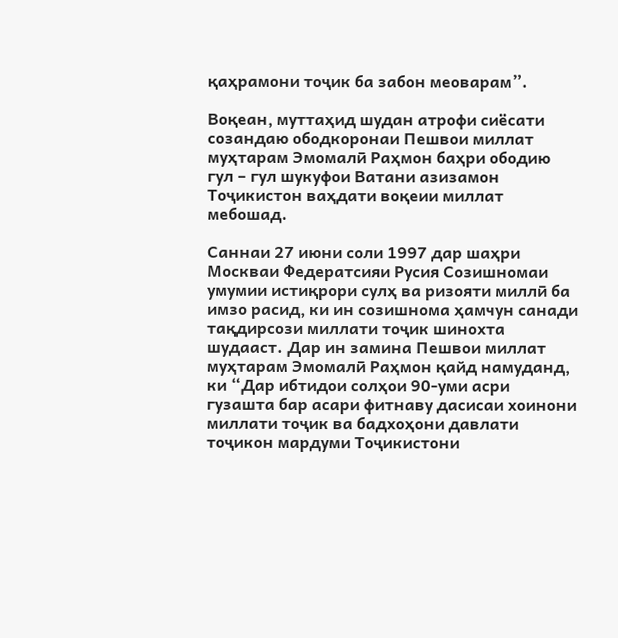қаҳрамони тоҷик ба забон меоварам”.

Воқеан, муттаҳид шудан атрофи сиёсати созандаю ободкоронаи Пешвои миллат муҳтарам Эмомалӣ Раҳмон баҳри ободию гул – гул шукуфои Ватани азизамон Тоҷикистон ваҳдати воқеии миллат мебошад.

Саннаи 27 июни соли 1997 дар шаҳри Москваи Федератсияи Русия Созишномаи умумии истиқрори сулҳ ва ризояти миллӣ ба имзо расид, ки ин созишнома ҳамчун санади тақдирсози миллати тоҷик шинохта шудааст. Дар ин замина Пешвои миллат муҳтарам Эмомалӣ Раҳмон қайд намуданд, ки “Дар ибтидои солҳои 90-уми асри гузашта бар асари фитнаву дасисаи хоинони миллати тоҷик ва бадхоҳони давлати тоҷикон мардуми Тоҷикистони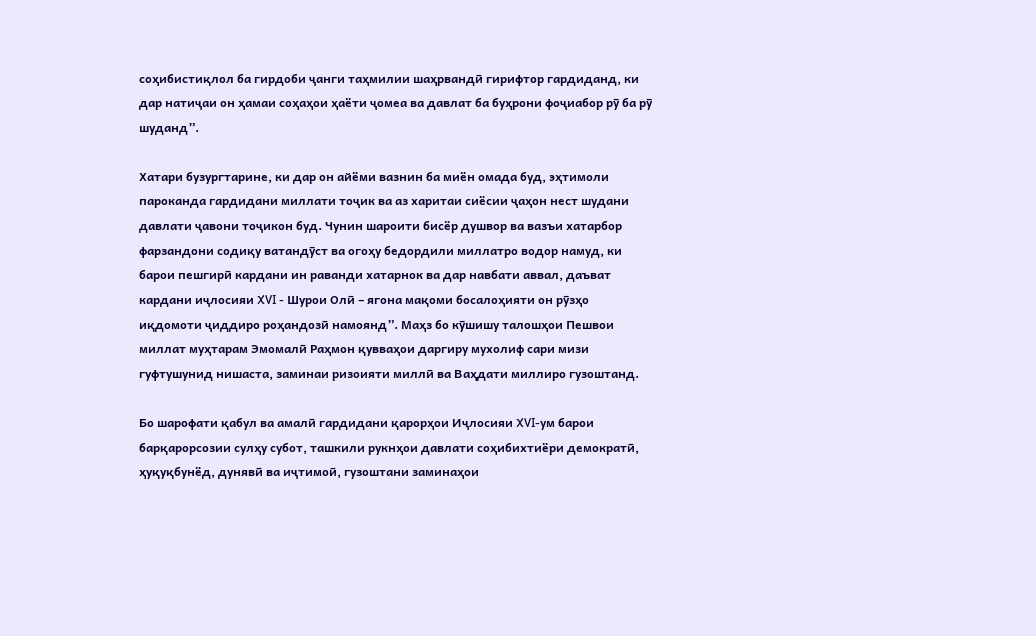соҳибистиқлол ба гирдоби ҷанги таҳмилии шаҳрвандӣ гирифтор гардиданд, ки дар натиҷаи он ҳамаи соҳаҳои ҳаёти ҷомеа ва давлат ба буҳрони фоҷиабор рӯ ба рӯ шуданд”.

Хатари бузургтарине, ки дар он айёми вазнин ба миён омада буд, эҳтимоли пароканда гардидани миллати тоҷик ва аз харитаи сиёсии ҷаҳон нест шудани давлати ҷавони тоҷикон буд. Чунин шароити бисёр душвор ва вазъи хатарбор фарзандони содиқу ватандӯст ва огоҳу бедордили миллатро водор намуд, ки барои пешгирӣ кардани ин раванди хатарнок ва дар навбати аввал, даъват кардани иҷлосияи XVI - Шурои Олӣ – ягона мақоми босалоҳияти он рӯзҳо иқдомоти ҷиддиро роҳандозӣ намоянд”. Маҳз бо кӯшишу талошҳои Пешвои миллат муҳтарам Эмомалӣ Раҳмон қувваҳои даргиру мухолиф сари мизи гуфтушунид нишаста, заминаи ризоияти миллӣ ва Ваҳдати миллиро гузоштанд.

Бо шарофати қабул ва амалӣ гардидани қарорҳои Иҷлосияи XVI-ум барои барқарорсозии сулҳу субот, ташкили рукнҳои давлати соҳибихтиёри демократӣ, ҳуқуқбунёд, дунявӣ ва иҷтимоӣ, гузоштани заминаҳои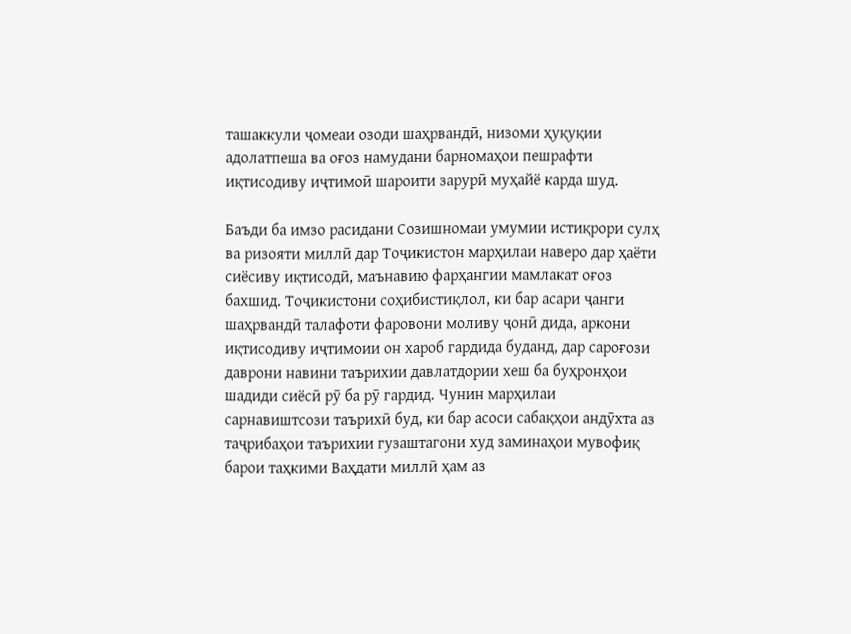ташаккули ҷомеаи озоди шаҳрвандӣ, низоми ҳуқуқии адолатпеша ва оғоз намудани барномаҳои пешрафти иқтисодиву иҷтимоӣ шароити зарурӣ муҳайё карда шуд.

Баъди ба имзо расидани Созишномаи умумии истиқрори сулҳ ва ризояти миллӣ дар Тоҷикистон марҳилаи наверо дар ҳаёти сиёсиву иқтисодӣ, маънавию фарҳангии мамлакат оғоз бахшид. Тоҷикистони соҳибистиқлол, ки бар асари ҷанги шаҳрвандӣ талафоти фаровони моливу ҷонӣ дида, аркони иқтисодиву иҷтимоии он хароб гардида буданд, дар сароғози даврони навини таърихии давлатдории хеш ба буҳронҳои шадиди сиёсӣ рӯ ба рӯ гардид. Чунин марҳилаи сарнавиштсози таърихӣ буд, ки бар асоси сабақҳои андӯхта аз таҷрибаҳои таърихии гузаштагони худ заминаҳои мувофиқ барои таҳкими Ваҳдати миллӣ ҳам аз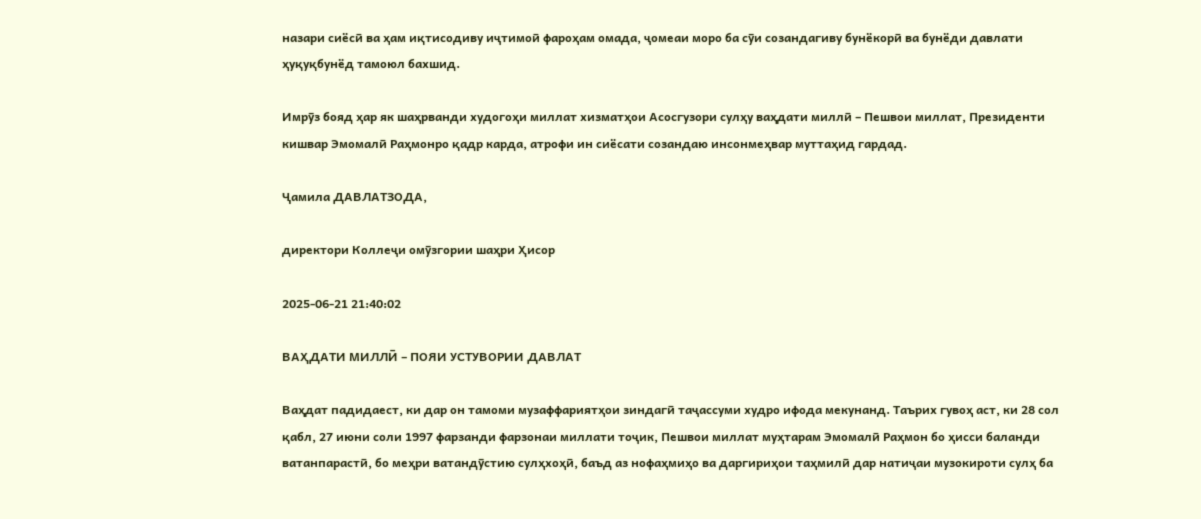назари сиёсӣ ва ҳам иқтисодиву иҷтимоӣ фароҳам омада, ҷомеаи моро ба сӯи созандагиву бунёкорӣ ва бунёди давлати ҳуқуқбунёд тамоюл бахшид.

Имрӯз бояд ҳар як шаҳрванди худогоҳи миллат хизматҳои Асосгузори сулҳу ваҳдати миллӣ – Пешвои миллат, Президенти кишвар Эмомалӣ Раҳмонро қадр карда, атрофи ин сиёсати созандаю инсонмеҳвар муттаҳид гардад.

Ҷамила ДАВЛАТЗОДА,

директори Коллеҷи омӯзгории шаҳри Ҳисор

2025-06-21 21:40:02

ВАҲДАТИ МИЛЛӢ – ПОЯИ УСТУВОРИИ ДАВЛАТ

Ваҳдат падидаест, ки дар он тамоми музаффариятҳои зиндагӣ таҷассуми худро ифода мекунанд. Таърих гувоҳ аст, ки 28 сол қабл, 27 июни соли 1997 фарзанди фарзонаи миллати тоҷик, Пешвои миллат муҳтарам Эмомалӣ Раҳмон бо ҳисси баланди ватанпарастӣ, бо меҳри ватандӯстию сулҳхоҳӣ, баъд аз нофаҳмиҳо ва даргириҳои таҳмилӣ дар натиҷаи музокироти сулҳ ба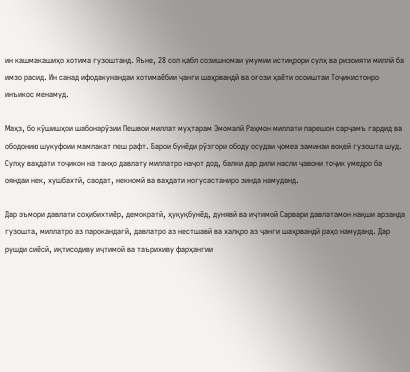ин кашмакашиҳо хотима гузоштанд. Яъне, 28 сол қабл созишномаи умумии истиқрори сулҳ ва ризоияти миллӣ ба имзо расид. Ин санад ифодакунандаи хотимаёбии ҷанги шаҳрвандӣ ва оғози ҳаёти осоиштаи Тоҷикистонро инъикос менамуд.

Маҳз, бо кӯшишҳои шабонарӯзии Пешвои миллат муҳтарам Эмомалӣ Раҳмон миллати парешон сарҷамъ гардид ва ободонию шукуфоии мамлакат пеш рафт. Барои бунёди рӯзгори ободу осудаи ҷомеа заминаи воқеӣ гузошта шуд. Сулҳу ваҳдати тоҷикон на танҳо давлату миллатро наҷот дод, балки дар дили насли ҷавони тоҷик умедро ба ояндаи нек, хушбахтӣ, саодат, некномӣ ва ваҳдати ногусастаниро зинда намуданд.

Дар эъмори давлати соҳибихтиёр, демократӣ, ҳуқуқбунёд, дунявӣ ва иҷтимоӣ Сарвари давлатамон нақши арзанда гузошта, миллатро аз парокандагӣ, давлатро аз нестшавӣ ва халқро аз ҷанги шаҳрвандӣ раҳо намуданд. Дар рушди сиёсӣ, иқтисодиву иҷтимоӣ ва таърихиву фарҳангии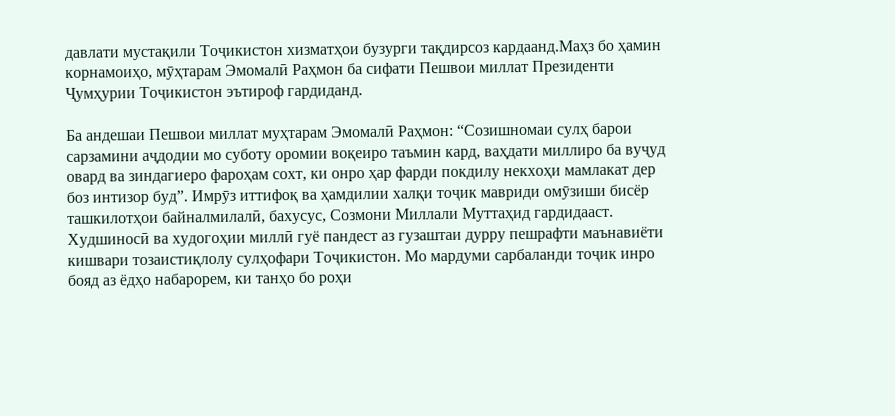давлати мустақили Тоҷикистон хизматҳои бузурги тақдирсоз кардаанд.Маҳз бо ҳамин корнамоиҳо, мӯҳтарам Эмомалӣ Раҳмон ба сифати Пешвои миллат Президенти Ҷумҳурии Тоҷикистон эътироф гардиданд.

Ба андешаи Пешвои миллат муҳтарам Эмомалӣ Раҳмон: “Созишномаи сулҳ барои сарзамини аҷдодии мо суботу оромии воқеиро таъмин кард, ваҳдати миллиро ба вуҷуд овард ва зиндагиеро фароҳам сохт, ки онро ҳар фарди покдилу некхоҳи мамлакат дер боз интизор буд”. Имрӯз иттифоқ ва ҳамдилии халқи тоҷик мавриди омӯзиши бисёр ташкилотҳои байналмилалӣ, бахусус, Созмони Миллали Муттаҳид гардидааст. Худшиносӣ ва худогоҳии миллӣ гуё пандест аз гузаштаи дурру пешрафти маънавиёти кишвари тозаистиқлолу сулҳофари Тоҷикистон. Мо мардуми сарбаланди тоҷик инро бояд аз ёдҳо набарорем, ки танҳо бо роҳи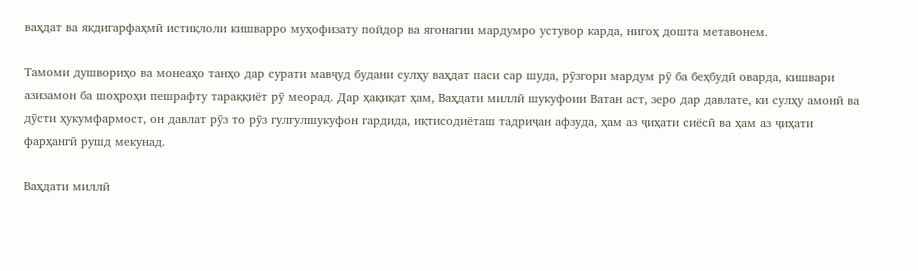ваҳдат ва якдигарфаҳмӣ истиқлоли кишварро муҳофизату пойдор ва ягонагии мардумро устувор карда, нигоҳ дошта метавонем.

Тамоми душвориҳо ва монеаҳо танҳо дар сурати мавҷуд будани сулҳу ваҳдат паси сар шуда, рӯзгори мардум рӯ ба беҳбудӣ оварда, кишвари азизамон ба шоҳроҳи пешрафту тараққиёт рӯ меорад. Дар ҳақиқат ҳам, Ваҳдати миллӣ шукуфоии Ватан аст, зеро дар давлате, ки сулҳу амонӣ ва дӯсти ҳукумфармост, он давлат рӯз то рӯз гулгулшукуфон гардида, иқтисодиёташ тадриҷан афзуда, ҳам аз ҷиҳати сиёсӣ ва ҳам аз ҷиҳати фарҳангӣ рушд мекунад.

Ваҳдати миллӣ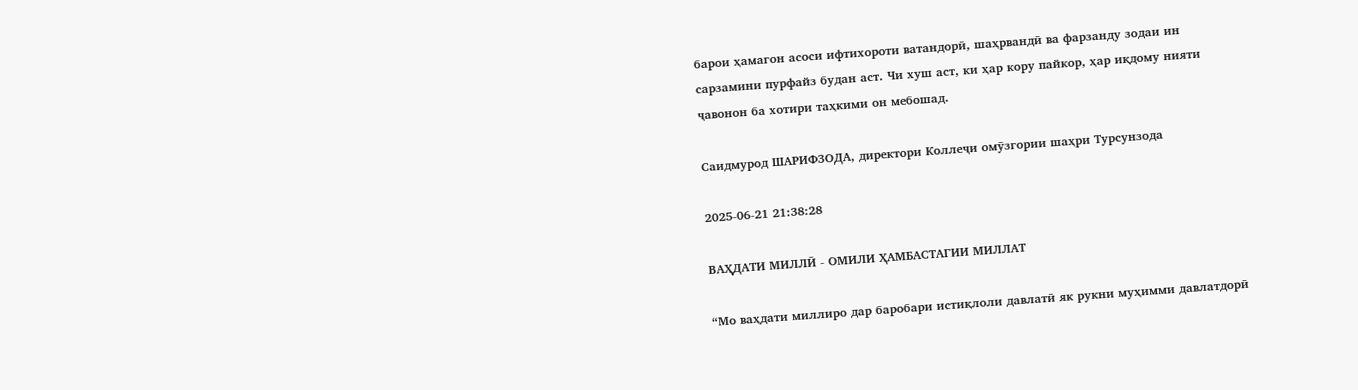барои ҳамагон асоси ифтихороти ватандорӣ, шаҳрвандӣ ва фарзанду зодаи ин сарзамини пурфайз будан аст. Чи хуш аст, ки ҳар кору пайкор, ҳар иқдому нияти ҷавонон ба хотири таҳкими он мебошад.

Саидмурод ШАРИФЗОДА, директори Коллеҷи омӯзгории шаҳри Турсунзода

2025-06-21 21:38:28

ВАҲДАТИ МИЛЛӢ - ОМИЛИ ҲАМБАСТАГИИ МИЛЛАТ

“Мо ваҳдати миллиро дар баробари истиқлоли давлатӣ як рукни муҳимми давлатдорӣ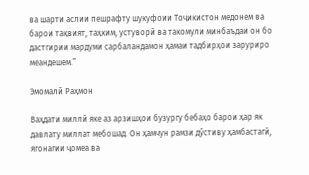ва шарти аслии пешрафту шукуфоии Тоҷикистон медонем ва барои тақвият, таҳким, устуворӣ ва такомули минбаъдаи он бо дастгирии мардуми сарбаландамон ҳамаи тадбирҳои заруриро меандешем.”

Эмомалӣ Раҳмон

Ваҳдати миллӣ яке аз арзишҳои бузургу бебаҳо барои ҳар як давлату миллат мебошад. Он ҳамчун рамзи дӯстиву ҳамбастагӣ, ягонагии ҷомеа ва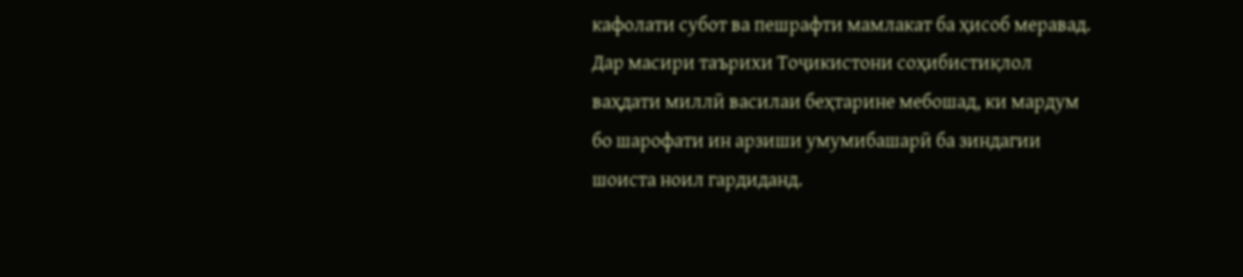кафолати субот ва пешрафти мамлакат ба ҳисоб меравад. Дар масири таърихи Тоҷикистони соҳибистиқлол ваҳдати миллӣ василаи беҳтарине мебошад, ки мардум бо шарофати ин арзиши умумибашарӣ ба зиндагии шоиста ноил гардиданд.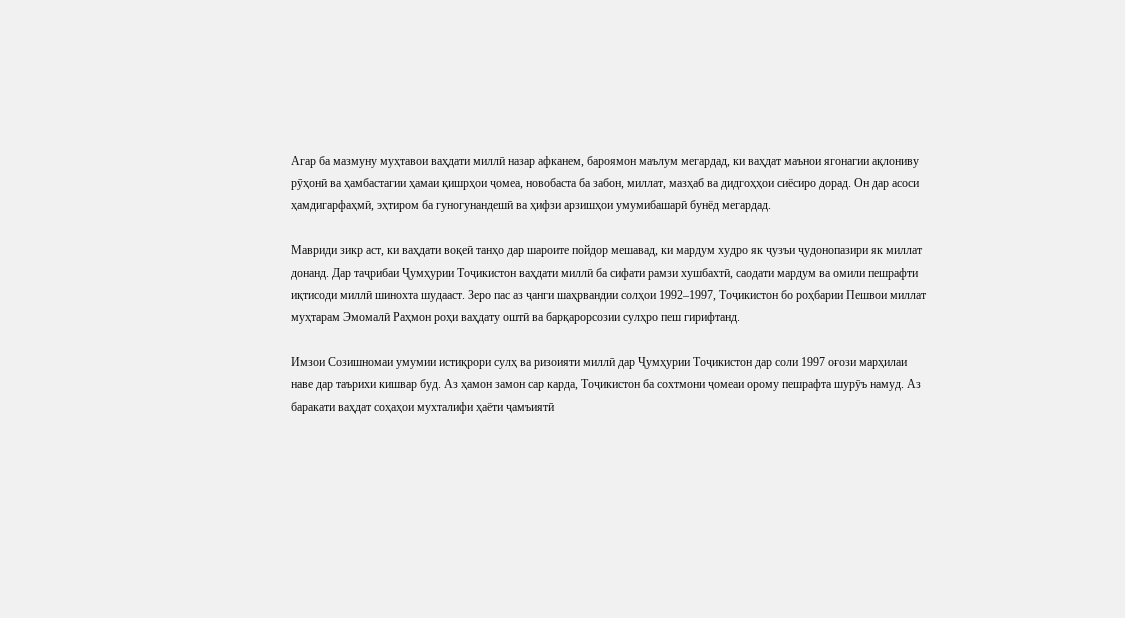Агар ба мазмуну муҳтавои ваҳдати миллӣ назар афканем, бароямон маълум мегардад, ки ваҳдат маънои ягонагии ақлониву рӯҳонӣ ва ҳамбастагии ҳамаи қишрҳои ҷомеа, новобаста ба забон, миллат, мазҳаб ва дидгоҳҳои сиёсиро дорад. Он дар асоси ҳамдигарфаҳмӣ, эҳтиром ба гуногунандешӣ ва ҳифзи арзишҳои умумибашарӣ бунёд мегардад.

Мавриди зикр аст, ки ваҳдати воқеӣ танҳо дар шароите пойдор мешавад, ки мардум худро як ҷузъи ҷудонопазири як миллат донанд. Дар таҷрибаи Ҷумҳурии Тоҷикистон ваҳдати миллӣ ба сифати рамзи хушбахтӣ, саодати мардум ва омили пешрафти иқтисоди миллӣ шинохта шудааст. Зеро пас аз ҷанги шаҳрвандии солҳои 1992–1997, Тоҷикистон бо роҳбарии Пешвои миллат муҳтарам Эмомалӣ Раҳмон роҳи ваҳдату оштӣ ва барқарорсозии сулҳро пеш гирифтанд.

Имзои Созишномаи умумии истиқрори сулҳ ва ризоияти миллӣ дар Ҷумҳурии Тоҷикистон дар соли 1997 оғози марҳилаи наве дар таърихи кишвар буд. Аз ҳамон замон сар карда, Тоҷикистон ба сохтмони ҷомеаи орому пешрафта шурӯъ намуд. Аз баракати ваҳдат соҳаҳои мухталифи ҳаёти ҷамъиятӣ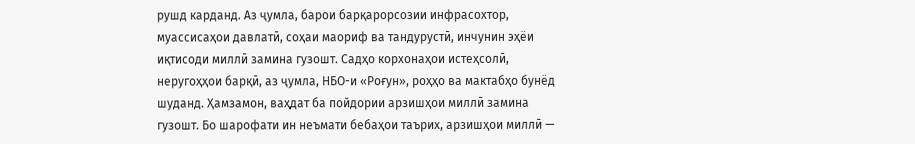рушд карданд. Аз ҷумла, барои барқарорсозии инфрасохтор, муассисаҳои давлатӣ, соҳаи маориф ва тандурустӣ, инчунин эҳёи иқтисоди миллӣ замина гузошт. Садҳо корхонаҳои истеҳсолӣ, неругоҳҳои барқӣ, аз ҷумла, НБО-и «Роғун», роҳҳо ва мактабҳо бунёд шуданд. Ҳамзамон, ваҳдат ба пойдории арзишҳои миллӣ замина гузошт. Бо шарофати ин неъмати бебаҳои таърих, арзишҳои миллӣ —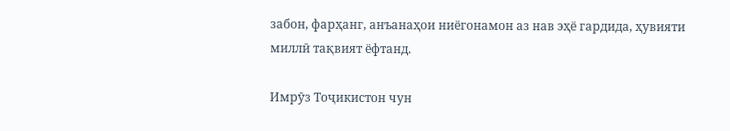забон, фарҳанг, анъанаҳои ниёгонамон аз нав эҳё гардида, ҳувияти миллӣ тақвият ёфтанд.

Имрӯз Тоҷикистон чун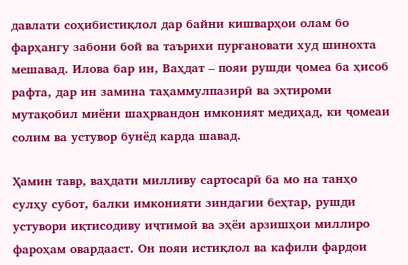давлати соҳибистиқлол дар байни кишварҳои олам бо фарҳангу забони бой ва таърихи пурғановати худ шинохта мешавад. Илова бар ин, Ваҳдат – пояи рушди ҷомеа ба ҳисоб рафта, дар ин замина таҳаммулпазирӣ ва эҳтироми мутақобил миёни шаҳрвандон имконият медиҳад, ки ҷомеаи солим ва устувор бунёд карда шавад.

Ҳамин тавр, ваҳдати милливу сартосарӣ ба мо на танҳо сулҳу субот, балки имконияти зиндагии беҳтар, рушди устувори иқтисодиву иҷтимоӣ ва эҳёи арзишҳои миллиро фароҳам овардааст. Он пояи истиқлол ва кафили фардои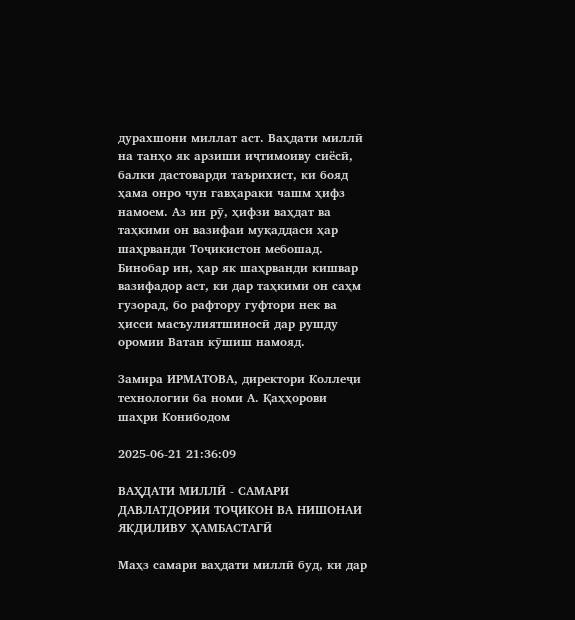дурахшони миллат аст. Ваҳдати миллӣ на танҳо як арзиши иҷтимоиву сиёсӣ, балки дастоварди таърихист, ки бояд ҳама онро чун гавҳараки чашм ҳифз намоем. Аз ин рӯ, ҳифзи ваҳдат ва таҳкими он вазифаи муқаддаси ҳар шаҳрванди Тоҷикистон мебошад. Бинобар ин, ҳар як шаҳрванди кишвар вазифадор аст, ки дар таҳкими он саҳм гузорад, бо рафтору гуфтори нек ва ҳисси масъулиятшиносӣ дар рушду оромии Ватан кӯшиш намояд.

Замира ИРМАТОВА, директори Коллеҷи технологии ба номи А. Қаҳҳорови шаҳри Конибодом

2025-06-21 21:36:09

ВАҲДАТИ МИЛЛӢ - САМАРИ ДАВЛАТДОРИИ ТОҶИКОН ВА НИШОНАИ ЯКДИЛИВУ ҲАМБАСТАГӢ

Маҳз самари ваҳдати миллӣ буд, ки дар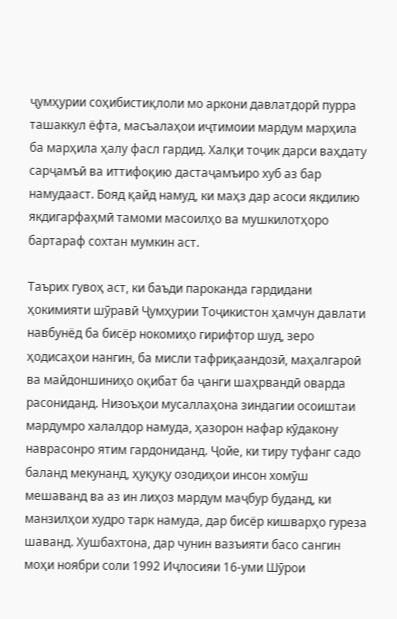ҷумҳурии соҳибистиқлоли мо аркони давлатдорӣ пурра ташаккул ёфта, масъалаҳои иҷтимоии мардум марҳила ба марҳила ҳалу фасл гардид. Халқи тоҷик дарси ваҳдату сарҷамъӣ ва иттифоқию дастаҷамъиро хуб аз бар намудааст. Бояд қайд намуд, ки маҳз дар асоси якдилию якдигарфаҳмӣ тамоми масоилҳо ва мушкилотҳоро бартараф сохтан мумкин аст.

Таърих гувоҳ аст, ки баъди пароканда гардидани ҳокимияти шӯравӣ Ҷумҳурии Тоҷикистон ҳамчун давлати навбунёд ба бисёр нокомиҳо гирифтор шуд, зеро ҳодисаҳои нангин, ба мисли тафриқаандозӣ, маҳалгароӣ ва майдоншиниҳо оқибат ба ҷанги шаҳрвандӣ оварда расониданд. Низоъҳои мусаллаҳона зиндагии осоиштаи мардумро халалдор намуда, ҳазорон нафар кӯдакону наврасонро ятим гардониданд. Ҷойе, ки тиру туфанг садо баланд мекунанд, ҳуқуқу озодиҳои инсон хомӯш мешаванд ва аз ин лиҳоз мардум маҷбур буданд, ки манзилҳои худро тарк намуда, дар бисёр кишварҳо гуреза шаванд. Хушбахтона, дар чунин вазъияти басо сангин моҳи ноябри соли 1992 Иҷлосияи 16-уми Шӯрои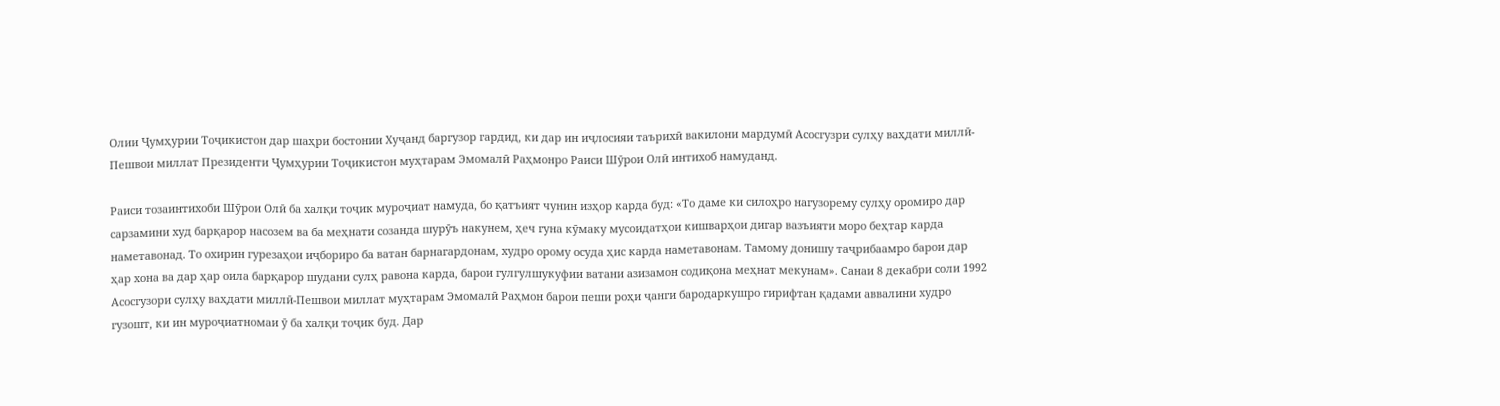Олии Ҷумҳурии Тоҷикистон дар шаҳри бостонии Хуҷанд баргузор гардид, ки дар ин иҷлосияи таърихӣ вакилони мардумӣ Асосгузри сулҳу ваҳдати миллӣ-Пешвои миллат Президенти Ҷумҳурии Тоҷикистон муҳтарам Эмомалӣ Раҳмонро Раиси Шӯрои Олӣ интихоб намуданд.

Раиси тозаинтихоби Шӯрои Олӣ ба халқи тоҷик муроҷиат намуда, бо қатъият чунин изҳор карда буд: «То даме ки силоҳро нагузорему сулҳу оромиро дар сарзамини худ барқарор насозем ва ба меҳнати созанда шурӯъ накунем, ҳеч гуна кӯмаку мусоидатҳои кишварҳои дигар вазъияти моро беҳтар карда наметавонад. То охирин гурезаҳои иҷбориро ба ватан барнагардонам, худро орому осуда ҳис карда наметавонам. Тамому донишу таҷрибаамро барои дар ҳар хона ва дар ҳар оила барқарор шудани сулҳ равона карда, барои гулгулшукуфии ватани азизамон содиқона меҳнат мекунам». Санаи 8 декабри соли 1992 Асосгузори сулҳу ваҳдати миллӣ-Пешвои миллат муҳтарам Эмомалӣ Раҳмон барои пеши роҳи ҷанги бародаркушро гирифтан қадами аввалини худро гузошт, ки ин муроҷиатномаи ӯ ба халқи тоҷик буд. Дар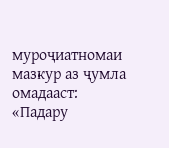муроҷиатномаи мазкур аз ҷумла омадааст: «Падару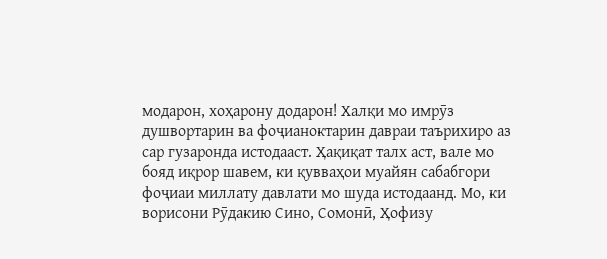модарон, хоҳарону додарон! Халқи мо имрӯз душвортарин ва фоҷианоктарин давраи таърихиро аз сар гузаронда истодааст. Ҳақиқат талх аст, вале мо бояд иқрор шавем, ки қувваҳои муайян сабабгори фоҷиаи миллату давлати мо шуда истодаанд. Мо, ки ворисони Рӯдакию Сино, Сомонӣ, Ҳофизу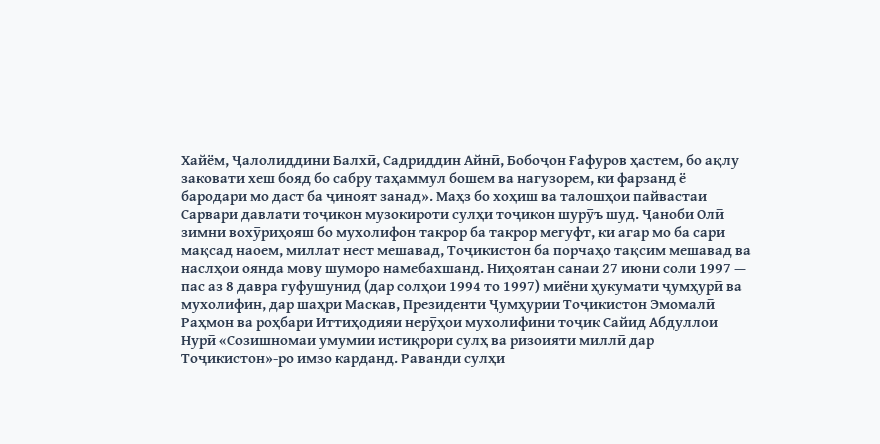Хайём, Ҷалолиддини Балхӣ, Садриддин Айнӣ, Бобоҷон Ғафуров ҳастем, бо ақлу заковати хеш бояд бо сабру таҳаммул бошем ва нагузорем, ки фарзанд ё бародари мо даст ба ҷиноят занад». Маҳз бо хоҳиш ва талошҳои пайвастаи Сарвари давлати тоҷикон музокироти сулҳи тоҷикон шурӯъ шуд. Ҷаноби Олӣ зимни вохӯриҳояш бо мухолифон такрор ба такрор мегуфт, ки агар мо ба сари мақсад наоем, миллат нест мешавад, Тоҷикистон ба порчаҳо тақсим мешавад ва наслҳои оянда мову шуморо намебахшанд. Ниҳоятан санаи 27 июни соли 1997 — пас аз 8 давра гуфушунид (дар солҳои 1994 то 1997) миёни ҳукумати ҷумҳурӣ ва мухолифин, дар шаҳри Маскав, Президенти Ҷумҳурии Тоҷикистон Эмомалӣ Раҳмон ва роҳбари Иттиҳодияи нерӯҳои мухолифини тоҷик Сайид Абдуллои Нурӣ «Созишномаи умумии истиқрори сулҳ ва ризоияти миллӣ дар Тоҷикистон»-ро имзо карданд. Раванди сулҳи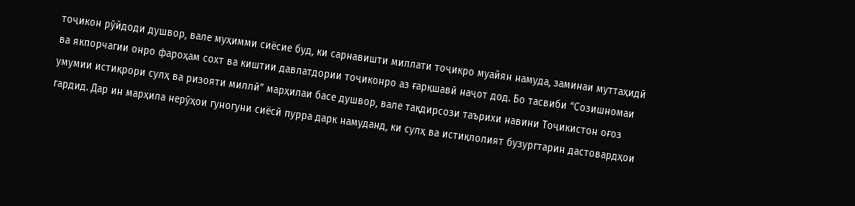тоҷикон рӯйдоди душвор, вале муҳимми сиёсие буд, ки сарнавишти миллати тоҷикро муайян намуда, заминаи муттаҳидӣ ва якпорчагии онро фароҳам сохт ва киштии давлатдории тоҷиконро аз ғарқшавӣ наҷот дод. Бо тасвиби “Созишномаи умумии истиқрори сулҳ ва ризояти миллӣ” марҳилаи басе душвор, вале тақдирсози таърихи навини Тоҷикистон оғоз гардид. Дар ин марҳила нерӯҳои гуногуни сиёсӣ пурра дарк намуданд, ки сулҳ ва истиқлолият бузургтарин дастовардҳои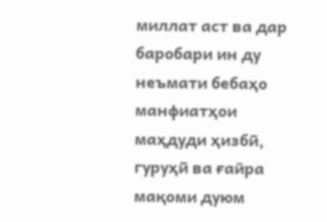миллат аст ва дар баробари ин ду неъмати бебаҳо манфиатҳои маҳдуди ҳизбӣ, гуруҳӣ ва ғайра мақоми дуюм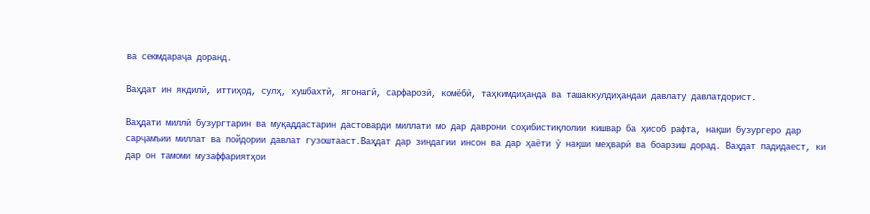ва сеюмдараҷа доранд.

Ваҳдат ин якдилӣ, иттиҳод, сулҳ, хушбахтӣ, ягонагӣ, сарфарозӣ, комёбӣ, таҳкимдиҳанда ва ташаккулдиҳандаи давлату давлатдорист.

Ваҳдати миллӣ бузургтарин ва муқаддастарин дастоварди миллати мо дар даврони соҳибистиқлолии кишвар ба ҳисоб рафта, нақши бузургеро дар сарҷамъии миллат ва пойдории давлат гузоштааст.Ваҳдат дар зиндагии инсон ва дар ҳаёти ӯ нақши меҳварӣ ва боарзиш дорад. Ваҳдат падидаест, ки дар он тамоми музаффариятҳои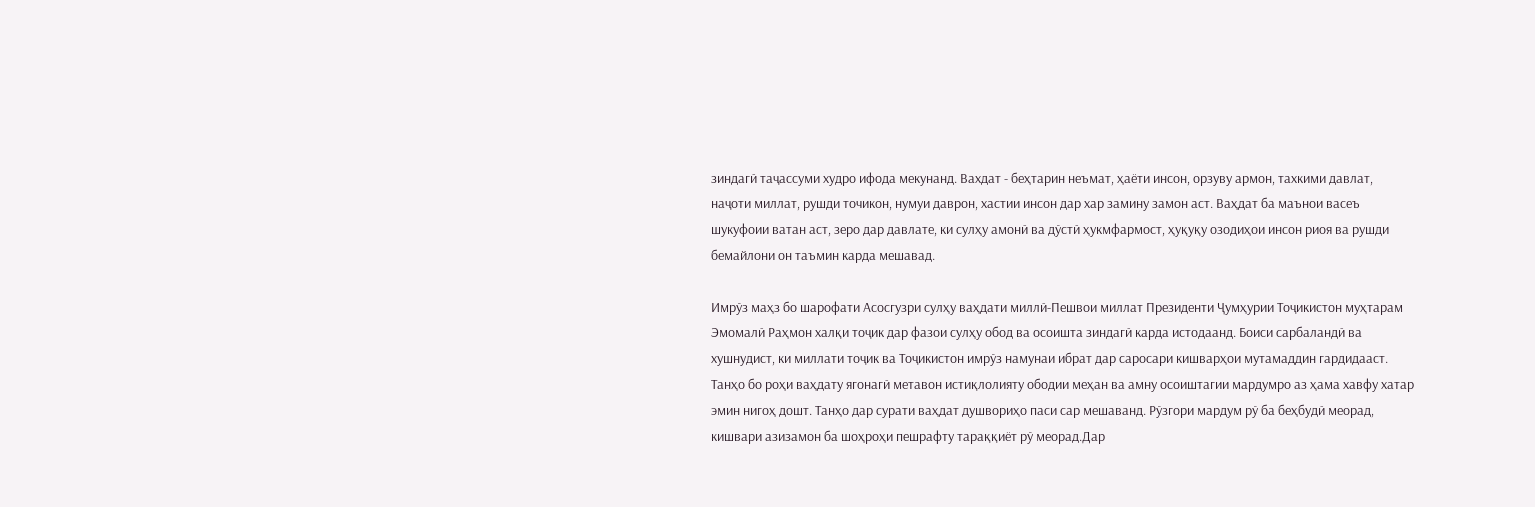зиндагӣ таҷассуми худро ифода мекунанд. Вахдат - беҳтарин неъмат, ҳаёти инсон, орзуву армон, тахкими давлат, наҷоти миллат, рушди точикон, нумуи даврон, хастии инсон дар хар замину замон аст. Ваҳдат ба маънои васеъ шукуфоии ватан аст, зеро дар давлате, ки сулҳу амонӣ ва дӯстӣ ҳукмфармост, ҳуқуқу озодиҳои инсон риоя ва рушди бемайлони он таъмин карда мешавад.

Имрӯз маҳз бо шарофати Асосгузри сулҳу ваҳдати миллӣ-Пешвои миллат Президенти Ҷумҳурии Тоҷикистон муҳтарам Эмомалӣ Раҳмон халқи тоҷик дар фазои сулҳу обод ва осоишта зиндагӣ карда истодаанд. Боиси сарбаландӣ ва хушнудист, ки миллати тоҷик ва Тоҷикистон имрӯз намунаи ибрат дар саросари кишварҳои мутамаддин гардидааст. Танҳо бо роҳи ваҳдату ягонагӣ метавон истиқлолияту ободии меҳан ва амну осоиштагии мардумро аз ҳама хавфу хатар эмин нигоҳ дошт. Танҳо дар сурати ваҳдат душвориҳо паси сар мешаванд. Рӯзгори мардум рӯ ба беҳбудӣ меорад, кишвари азизамон ба шоҳроҳи пешрафту тараққиёт рӯ меорад.Дар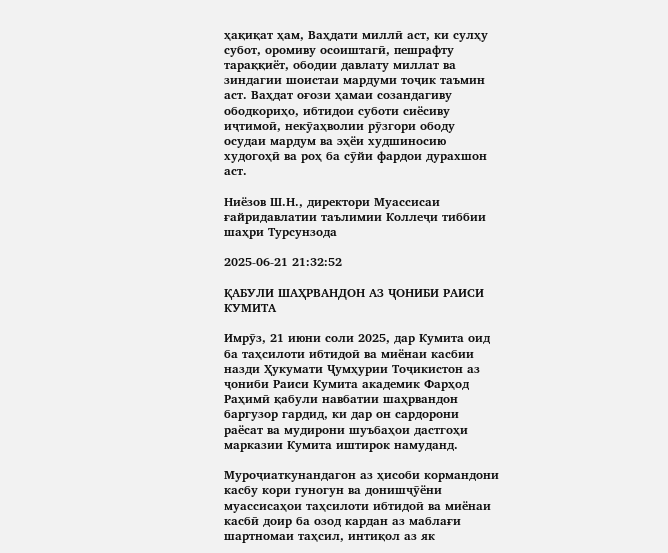ҳақиқат ҳам, Ваҳдати миллӣ аст, ки сулҳу субот, оромиву осоиштагӣ, пешрафту тараққиёт, ободии давлату миллат ва зиндагии шоистаи мардуми тоҷик таъмин аст. Ваҳдат оғози ҳамаи созандагиву ободкориҳо, ибтидои суботи сиёсиву иҷтимоӣ, некӯаҳволии рӯзгори ободу осудаи мардум ва эҳёи худшиносию худогоҳӣ ва роҳ ба сӯйи фардои дурахшон аст.

Ниёзов Ш.Н., директори Муассисаи ғайридавлатии таълимии Коллеҷи тиббии шаҳри Турсунзода

2025-06-21 21:32:52

ҚАБУЛИ ШАҲРВАНДОН АЗ ҶОНИБИ РАИСИ КУМИТА

Имрӯз, 21 июни соли 2025, дар Кумита оид ба таҳсилоти ибтидоӣ ва миёнаи касбии назди Ҳукумати Ҷумҳурии Тоҷикистон аз ҷониби Раиси Кумита академик Фарҳод Раҳимӣ қабули навбатии шаҳрвандон баргузор гардид, ки дар он сардорони раёсат ва мудирони шуъбаҳои дастгоҳи марказии Кумита иштирок намуданд.

Муроҷиаткунандагон аз ҳисоби кормандони касбу кори гуногун ва донишҷӯёни муассисаҳои таҳсилоти ибтидоӣ ва миёнаи касбӣ доир ба озод кардан аз маблағи шартномаи таҳсил, интиқол аз як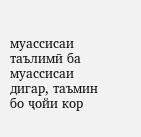муассисаи таълимӣ ба муассисаи дигар, таъмин бо ҷойи кор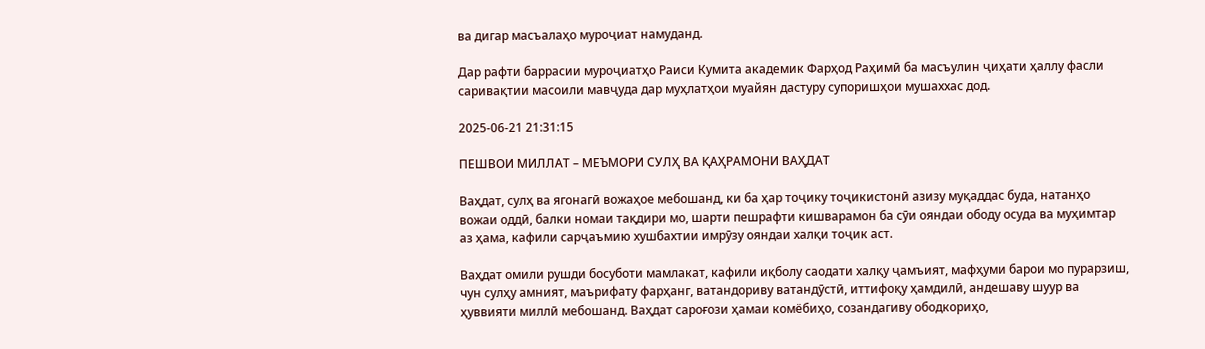ва дигар масъалаҳо муроҷиат намуданд.

Дар рафти баррасии муроҷиатҳо Раиси Кумита академик Фарҳод Раҳимӣ ба масъулин ҷиҳати ҳаллу фасли саривақтии масоили мавҷуда дар муҳлатҳои муайян дастуру супоришҳои мушаххас дод.

2025-06-21 21:31:15

ПЕШВОИ МИЛЛАТ – МЕЪМОРИ СУЛҲ ВА ҚАҲРАМОНИ ВАҲДАТ

Ваҳдат, сулҳ ва ягонагӣ вожаҳое мебошанд, ки ба ҳар тоҷику тоҷикистонӣ азизу муқаддас буда, натанҳо вожаи оддӣ, балки номаи тақдири мо, шарти пешрафти кишварамон ба сӯи ояндаи ободу осуда ва муҳимтар аз ҳама, кафили сарҷаъмию хушбахтии имрӯзу ояндаи халқи тоҷик аст.

Ваҳдат омили рушди босуботи мамлакат, кафили иқболу саодати халқу ҷамъият, мафҳуми барои мо пурарзиш, чун сулҳу амният, маърифату фарҳанг, ватандориву ватандӯстӣ, иттифоқу ҳамдилӣ, андешаву шуур ва ҳуввияти миллӣ мебошанд. Ваҳдат сароғози ҳамаи комёбиҳо, созандагиву ободкориҳо,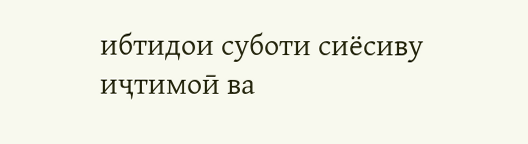ибтидои суботи сиёсиву иҷтимоӣ ва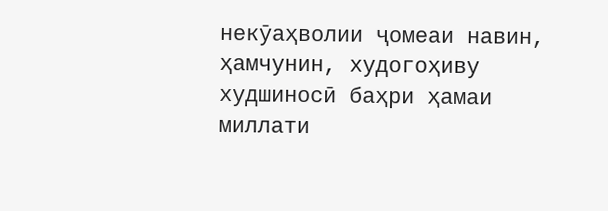некӯаҳволии ҷомеаи навин, ҳамчунин, худогоҳиву худшиносӣ баҳри ҳамаи миллати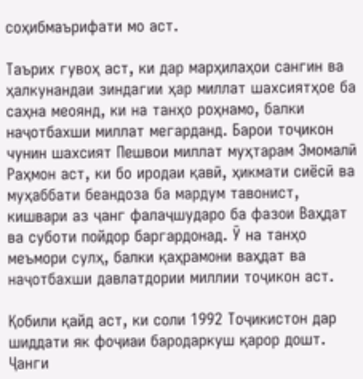соҳибмаърифати мо аст.

Таърих гувоҳ аст, ки дар марҳилаҳои сангин ва ҳалкунандаи зиндагии ҳар миллат шахсиятҳое ба саҳна меоянд, ки на танҳо роҳнамо, балки наҷотбахши миллат мегарданд. Барои тоҷикон чунин шахсият Пешвои миллат муҳтарам Эмомалӣ Раҳмон аст, ки бо иродаи қавӣ, ҳикмати сиёсӣ ва муҳаббати беандоза ба мардум тавонист, кишвари аз ҷанг фалаҷшударо ба фазои Ваҳдат ва суботи пойдор баргардонад. Ӯ на танҳо меъмори сулҳ, балки қаҳрамони ваҳдат ва наҷотбахши давлатдории миллии тоҷикон аст.

Қобили қайд аст, ки соли 1992 Тоҷикистон дар шиддати як фоҷиаи бародаркуш қарор дошт. Ҷанги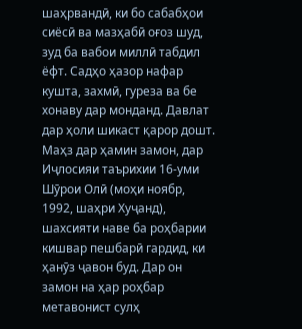шаҳрвандӣ, ки бо сабабҳои сиёсӣ ва мазҳабӣ оғоз шуд, зуд ба вабои миллӣ табдил ёфт. Садҳо ҳазор нафар кушта, захмӣ, гуреза ва бе хонаву дар монданд. Давлат дар ҳоли шикаст қарор дошт. Маҳз дар ҳамин замон, дар Иҷлосияи таърихии 16-уми Шӯрои Олӣ (моҳи ноябр, 1992, шаҳри Хуҷанд), шахсияти наве ба роҳбарии кишвар пешбарӣ гардид, ки ҳанӯз ҷавон буд. Дар он замон на ҳар роҳбар метавонист сулҳ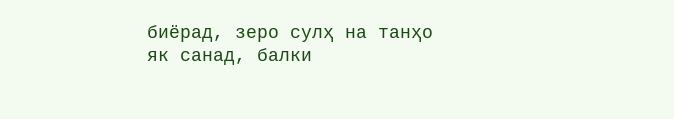биёрад, зеро сулҳ на танҳо як санад, балки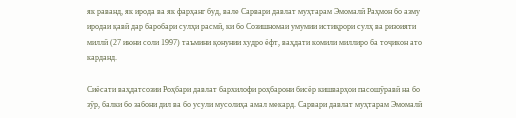як раванд, як ирода ва як фарҳанг буд, вале Сарвари давлат муҳтарам Эмомалӣ Раҳмон бо азму иродаи қавӣ дар баробари сулҳи расмӣ, ки бо Созишномаи умумии истиқрори сулҳ ва ризоияти миллӣ (27 июни соли 1997) таъмини қонунии худро ёфт, ваҳдати комили миллиро ба тоҷикон ато карданд.

Сиёсати ваҳдатсозии Роҳбари давлат бархилофи роҳбарони бисёр кишварҳои пасошӯравӣ на бо зӯр, балки бо забони дил ва бо усули мусолиҳа амал мекард. Сарвари давлат муҳтарам Эмомалӣ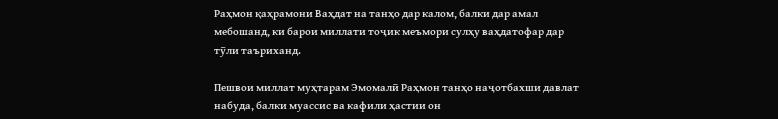Раҳмон қаҳрамони Ваҳдат на танҳо дар калом, балки дар амал мебошанд, ки барои миллати тоҷик меъмори сулҳу ваҳдатофар дар тӯли таъриханд.

Пешвои миллат муҳтарам Эмомалӣ Раҳмон танҳо наҷотбахши давлат набуда, балки муассис ва кафили ҳастии он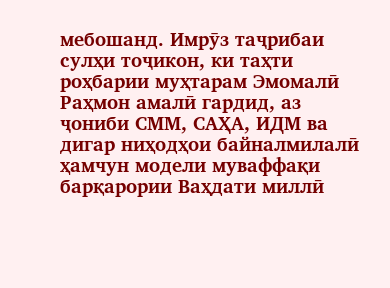мебошанд. Имрӯз таҷрибаи сулҳи тоҷикон, ки таҳти роҳбарии муҳтарам Эмомалӣ Раҳмон амалӣ гардид, аз ҷониби СММ, САҲА, ИДМ ва дигар ниҳодҳои байналмилалӣ ҳамчун модели муваффақи барқарории Ваҳдати миллӣ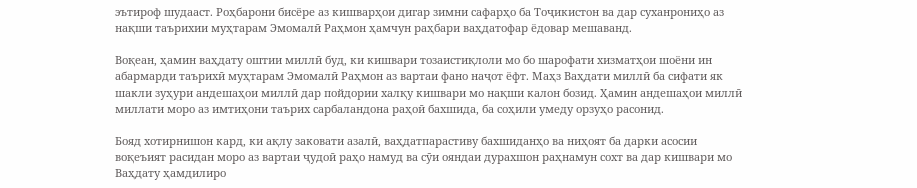эътироф шудааст. Роҳбарони бисёре аз кишварҳои дигар зимни сафарҳо ба Тоҷикистон ва дар суханрониҳо аз нақши таърихии муҳтарам Эмомалӣ Раҳмон ҳамчун раҳбари ваҳдатофар ёдовар мешаванд.

Воқеан, ҳамин ваҳдату оштии миллӣ буд, ки кишвари тозаистиқлоли мо бо шарофати хизматҳои шоёни ин абармарди таърихӣ муҳтарам Эмомалӣ Раҳмон аз вартаи фано наҷот ёфт. Маҳз Ваҳдати миллӣ ба сифати як шакли зуҳури андешаҳои миллӣ дар пойдории халқу кишвари мо нақши калон бозид. Ҳамин андешаҳои миллӣ миллати моро аз имтиҳони таърих сарбаландона раҳоӣ бахшида, ба соҳили умеду орзуҳо расонид.

Бояд хотирнишон кард, ки ақлу заковати азалӣ, ваҳдатпарастиву бахшиданҳо ва ниҳоят ба дарки асосии воқеъият расидан моро аз вартаи ҷудоӣ раҳо намуд ва сӯи ояндаи дурахшон раҳнамун сохт ва дар кишвари мо Ваҳдату ҳамдилиро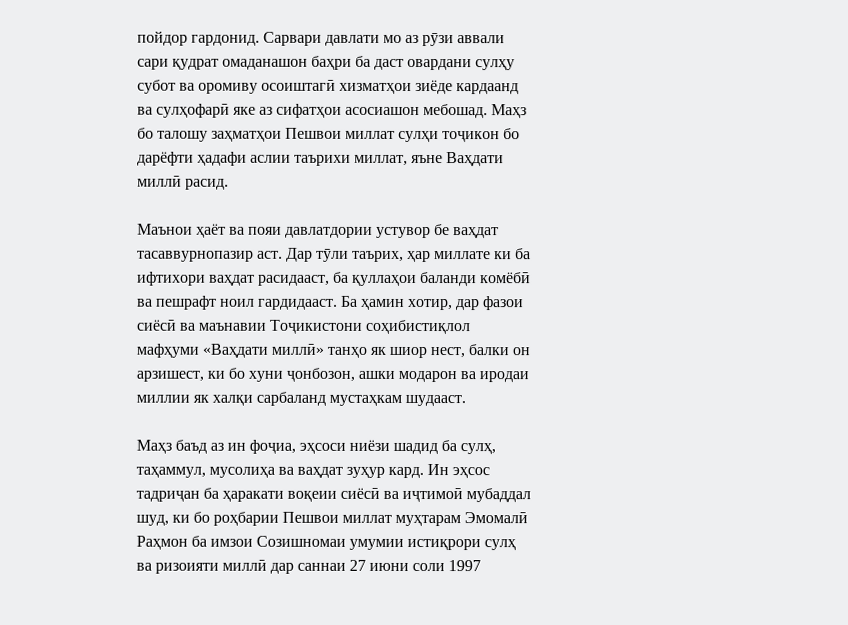пойдор гардонид. Сарвари давлати мо аз рӯзи аввали сари қудрат омаданашон баҳри ба даст овардани сулҳу субот ва оромиву осоиштагӣ хизматҳои зиёде кардаанд ва сулҳофарӣ яке аз сифатҳои асосиашон мебошад. Маҳз бо талошу заҳматҳои Пешвои миллат сулҳи тоҷикон бо дарёфти ҳадафи аслии таърихи миллат, яъне Ваҳдати миллӣ расид.

Маънои ҳаёт ва пояи давлатдории устувор бе ваҳдат тасаввурнопазир аст. Дар тӯли таърих, ҳар миллате ки ба ифтихори ваҳдат расидааст, ба қуллаҳои баланди комёбӣ ва пешрафт ноил гардидааст. Ба ҳамин хотир, дар фазои сиёсӣ ва маънавии Тоҷикистони соҳибистиқлол мафҳуми «Ваҳдати миллӣ» танҳо як шиор нест, балки он арзишест, ки бо хуни ҷонбозон, ашки модарон ва иродаи миллии як халқи сарбаланд мустаҳкам шудааст.

Маҳз баъд аз ин фоҷиа, эҳсоси ниёзи шадид ба сулҳ, таҳаммул, мусолиҳа ва ваҳдат зуҳур кард. Ин эҳсос тадриҷан ба ҳаракати воқеии сиёсӣ ва иҷтимоӣ мубаддал шуд, ки бо роҳбарии Пешвои миллат муҳтарам Эмомалӣ Раҳмон ба имзои Созишномаи умумии истиқрори сулҳ ва ризоияти миллӣ дар саннаи 27 июни соли 1997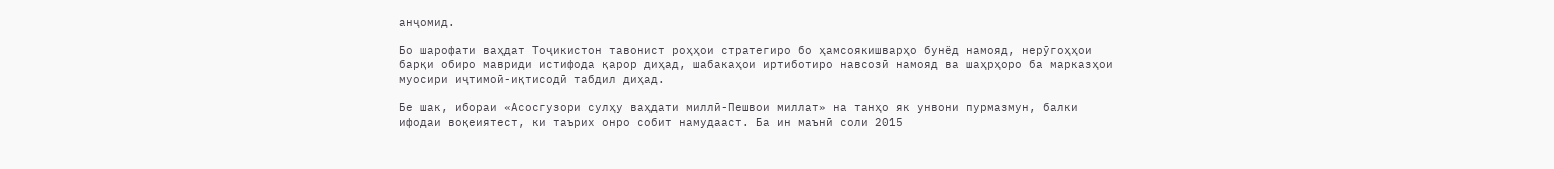анҷомид.

Бо шарофати ваҳдат Тоҷикистон тавонист роҳҳои стратегиро бо ҳамсоякишварҳо бунёд намояд, нерӯгоҳҳои барқи обиро мавриди истифода қарор диҳад, шабакаҳои иртиботиро навсозӣ намояд ва шаҳрҳоро ба марказҳои муосири иҷтимоӣ-иқтисодӣ табдил диҳад.

Бе шак, ибораи «Асосгузори сулҳу ваҳдати миллӣ-Пешвои миллат» на танҳо як унвони пурмазмун, балки ифодаи воқеиятест, ки таърих онро собит намудааст. Ба ин маънӣ соли 2015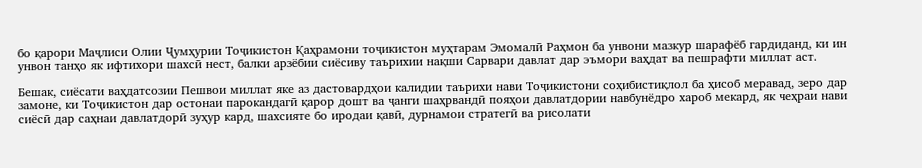бо қарори Маҷлиси Олии Ҷумҳурии Тоҷикистон Қаҳрамони тоҷикистон муҳтарам Эмомалӣ Раҳмон ба унвони мазкур шарафёб гардиданд, ки ин унвон танҳо як ифтихори шахсӣ нест, балки арзёбии сиёсиву таърихии нақши Сарвари давлат дар эъмори ваҳдат ва пешрафти миллат аст.

Бешак, сиёсати ваҳдатсозии Пешвои миллат яке аз дастовардҳои калидии таърихи нави Тоҷикистони соҳибистиқлол ба ҳисоб меравад, зеро дар замоне, ки Тоҷикистон дар остонаи парокандагӣ қарор дошт ва ҷанги шаҳрвандӣ пояҳои давлатдории навбунёдро хароб мекард, як чеҳраи нави сиёсӣ дар саҳнаи давлатдорӣ зуҳур кард, шахсияте бо иродаи қавӣ, дурнамои стратегӣ ва рисолати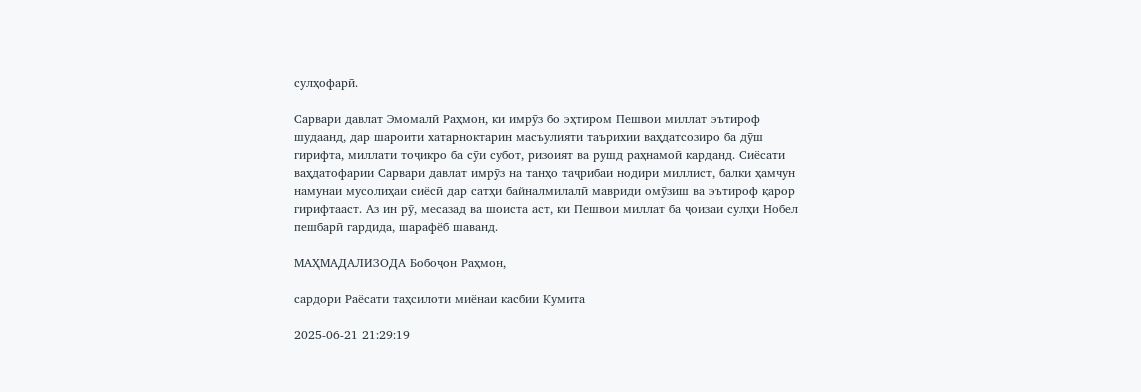сулҳофарӣ.

Сарвари давлат Эмомалӣ Раҳмон, ки имрӯз бо эҳтиром Пешвои миллат эътироф шудаанд, дар шароити хатарноктарин масъулияти таърихии ваҳдатсозиро ба дӯш гирифта, миллати тоҷикро ба сӯи субот, ризоият ва рушд раҳнамоӣ карданд. Сиёсати ваҳдатофарии Сарвари давлат имрӯз на танҳо таҷрибаи нодири миллист, балки ҳамчун намунаи мусолиҳаи сиёсӣ дар сатҳи байналмилалӣ мавриди омӯзиш ва эътироф қарор гирифтааст. Аз ин рӯ, месазад ва шоиста аст, ки Пешвои миллат ба ҷоизаи сулҳи Нобел пешбарӣ гардида, шарафёб шаванд.

МАҲМАДАЛИЗОДА Бобоҷон Раҳмон,

сардори Раёсати таҳсилоти миёнаи касбии Кумита

2025-06-21 21:29:19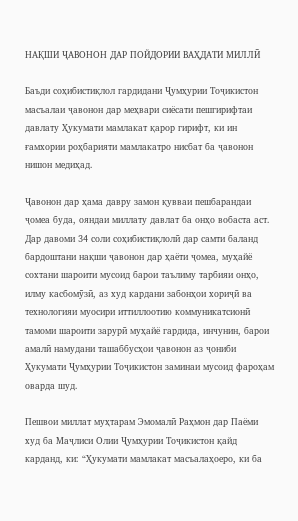НАҚШИ ҶАВОНОН ДАР ПОЙДОРИИ ВАҲДАТИ МИЛЛӢ

Баъди соҳибистиқлол гардидани Ҷумҳурии Тоҷикистон масъалаи ҷавонон дар меҳвари сиёсати пешгирифтаи давлату Ҳукумати мамлакат қарор гирифт, ки ин ғамхории роҳбарияти мамлакатро нисбат ба ҷавонон нишон медиҳад.

Ҷавонон дар ҳама давру замон қувваи пешбарандаи ҷомеа буда, ояндаи миллату давлат ба онҳо вобаста аст. Дар давоми 34 соли соҳибистиқлолӣ дар самти баланд бардоштани нақши ҷавонон дар ҳаёти ҷомеа, муҳайё сохтани шароити мусоид барои таълиму тарбияи онҳо, илму касбомӯзӣ, аз худ кардани забонҳои хориҷӣ ва технологияи муосири иттиллоотию коммуникатсионӣ тамоми шароити зарурӣ муҳайё гардида, инчунин, барои амалӣ намудани ташаббусҳои ҷавонон аз ҷониби Ҳукумати Ҷумҳурии Тоҷикистон заминаи мусоид фароҳам оварда шуд.

Пешвои миллат муҳтарам Эмомалӣ Раҳмон дар Паёми худ ба Маҷлиси Олии Ҷумҳурии Тоҷикистон қайд карданд, ки: “Ҳукумати мамлакат масъалаҳоеро, ки ба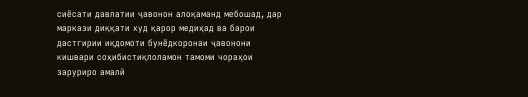сиёсати давлатии ҷавонон алоқаманд мебошад, дар маркази диққати худ қарор медиҳад ва барои дастгирии иқдомоти бунёдкоронаи ҷавонони кишвари соҳибистиқлоламон тамоми чораҳои заруриро амалӣ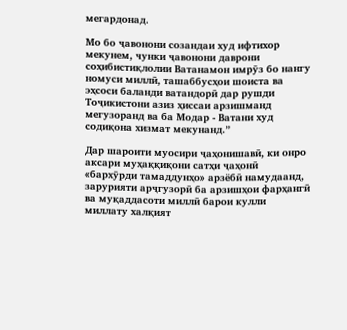мегардонад.

Мо бо ҷавонони созандаи худ ифтихор мекунем, чунки ҷавонони даврони соҳибистиқлолии Ватанамон имрӯз бо нангу номуси миллӣ, ташаббусҳои шоиста ва эҳсоси баланди ватандорӣ дар рушди Тоҷикистони азиз ҳиссаи арзишманд мегузоранд ва ба Модар - Ватани худ содиқона хизмат мекунанд.”

Дар шароити муосири ҷаҳонишавӣ, ки онро аксари муҳаққиқони сатҳи ҷаҳонӣ «бархӯрди тамаддунҳо» арзёбӣ намудаанд, зарурияти арҷгузорӣ ба арзишҳои фарҳангӣ ва муқаддасоти миллӣ барои кулли миллату халқият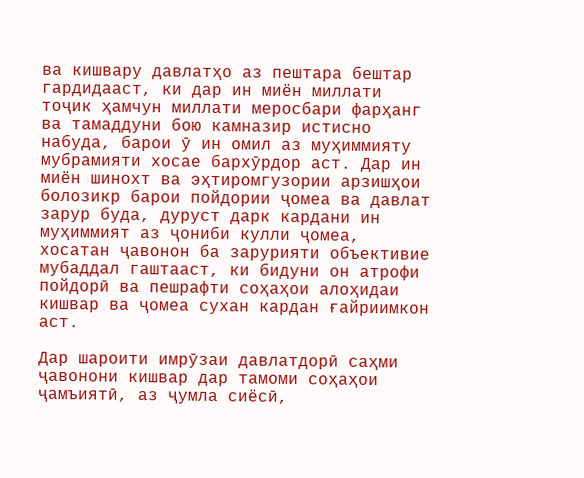ва кишвару давлатҳо аз пештара бештар гардидааст, ки дар ин миён миллати тоҷик ҳамчун миллати меросбари фарҳанг ва тамаддуни бою камназир истисно набуда, барои ӯ ин омил аз муҳиммияту мубрамияти хосае бархӯрдор аст. Дар ин миён шинохт ва эҳтиромгузории арзишҳои болозикр барои пойдории ҷомеа ва давлат зарур буда, дуруст дарк кардани ин муҳиммият аз ҷониби кулли ҷомеа, хосатан ҷавонон ба зарурияти объективие мубаддал гаштааст, ки бидуни он атрофи пойдорӣ ва пешрафти соҳаҳои алоҳидаи кишвар ва ҷомеа сухан кардан ғайриимкон аст.

Дар шароити имрӯзаи давлатдорӣ саҳми ҷавонони кишвар дар тамоми соҳаҳои ҷамъиятӣ, аз ҷумла сиёсӣ,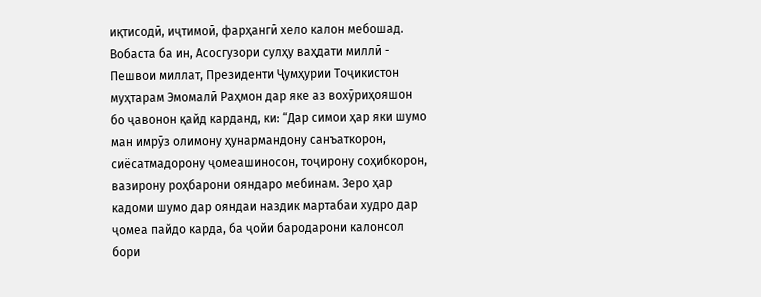иқтисодӣ, иҷтимоӣ, фарҳангӣ хело калон мебошад. Вобаста ба ин, Асосгузори сулҳу ваҳдати миллӣ - Пешвои миллат, Президенти Ҷумҳурии Тоҷикистон муҳтарам Эмомалӣ Раҳмон дар яке аз вохӯриҳояшон бо ҷавонон қайд карданд, ки: “Дар симои ҳар яки шумо ман имрӯз олимону ҳунармандону санъаткорон, сиёсатмадорону ҷомеашиносон, тоҷирону соҳибкорон, вазирону роҳбарони ояндаро мебинам. Зеро ҳар кадоми шумо дар ояндаи наздик мартабаи худро дар ҷомеа пайдо карда, ба ҷойи бародарони калонсол бори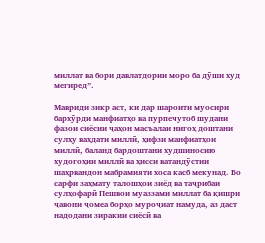миллат ва бори давлатдории моро ба дӯши худ мегиред”.

Мавриди зикр аст, ки дар шароити муосири бархӯрди манфиатҳо ва пурпечутоб шудани фазои сиёсии ҷаҳон масъалаи нигоҳ доштани сулҳу ваҳдати миллӣ, ҳифзи манфиатҳои миллӣ, баланд бардоштани худшиносию худогоҳии миллӣ ва ҳисси ватандӯстии шаҳрвандон мабрамияти хоса касб мекунад. Бо сарфи заҳмату талошҳои зиёд ва таҷрибаи сулҳофарӣ Пешвои муаззами миллат ба қишри ҷавони ҷомеа борҳо муроҷиат намуда, аз даст надодани зиракии сиёсӣ ва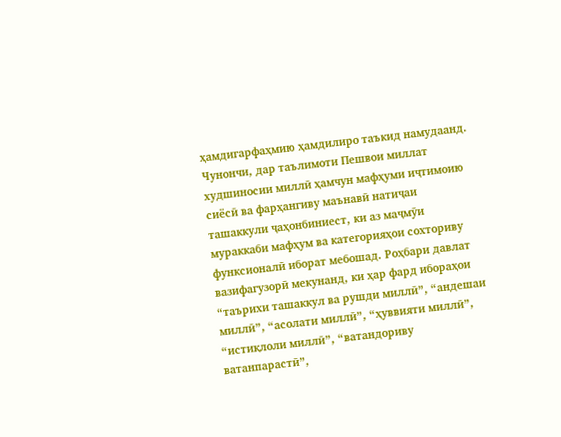ҳамдигарфаҳмию ҳамдилиро таъкид намудаанд. Чунончи, дар таълимоти Пешвои миллат худшиносии миллӣ ҳамчун мафҳуми иҷтимоию сиёсӣ ва фарҳангиву маънавӣ натиҷаи ташаккули ҷаҳонбиниест, ки аз маҷмӯи мураккаби мафҳум ва категорияҳои сохториву функсионалӣ иборат мебошад. Роҳбари давлат вазифагузорӣ мекунанд, ки ҳар фард ибораҳои “таърихи ташаккул ва рушди миллӣ”, “андешаи миллӣ”, “асолати миллӣ”, “ҳуввияти миллӣ”, “истиқлоли миллӣ”, “ватандориву ватанпарастӣ”,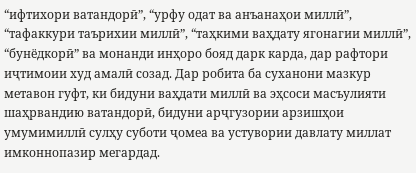“ифтихори ватандорӣ”, “урфу одат ва анъанаҳои миллӣ”, “тафаккури таърихии миллӣ”, “таҳкими ваҳдату ягонагии миллӣ”, “бунёдкорӣ” ва монанди инҳоро бояд дарк карда, дар рафтори иҷтимоии худ амалӣ созад. Дар робита ба суханони мазкур метавон гуфт, ки бидуни ваҳдати миллӣ ва эҳсоси масъулияти шаҳрвандию ватандорӣ, бидуни арҷгузории арзишҳои умумимиллӣ сулҳу суботи ҷомеа ва устувории давлату миллат имконнопазир мегардад.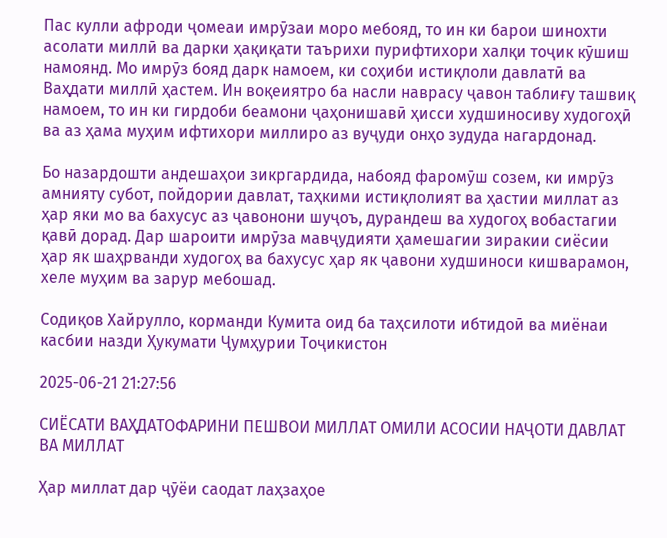Пас кулли афроди ҷомеаи имрӯзаи моро мебояд, то ин ки барои шинохти асолати миллӣ ва дарки ҳақиқати таърихи пурифтихори халқи тоҷик кӯшиш намоянд. Мо имрӯз бояд дарк намоем, ки соҳиби истиқлоли давлатӣ ва Ваҳдати миллӣ ҳастем. Ин воқеиятро ба насли наврасу ҷавон таблиғу ташвиқ намоем, то ин ки гирдоби беамони ҷаҳонишавӣ ҳисси худшиносиву худогоҳӣ ва аз ҳама муҳим ифтихори миллиро аз вуҷуди онҳо зудуда нагардонад.

Бо назардошти андешаҳои зикргардида, набояд фаромӯш созем, ки имрӯз амнияту субот, пойдории давлат, таҳкими истиқлолият ва ҳастии миллат аз ҳар яки мо ва бахусус аз ҷавонони шуҷоъ, дурандеш ва худогоҳ вобастагии қавӣ дорад. Дар шароити имрӯза мавҷудияти ҳамешагии зиракии сиёсии ҳар як шаҳрванди худогоҳ ва бахусус ҳар як ҷавони худшиноси кишварамон, хеле муҳим ва зарур мебошад.

Содиқов Хайрулло, корманди Кумита оид ба таҳсилоти ибтидоӣ ва миёнаи касбии назди Ҳукумати Ҷумҳурии Тоҷикистон

2025-06-21 21:27:56

СИЁСАТИ ВАҲДАТОФАРИНИ ПЕШВОИ МИЛЛАТ ОМИЛИ АСОСИИ НАҶОТИ ДАВЛАТ ВА МИЛЛАТ

Ҳар миллат дар ҷӯёи саодат лаҳзаҳое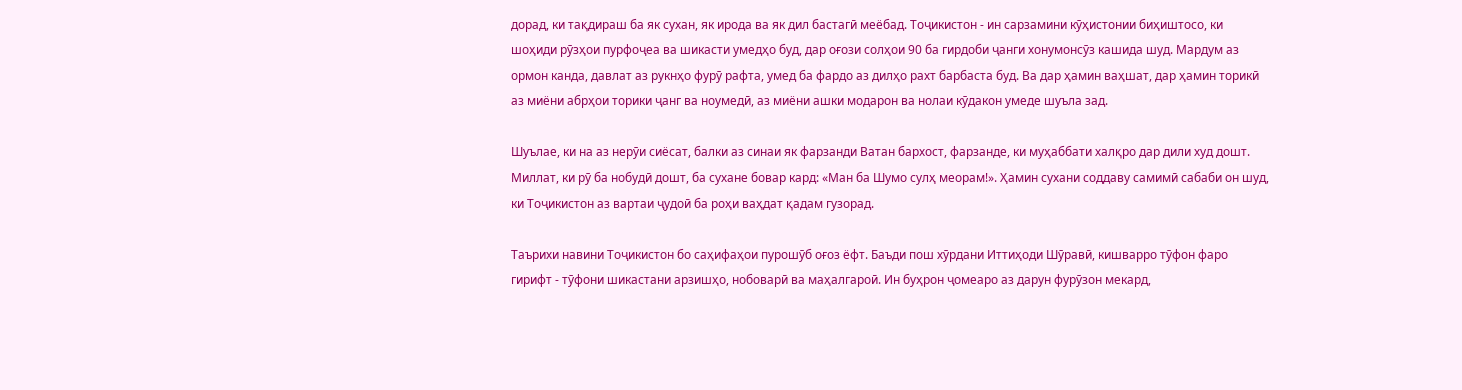дорад, ки тақдираш ба як сухан, як ирода ва як дил бастагӣ меёбад. Тоҷикистон - ин сарзамини кӯҳистонии биҳиштосо, ки шоҳиди рӯзҳои пурфоҷеа ва шикасти умедҳо буд, дар оғози солҳои 90 ба гирдоби ҷанги хонумонсӯз кашида шуд. Мардум аз ормон канда, давлат аз рукнҳо фурӯ рафта, умед ба фардо аз дилҳо рахт барбаста буд. Ва дар ҳамин ваҳшат, дар ҳамин торикӣ аз миёни абрҳои торики ҷанг ва ноумедӣ, аз миёни ашки модарон ва нолаи кӯдакон умеде шуъла зад.

Шуълае, ки на аз нерӯи сиёсат, балки аз синаи як фарзанди Ватан бархост, фарзанде, ки муҳаббати халқро дар дили худ дошт. Миллат, ки рӯ ба нобудӣ дошт, ба сухане бовар кард: «Ман ба Шумо сулҳ меорам!». Ҳамин сухани соддаву самимӣ сабаби он шуд, ки Тоҷикистон аз вартаи ҷудоӣ ба роҳи ваҳдат қадам гузорад.

Таърихи навини Тоҷикистон бо саҳифаҳои пурошӯб оғоз ёфт. Баъди пош хӯрдани Иттиҳоди Шӯравӣ, кишварро тӯфон фаро гирифт - тӯфони шикастани арзишҳо, нобоварӣ ва маҳалгароӣ. Ин буҳрон ҷомеаро аз дарун фурӯзон мекард,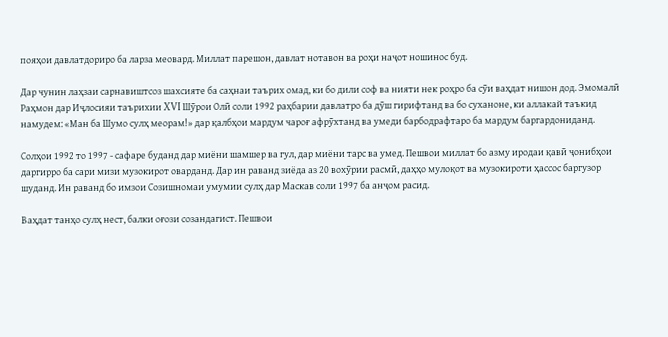пояҳои давлатдориро ба ларза меовард. Миллат парешон, давлат нотавон ва роҳи наҷот ношинос буд.

Дар чунин лаҳзаи сарнавиштсоз шахсияте ба саҳнаи таърих омад, ки бо дили соф ва нияти нек роҳро ба сӯи ваҳдат нишон дод. Эмомалӣ Раҳмон дар Иҷлосияи таърихии XVI Шӯрои Олӣ соли 1992 раҳбарии давлатро ба дӯш гирифтанд ва бо суханоне, ки аллакай таъкид намудем: «Ман ба Шумо сулҳ меорам!» дар қалбҳои мардум чароғ афрӯхтанд ва умеди барбодрафтаро ба мардум баргардониданд.

Солҳои 1992 то 1997 - сафаре буданд дар миёни шамшер ва гул, дар миёни тарс ва умед. Пешвои миллат бо азму иродаи қавӣ ҷонибҳои даргирро ба сари мизи музокирот оварданд. Дар ин раванд зиёда аз 20 вохӯрии расмӣ, даҳҳо мулоқот ва музокироти ҳассос баргузор шуданд. Ин раванд бо имзои Созишномаи умумии сулҳ дар Маскав соли 1997 ба анҷом расид.

Ваҳдат танҳо сулҳ нест, балки оғози созандагист. Пешвои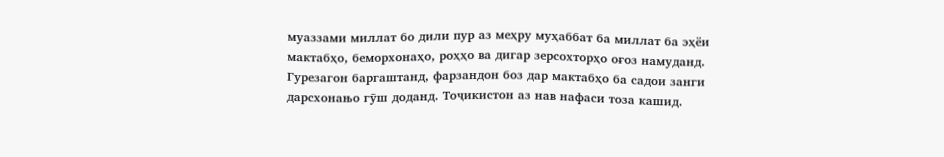муаззами миллат бо дили пур аз меҳру муҳаббат ба миллат ба эҳёи мактабҳо, беморхонаҳо, роҳҳо ва дигар зерсохторҳо оғоз намуданд. Гурезагон баргаштанд, фарзандон боз дар мактабҳо ба садои занги дарсхонањо гӯш доданд. Тоҷикистон аз нав нафаси тоза кашид.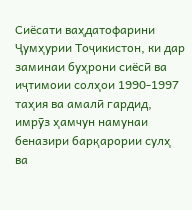Сиёсати ваҳдатофарини Ҷумҳурии Тоҷикистон, ки дар заминаи буҳрони сиёсӣ ва иҷтимоии солҳои 1990-1997 таҳия ва амалӣ гардид, имрӯз ҳамчун намунаи беназири барқарории сулҳ ва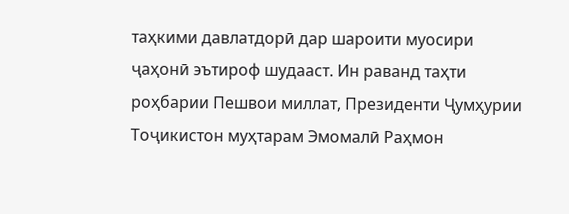таҳкими давлатдорӣ дар шароити муосири ҷаҳонӣ эътироф шудааст. Ин раванд таҳти роҳбарии Пешвои миллат, Президенти Ҷумҳурии Тоҷикистон муҳтарам Эмомалӣ Раҳмон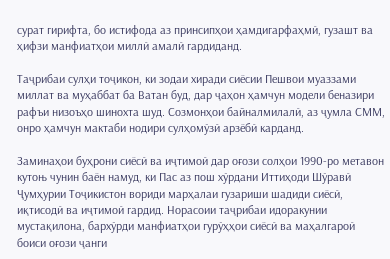сурат гирифта, бо истифода аз принсипҳои ҳамдигарфаҳмӣ, гузашт ва ҳифзи манфиатҳои миллӣ амалӣ гардиданд.

Таҷрибаи сулҳи тоҷикон, ки зодаи хиради сиёсии Пешвои муаззами миллат ва муҳаббат ба Ватан буд, дар ҷаҳон ҳамчун модели беназири рафъи низоъҳо шинохта шуд. Созмонҳои байналмилалӣ, аз ҷумла СММ, онро ҳамчун мактаби нодири сулҳомӯзӣ арзёбӣ карданд.

Заминаҳои буҳрони сиёсӣ ва иҷтимоӣ дар оғози солҳои 1990-ро метавон кутоњ чунин баён намуд, ки Пас аз пош хӯрдани Иттиҳоди Шӯравӣ Ҷумҳурии Тоҷикистон вориди марҳалаи гузариши шадиди сиёсӣ, иқтисодӣ ва иҷтимоӣ гардид. Норасоии таҷрибаи идоракунии мустақилона, бархӯрди манфиатҳои гурӯҳҳои сиёсӣ ва маҳалгароӣ боиси оғози ҷанги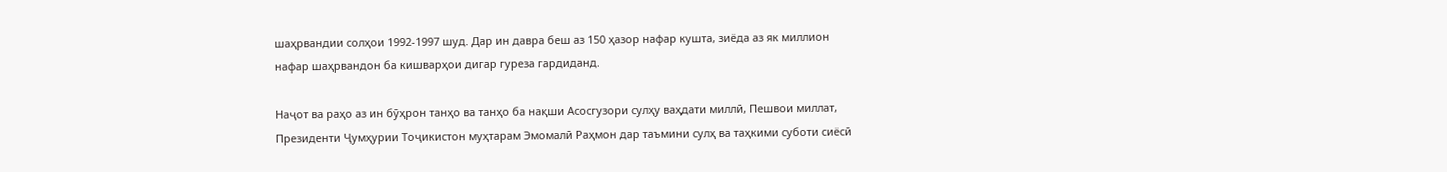шаҳрвандии солҳои 1992-1997 шуд. Дар ин давра беш аз 150 ҳазор нафар кушта, зиёда аз як миллион нафар шаҳрвандон ба кишварҳои дигар гуреза гардиданд.

Наҷот ва раҳо аз ин бӯҳрон танҳо ва танҳо ба нақши Асосгузори сулҳу ваҳдати миллӣ, Пешвои миллат, Президенти Ҷумҳурии Тоҷикистон муҳтарам Эмомалӣ Раҳмон дар таъмини сулҳ ва таҳкими суботи сиёсӣ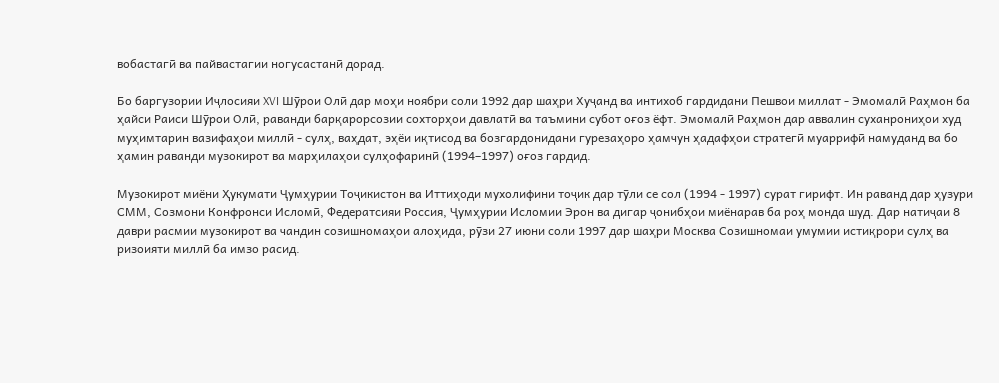вобастагӣ ва пайвастагии ногусастанӣ дорад.

Бо баргузории Иҷлосияи XVI Шӯрои Олӣ дар моҳи ноябри соли 1992 дар шаҳри Хуҷанд ва интихоб гардидани Пешвои миллат - Эмомалӣ Раҳмон ба ҳайси Раиси Шӯрои Олӣ, раванди барқарорсозии сохторҳои давлатӣ ва таъмини субот оғоз ёфт. Эмомалӣ Раҳмон дар аввалин суханрониҳои худ муҳимтарин вазифаҳои миллӣ - сулҳ, ваҳдат, эҳёи иқтисод ва бозгардонидани гурезаҳоро ҳамчун ҳадафҳои стратегӣ муаррифӣ намуданд ва бо ҳамин раванди музокирот ва марҳилаҳои сулҳофаринӣ (1994–1997) оғоз гардид.

Музокирот миёни Ҳукумати Ҷумҳурии Тоҷикистон ва Иттиҳоди мухолифини тоҷик дар тӯли се сол (1994 - 1997) сурат гирифт. Ин раванд дар ҳузури СММ, Созмони Конфронси Исломӣ, Федератсияи Россия, Ҷумҳурии Исломии Эрон ва дигар ҷонибҳои миёнарав ба роҳ монда шуд. Дар натиҷаи 8 даври расмии музокирот ва чандин созишномаҳои алоҳида, рӯзи 27 июни соли 1997 дар шаҳри Москва Созишномаи умумии истиқрори сулҳ ва ризоияти миллӣ ба имзо расид.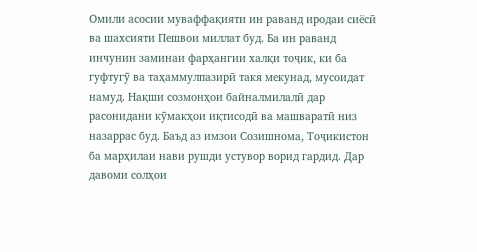Омили асосии муваффақияти ин раванд иродаи сиёсӣ ва шахсияти Пешвои миллат буд. Ба ин раванд инчунин заминаи фарҳангии халқи тоҷик, ки ба гуфтугӯ ва таҳаммулпазирӣ такя мекунад, мусоидат намуд. Нақши созмонҳои байналмилалӣ дар расонидани кӯмакҳои иқтисодӣ ва машваратӣ низ назаррас буд. Баъд аз имзои Созишнома, Тоҷикистон ба марҳилаи нави рушди устувор ворид гардид. Дар давоми солҳои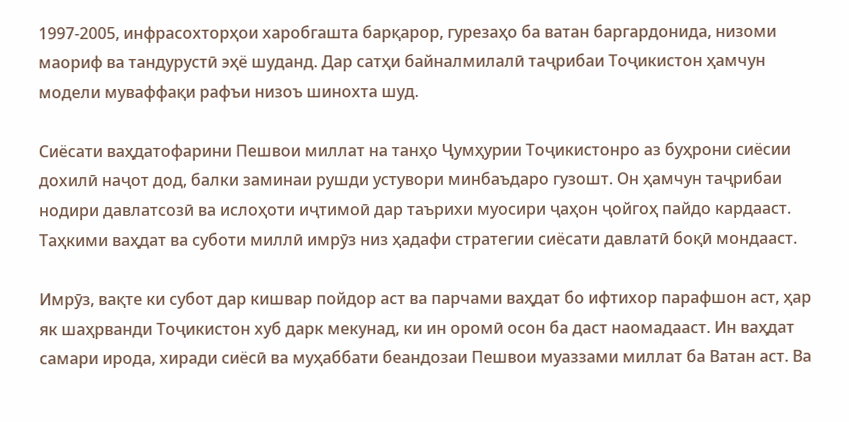1997-2005, инфрасохторҳои харобгашта барқарор, гурезаҳо ба ватан баргардонида, низоми маориф ва тандурустӣ эҳё шуданд. Дар сатҳи байналмилалӣ таҷрибаи Тоҷикистон ҳамчун модели муваффақи рафъи низоъ шинохта шуд.

Сиёсати ваҳдатофарини Пешвои миллат на танҳо Ҷумҳурии Тоҷикистонро аз буҳрони сиёсии дохилӣ наҷот дод, балки заминаи рушди устувори минбаъдаро гузошт. Он ҳамчун таҷрибаи нодири давлатсозӣ ва ислоҳоти иҷтимоӣ дар таърихи муосири ҷаҳон ҷойгоҳ пайдо кардааст. Таҳкими ваҳдат ва суботи миллӣ имрӯз низ ҳадафи стратегии сиёсати давлатӣ боқӣ мондааст.

Имрӯз, вақте ки субот дар кишвар пойдор аст ва парчами ваҳдат бо ифтихор парафшон аст, ҳар як шаҳрванди Тоҷикистон хуб дарк мекунад, ки ин оромӣ осон ба даст наомадааст. Ин ваҳдат самари ирода, хиради сиёсӣ ва муҳаббати беандозаи Пешвои муаззами миллат ба Ватан аст. Ва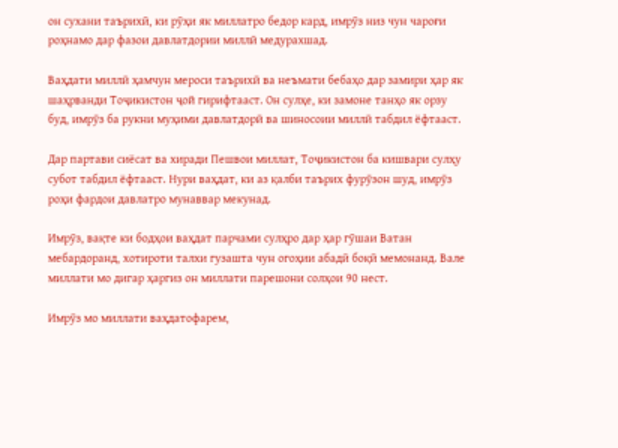он сухани таърихӣ, ки рӯҳи як миллатро бедор кард, имрӯз низ чун чароғи роҳнамо дар фазои давлатдории миллӣ медурахшад.

Ваҳдати миллӣ ҳамчун мероси таърихӣ ва неъмати бебаҳо дар замири ҳар як шаҳрванди Тоҷикистон ҷой гирифтааст. Он сулҳе, ки замоне танҳо як орзу буд, имрӯз ба рукни муҳими давлатдорӣ ва шиносоии миллӣ табдил ёфтааст.

Дар партави сиёсат ва хиради Пешвои миллат, Тоҷикистон ба кишвари сулҳу субот табдил ёфтааст. Нури ваҳдат, ки аз қалби таърих фурӯзон шуд, имрӯз роҳи фардои давлатро мунаввар мекунад.

Имрӯз, вақте ки бодҳои ваҳдат парчами сулҳро дар ҳар гӯшаи Ватан мебардоранд, хотироти талхи гузашта чун огоҳии абадӣ боқӣ мемонанд. Вале миллати мо дигар ҳаргиз он миллати парешони солҳои 90 нест.

Имрӯз мо миллати ваҳдатофарем,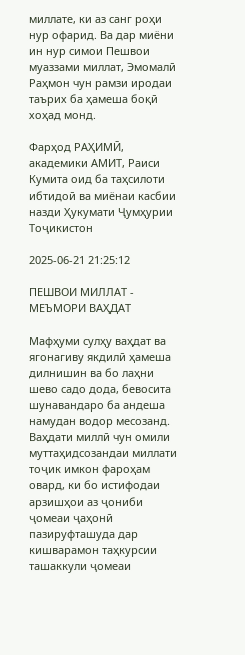миллате, ки аз санг роҳи нур офарид. Ва дар миёни ин нур симои Пешвои муаззами миллат, Эмомалӣ Раҳмон чун рамзи иродаи таърих ба ҳамеша боқӣ хоҳад монд.

Фарҳод РАҲИМӢ, академики АМИТ, Раиси Кумита оид ба таҳсилоти ибтидоӣ ва миёнаи касбии назди Ҳукумати Ҷумҳурии Тоҷикистон

2025-06-21 21:25:12

ПЕШВОИ МИЛЛАТ - МЕЪМОРИ ВАҲДАТ

Мафҳуми сулҳу ваҳдат ва ягонагиву якдилӣ ҳамеша дилнишин ва бо лаҳни шево садо дода, бевосита шунавандаро ба андеша намудан водор месозанд. Ваҳдати миллӣ чун омили муттаҳидсозандаи миллати тоҷик имкон фароҳам овард, ки бо истифодаи арзишҳои аз ҷониби ҷомеаи ҷаҳонӣ пазируфташуда дар кишварамон таҳкурсии ташаккули ҷомеаи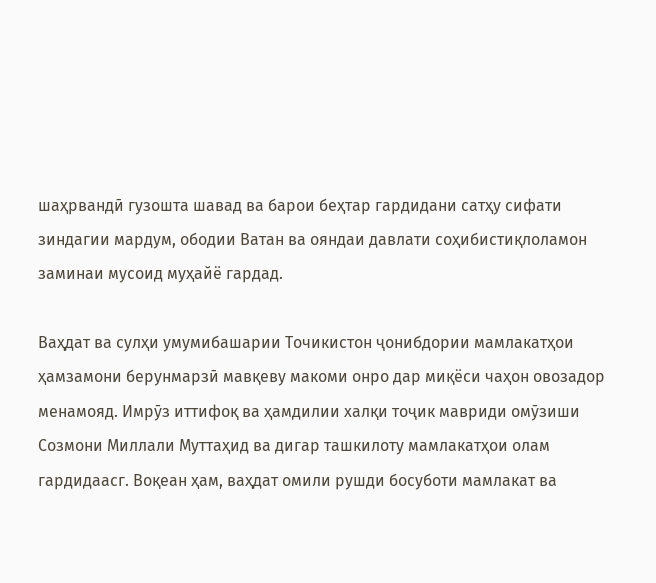шаҳрвандӣ гузошта шавад ва барои беҳтар гардидани сатҳу сифати зиндагии мардум, ободии Ватан ва ояндаи давлати соҳибистиқлоламон заминаи мусоид муҳайё гардад.

Ваҳдат ва сулҳи умумибашарии Точикистон ҷонибдории мамлакатҳои ҳамзамони берунмарзӣ мавқеву макоми онро дар миқёси чаҳон овозадор менамояд. Имрӯз иттифоқ ва ҳамдилии халқи тоҷик мавриди омӯзиши Созмони Миллали Муттаҳид ва дигар ташкилоту мамлакатҳои олам гардидаасг. Воқеан ҳам, ваҳдат омили рушди босуботи мамлакат ва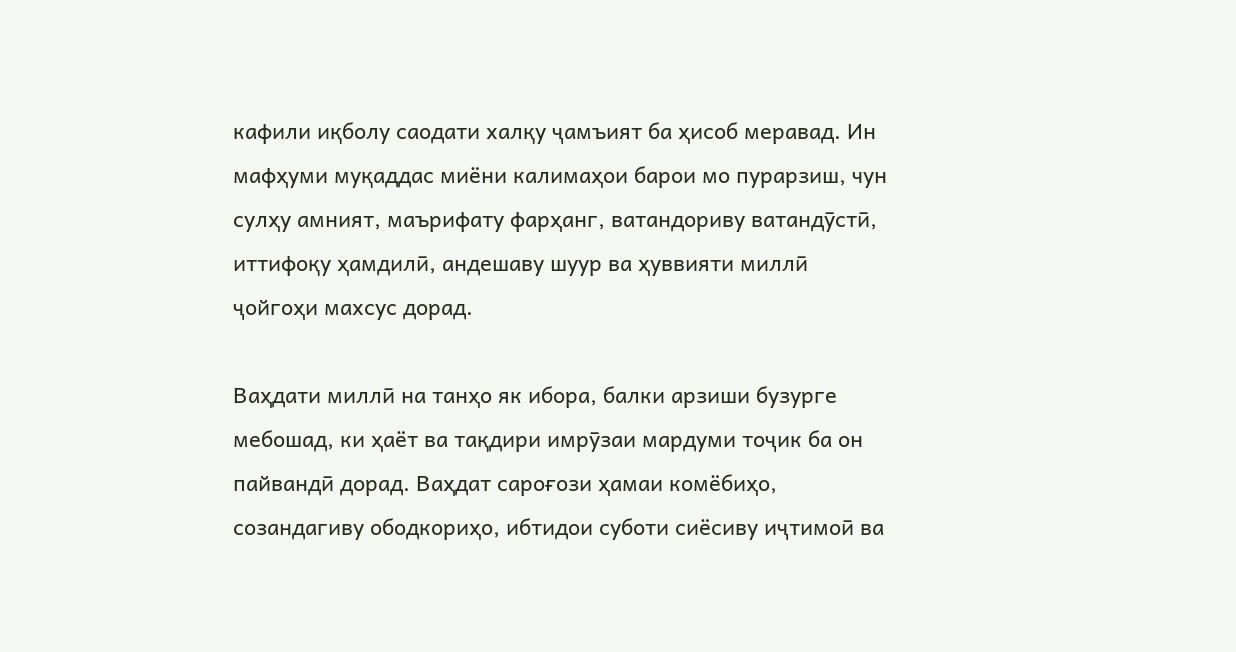кафили иқболу саодати халқу ҷамъият ба ҳисоб меравад. Ин мафҳуми муқаддас миёни калимаҳои барои мо пурарзиш, чун сулҳу амният, маърифату фарҳанг, ватандориву ватандӯстӣ, иттифоқу ҳамдилӣ, андешаву шуур ва ҳуввияти миллӣ ҷойгоҳи махсус дорад.

Ваҳдати миллӣ на танҳо як ибора, балки арзиши бузурге мебошад, ки ҳаёт ва тақдири имрӯзаи мардуми тоҷик ба он пайвандӣ дорад. Ваҳдат сароғози ҳамаи комёбиҳо, созандагиву ободкориҳо, ибтидои суботи сиёсиву иҷтимоӣ ва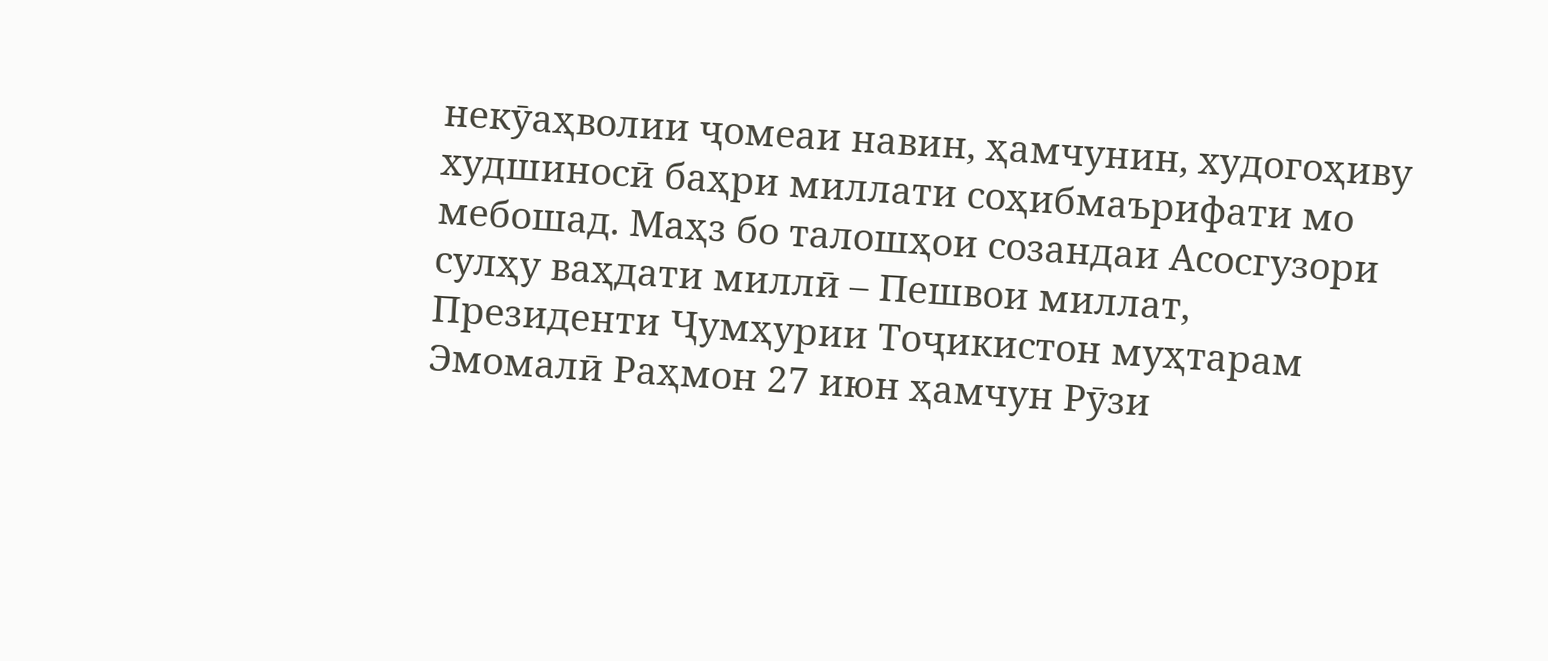некӯаҳволии ҷомеаи навин, ҳамчунин, худогоҳиву худшиносӣ баҳри миллати соҳибмаърифати мо мебошад. Маҳз бо талошҳои созандаи Асосгузори сулҳу ваҳдати миллӣ – Пешвои миллат, Президенти Ҷумҳурии Тоҷикистон муҳтарам Эмомалӣ Раҳмон 27 июн ҳамчун Рӯзи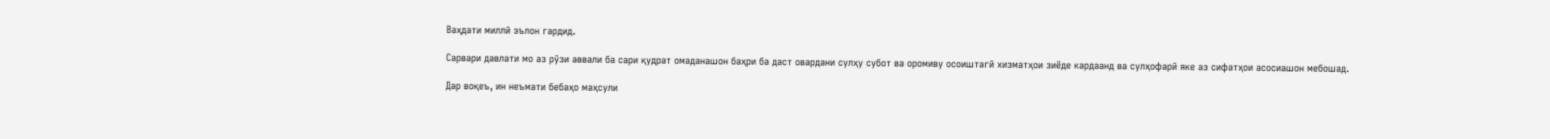Ваҳдати миллӣ эълон гардид.

Сарвари давлати мо аз рӯзи аввали ба сари қудрат омаданашон баҳри ба даст овардани сулҳу субот ва оромиву осоиштагӣ хизматҳои зиёде кардаанд ва сулҳофарӣ яке аз сифатҳои асосиашон мебошад.

Дар воқеъ, ин неъмати бебаҳо маҳсули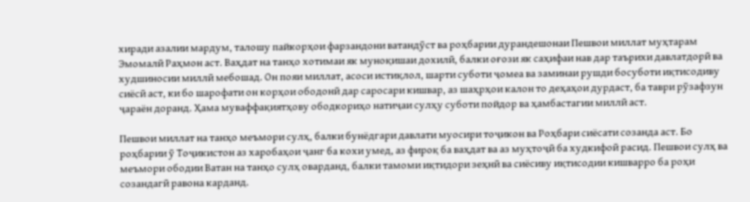хиради азалии мардум, талошу пайкорҳои фарзандони ватандӯст ва роҳбарии дурандешонаи Пешвои миллат муҳтарам Эмомалӣ Раҳмон аст. Ваҳдат на танҳо хотимаи як муноқишаи дохилӣ, балки оғози як саҳифаи нав дар таърихи давлатдорӣ ва худшиносии миллӣ мебошад. Он пояи миллат, асоси истиқлол, шарти суботи ҷомеа ва заминаи рушди босуботи иқтисодиву сиёсӣ аст, ки бо шарофати он корҳои ободонӣ дар саросари кишвар, аз шаҳрҳои калон то деҳаҳои дурдаст, ба таври рӯзафзун ҷараён доранд. Ҳама муваффақиятҳову ободкориҳо натиҷаи сулҳу суботи пойдор ва ҳамбастагии миллӣ аст.

Пешвои миллат на танҳо меъмори сулҳ, балки бунёдгари давлати муосири тоҷикон ва Роҳбари сиёсати созанда аст. Бо роҳбарии ӯ Тоҷикистон аз харобаҳои ҷанг ба кохи умед, аз фироқ ба ваҳдат ва аз муҳтоҷӣ ба худкифоӣ расид. Пешвои сулҳ ва меъмори ободии Ватан на танҳо сулҳ оварданд, балки тамоми иқтидори зеҳнӣ ва сиёсиву иқтисодии кишварро ба роҳи созандагӣ равона карданд.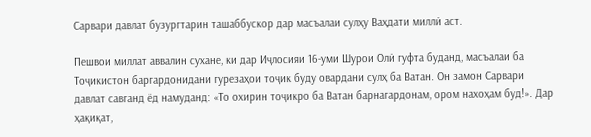Сарвари давлат бузургтарин ташаббускор дар масъалаи сулҳу Ваҳдати миллӣ аст.

Пешвои миллат аввалин сухане, ки дар Иҷлосияи 16-уми Шурои Олӣ гуфта буданд, масъалаи ба Тоҷикистон баргардонидани гурезаҳои тоҷик буду овардани сулҳ ба Ватан. Он замон Сарвари давлат савганд ёд намуданд: «То охирин тоҷикро ба Ватан барнагардонам, ором нахоҳам буд!». Дар ҳақиқат,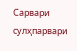Сарвари сулҳпарвари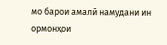мо барои амалӣ намудани ин ормонҳои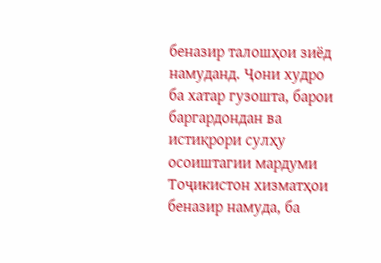беназир талошҳои зиёд намуданд. Ҷони худро ба хатар гузошта, барои баргардондан ва истиқрори сулҳу осоиштагии мардуми Тоҷикистон хизматҳои беназир намуда, ба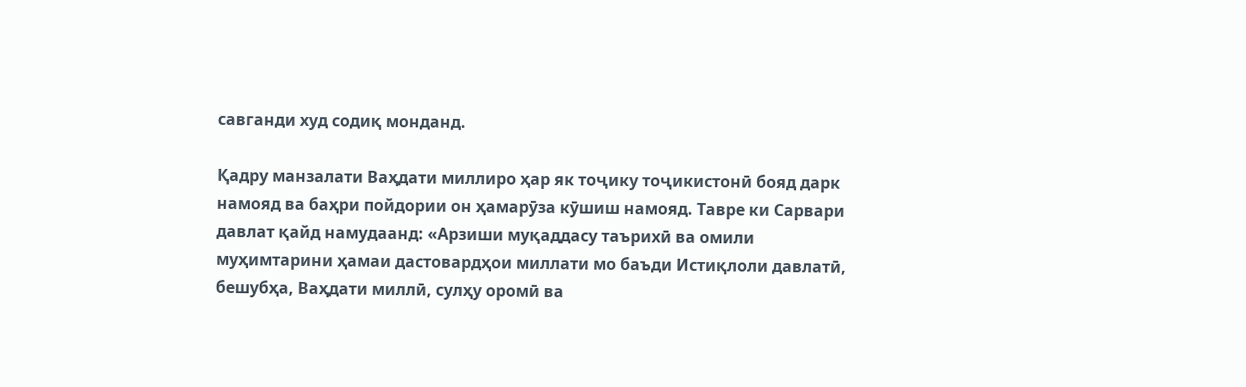савганди худ содиқ монданд.

Қадру манзалати Ваҳдати миллиро ҳар як тоҷику тоҷикистонӣ бояд дарк намояд ва баҳри пойдории он ҳамарӯза кӯшиш намояд. Тавре ки Сарвари давлат қайд намудаанд: «Арзиши муқаддасу таърихӣ ва омили муҳимтарини ҳамаи дастовардҳои миллати мо баъди Истиқлоли давлатӣ, бешубҳа, Ваҳдати миллӣ, сулҳу оромӣ ва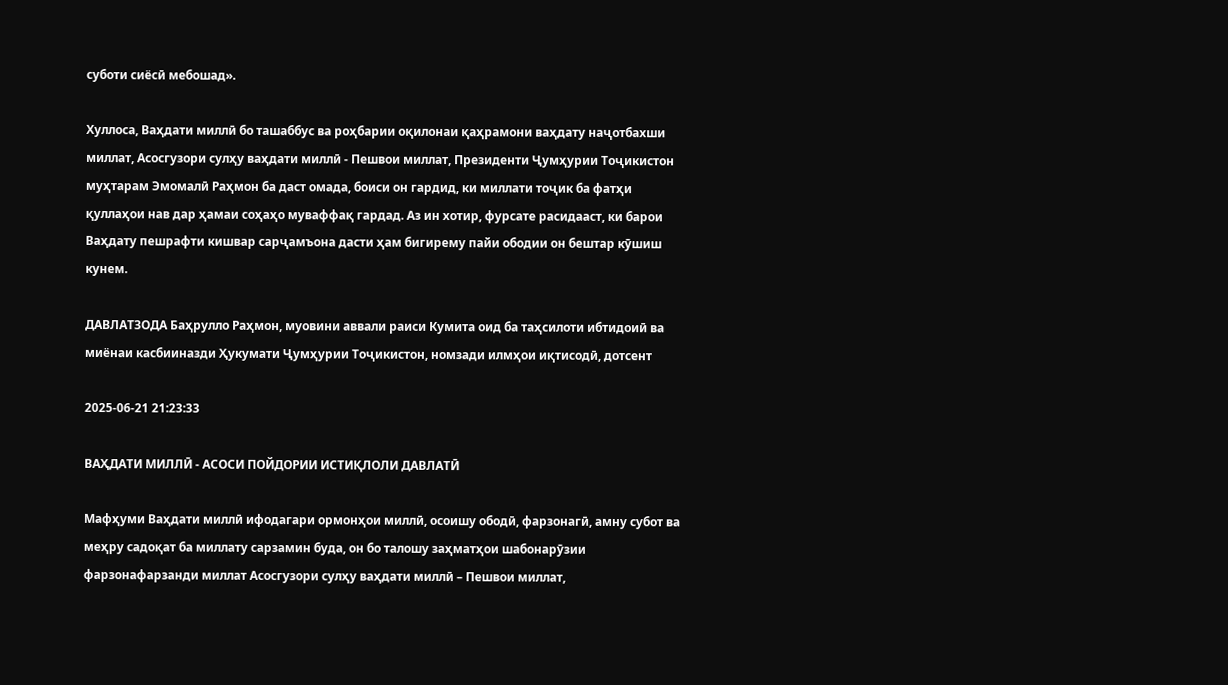суботи сиёсӣ мебошад».

Хуллоса, Ваҳдати миллӣ бо ташаббус ва роҳбарии оқилонаи қаҳрамони ваҳдату наҷотбахши миллат, Асосгузори сулҳу ваҳдати миллӣ - Пешвои миллат, Президенти Ҷумҳурии Тоҷикистон муҳтарам Эмомалӣ Раҳмон ба даст омада, боиси он гардид, ки миллати тоҷик ба фатҳи қуллаҳои нав дар ҳамаи соҳаҳо муваффақ гардад. Аз ин хотир, фурсате расидааст, ки барои Ваҳдату пешрафти кишвар сарҷамъона дасти ҳам бигирему пайи ободии он бештар кӯшиш кунем.

ДАВЛАТЗОДА Баҳрулло Раҳмон, муовини аввали раиси Кумита оид ба таҳсилоти ибтидоиӣ ва миёнаи касбииназди Ҳукумати Ҷумҳурии Тоҷикистон, номзади илмҳои иқтисодӣ, дотсент

2025-06-21 21:23:33

ВАҲДАТИ МИЛЛӢ - АСОСИ ПОЙДОРИИ ИСТИҚЛОЛИ ДАВЛАТӢ

Мафҳуми Ваҳдати миллӣ ифодагари ормонҳои миллӣ, осоишу ободӣ, фарзонагӣ, амну субот ва меҳру садоқат ба миллату сарзамин буда, он бо талошу заҳматҳои шабонарӯзии фарзонафарзанди миллат Асосгузори сулҳу ваҳдати миллӣ – Пешвои миллат,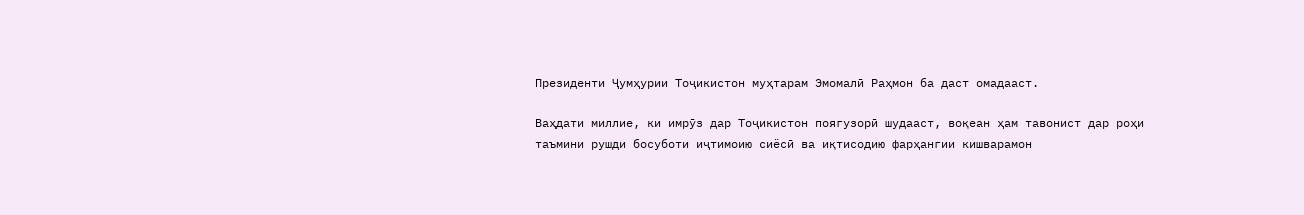Президенти Ҷумҳурии Тоҷикистон муҳтарам Эмомалӣ Раҳмон ба даст омадааст.

Ваҳдати миллие, ки имрӯз дар Тоҷикистон поягузорӣ шудааст, воқеан ҳам тавонист дар роҳи таъмини рушди босуботи иҷтимоию сиёсӣ ва иқтисодию фарҳангии кишварамон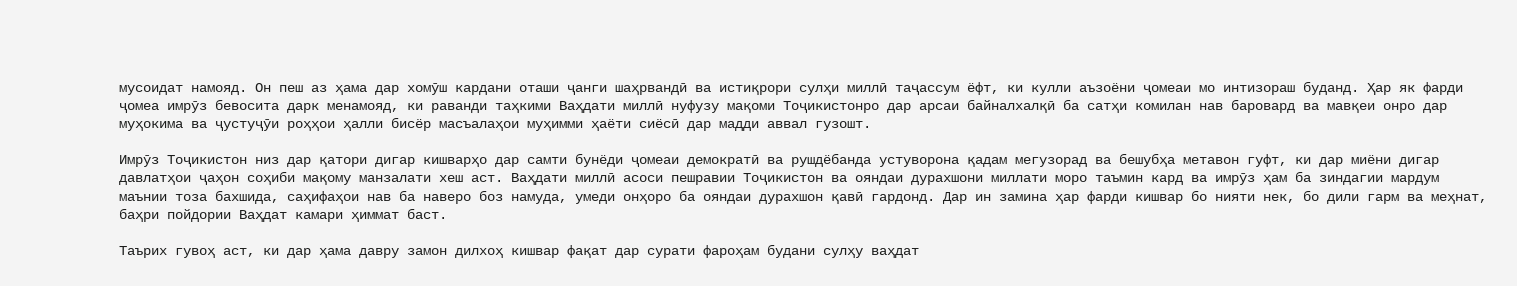мусоидат намояд. Он пеш аз ҳама дар хомӯш кардани оташи ҷанги шаҳрвандӣ ва истиқрори сулҳи миллӣ таҷассум ёфт, ки кулли аъзоёни ҷомеаи мо интизораш буданд. Ҳар як фарди ҷомеа имрӯз бевосита дарк менамояд, ки раванди таҳкими Ваҳдати миллӣ нуфузу мақоми Тоҷикистонро дар арсаи байналхалқӣ ба сатҳи комилан нав баровард ва мавқеи онро дар муҳокима ва ҷустуҷӯи роҳҳои ҳалли бисёр масъалаҳои муҳимми ҳаёти сиёсӣ дар мадди аввал гузошт.

Имрӯз Тоҷикистон низ дар қатори дигар кишварҳо дар самти бунёди ҷомеаи демократӣ ва рушдёбанда устуворона қадам мегузорад ва бешубҳа метавон гуфт, ки дар миёни дигар давлатҳои ҷаҳон соҳиби мақому манзалати хеш аст. Ваҳдати миллӣ асоси пешравии Тоҷикистон ва ояндаи дурахшони миллати моро таъмин кард ва имрӯз ҳам ба зиндагии мардум маънии тоза бахшида, саҳифаҳои нав ба наверо боз намуда, умеди онҳоро ба ояндаи дурахшон қавӣ гардонд. Дар ин замина ҳар фарди кишвар бо нияти нек, бо дили гарм ва меҳнат, баҳри пойдории Ваҳдат камари ҳиммат баст.

Таърих гувоҳ аст, ки дар ҳама давру замон дилхоҳ кишвар фақат дар сурати фароҳам будани сулҳу ваҳдат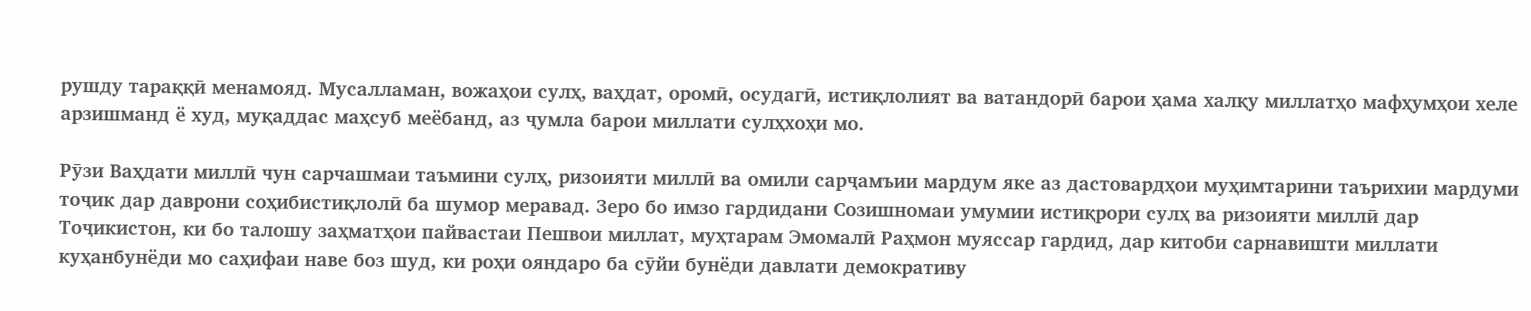рушду тараққӣ менамояд. Мусалламан, вожаҳои сулҳ, ваҳдат, оромӣ, осудагӣ, истиқлолият ва ватандорӣ барои ҳама халқу миллатҳо мафҳумҳои хеле арзишманд ё худ, муқаддас маҳсуб меёбанд, аз ҷумла барои миллати сулҳхоҳи мо.

Рӯзи Ваҳдати миллӣ чун сарчашмаи таъмини сулҳ, ризоияти миллӣ ва омили сарҷамъии мардум яке аз дастовардҳои муҳимтарини таърихии мардуми тоҷик дар даврони соҳибистиқлолӣ ба шумор меравад. Зеро бо имзо гардидани Созишномаи умумии истиқрори сулҳ ва ризоияти миллӣ дар Тоҷикистон, ки бо талошу заҳматҳои пайвастаи Пешвои миллат, муҳтарам Эмомалӣ Раҳмон муяссар гардид, дар китоби сарнавишти миллати куҳанбунёди мо саҳифаи наве боз шуд, ки роҳи ояндаро ба сӯйи бунёди давлати демокративу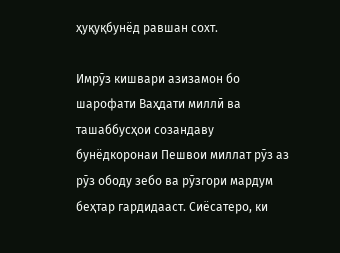ҳуқуқбунёд равшан сохт.

Имрӯз кишвари азизамон бо шарофати Ваҳдати миллӣ ва ташаббусҳои созандаву бунёдкоронаи Пешвои миллат рӯз аз рӯз ободу зебо ва рӯзгори мардум беҳтар гардидааст. Сиёсатеро, ки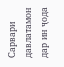Сарвари давлатамон дар ин ҷода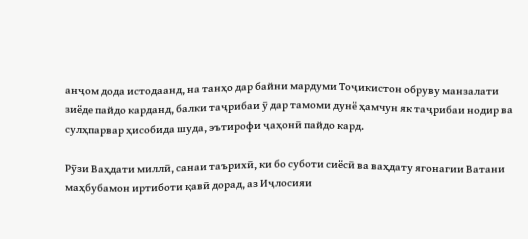анҷом дода истодаанд, на танҳо дар байни мардуми Тоҷикистон обруву манзалати зиёде пайдо карданд, балки таҷрибаи ӯ дар тамоми дунё ҳамчун як таҷрибаи нодир ва сулҳпарвар ҳисобида шуда, эътирофи ҷаҳонӣ пайдо кард.

Рӯзи Ваҳдати миллӣ, санаи таърихӣ, ки бо суботи сиёсӣ ва ваҳдату ягонагии Ватани маҳбубамон иртиботи қавӣ дорад, аз Иҷлосияи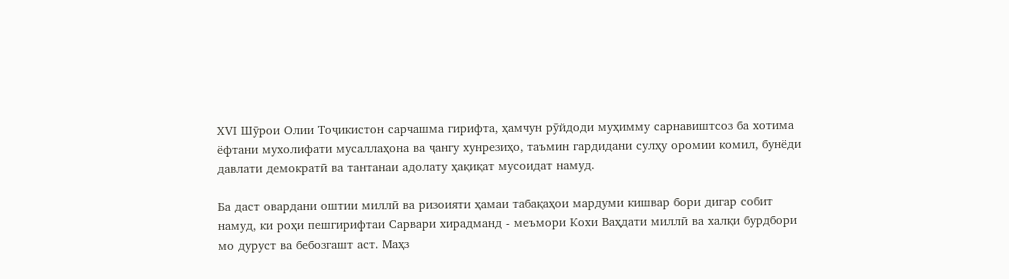ХVI Шӯрои Олии Тоҷикистон сарчашма гирифта, ҳамчун рӯйдоди муҳимму сарнавиштсоз ба хотима ёфтани мухолифати мусаллаҳона ва ҷангу хунрезиҳо, таъмин гардидани сулҳу оромии комил, бунёди давлати демократӣ ва тантанаи адолату ҳақиқат мусоидат намуд.

Ба даст овардани оштии миллӣ ва ризоияти ҳамаи табақаҳои мардуми кишвар бори дигар собит намуд, ки роҳи пешгирифтаи Сарвари хирадманд - меъмори Кохи Ваҳдати миллӣ ва халқи бурдбори мо дуруст ва бебозгашт аст. Маҳз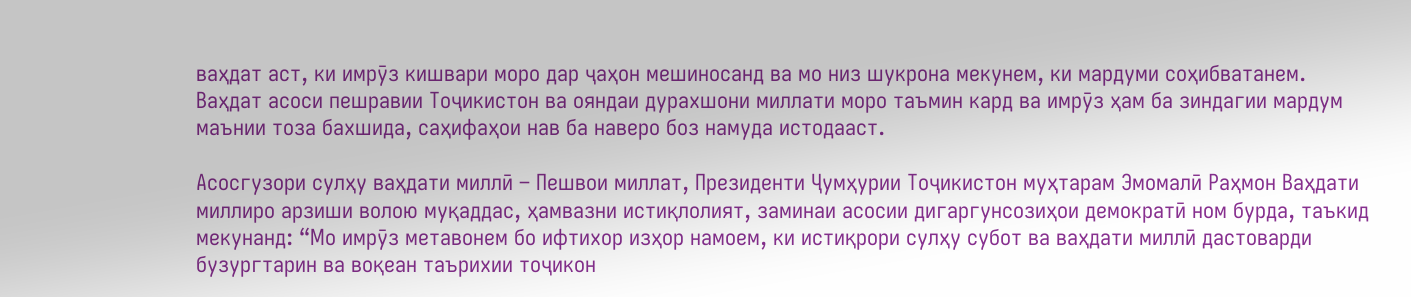ваҳдат аст, ки имрӯз кишвари моро дар ҷаҳон мешиносанд ва мо низ шукрона мекунем, ки мардуми соҳибватанем. Ваҳдат асоси пешравии Тоҷикистон ва ояндаи дурахшони миллати моро таъмин кард ва имрӯз ҳам ба зиндагии мардум маънии тоза бахшида, саҳифаҳои нав ба наверо боз намуда истодааст.

Асосгузори сулҳу ваҳдати миллӣ – Пешвои миллат, Президенти Ҷумҳурии Тоҷикистон муҳтарам Эмомалӣ Раҳмон Ваҳдати миллиро арзиши волою муқаддас, ҳамвазни истиқлолият, заминаи асосии дигаргунсозиҳои демократӣ ном бурда, таъкид мекунанд: “Мо имрӯз метавонем бо ифтихор изҳор намоем, ки истиқрори сулҳу субот ва ваҳдати миллӣ дастоварди бузургтарин ва воқеан таърихии тоҷикон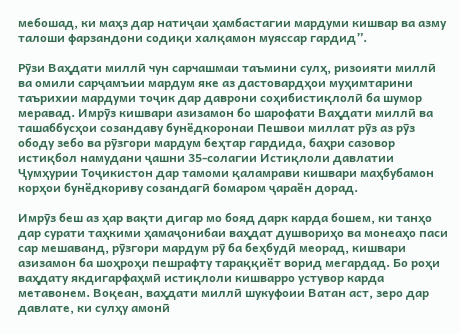мебошад, ки маҳз дар натиҷаи ҳамбастагии мардуми кишвар ва азму талоши фарзандони содиқи халқамон муяссар гардид”.

Рӯзи Ваҳдати миллӣ чун сарчашмаи таъмини сулҳ, ризоияти миллӣ ва омили сарҷамъии мардум яке аз дастовардҳои муҳимтарини таърихии мардуми тоҷик дар даврони соҳибистиқлолӣ ба шумор меравад. Имрӯз кишвари азизамон бо шарофати Ваҳдати миллӣ ва ташаббусҳои созандаву бунёдкоронаи Пешвои миллат рӯз аз рӯз ободу зебо ва рӯзгори мардум беҳтар гардида, баҳри сазовор истиқбол намудани ҷашни 35-солагии Истиқлоли давлатии Ҷумҳурии Тоҷикистон дар тамоми қаламрави кишвари маҳбубамон корҳои бунёдкориву созандагӣ бомаром ҷараён дорад.

Имрӯз беш аз ҳар вақти дигар мо бояд дарк карда бошем, ки танҳо дар сурати таҳкими ҳамаҷонибаи ваҳдат душвориҳо ва монеаҳо паси сар мешаванд, рӯзгори мардум рӯ ба беҳбудӣ меорад, кишвари азизамон ба шоҳроҳи пешрафту тараққиёт ворид мегардад. Бо роҳи ваҳдату якдигарфаҳмӣ истиқлоли кишварро устувор карда метавонем. Воқеан, ваҳдати миллӣ шукуфоии Ватан аст, зеро дар давлате, ки сулҳу амонӣ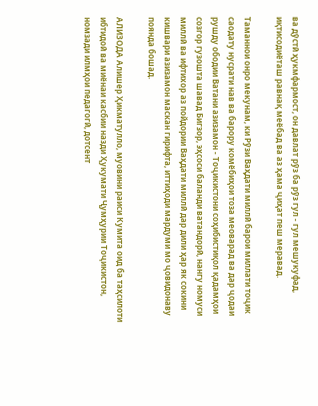ва дӯстӣ ҳукмфармост, он давлат рӯз ба рӯз гул - гул мешукуфад, иқтисодиёташ равнақ меёбад ва аз ҳама ҷиҳат пеш меравад.

Таманнои онро мекунам, ки Рӯзи Ваҳдати миллӣ барои миллати тоҷик саодату нусрати нав ва барору комёбиҳои тоза меоварад ва дар ҷодаи рушду ободии Ватани азизамон - Тоҷикистони соҳибистиқол қадамҳои созгор гузошта шавад Бигзор, эҳсоси баланди ватандорӣ, нангу номуси миллӣ ва ифтихор аз пойдории Ваҳдати миллӣ дар дили ҳар як сокини кишвари азизамон маскан гирифта, иттиҳоди мардуми мо ҷовидонаву поянда бошад.

АЛИЗОДА Алишер Ҳикматулло, муовини раиси Кумита оид ба таҳсилоти ибтидоӣ ва миёнаи касбии назди Ҳукумати Ҷумҳурии Тоҷикистон, номзади илмҳои педагогӣ, дотсент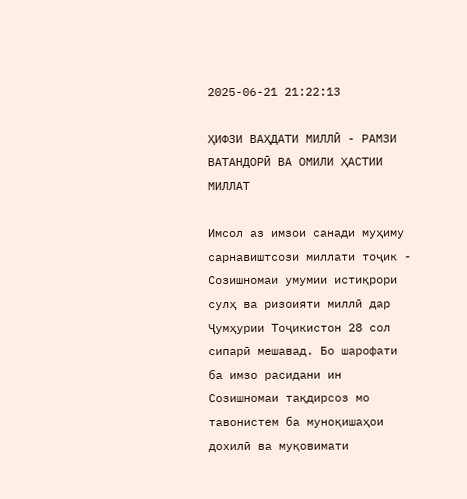2025-06-21 21:22:13

ҲИФЗИ ВАҲДАТИ МИЛЛӢ - РАМЗИ ВАТАНДОРӢ ВА ОМИЛИ ҲАСТИИ МИЛЛАТ

Имсол аз имзои санади муҳиму сарнавиштсози миллати тоҷик - Созишномаи умумии истиқрори сулҳ ва ризоияти миллӣ дар Ҷумҳурии Тоҷикистон 28 сол сипарӣ мешавад. Бо шарофати ба имзо расидани ин Созишномаи тақдирсоз мо тавонистем ба муноқишаҳои дохилӣ ва муқовимати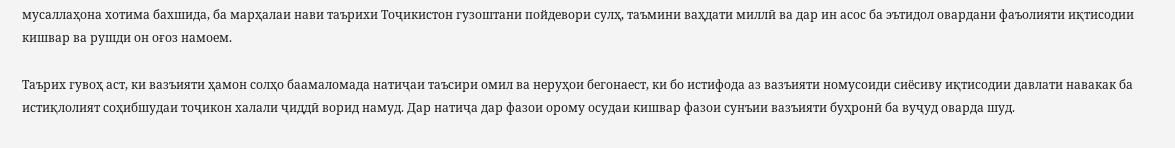мусаллаҳона хотима бахшида, ба марҳалаи нави таърихи Тоҷикистон гузоштани пойдевори сулҳ, таъмини ваҳдати миллӣ ва дар ин асос ба эътидол овардани фаъолияти иқтисодии кишвар ва рушди он оғоз намоем.

Таърих гувоҳ аст, ки вазъияти ҳамон солҳо баамаломада натиҷаи таъсири омил ва неруҳои бегонаест, ки бо истифода аз вазъияти номусоиди сиёсиву иқтисодии давлати навакак ба истиқлолият соҳибшудаи тоҷикон халали ҷиддӣ ворид намуд. Дар натиҷа дар фазои орому осудаи кишвар фазои сунъии вазъияти буҳронӣ ба вуҷуд оварда шуд.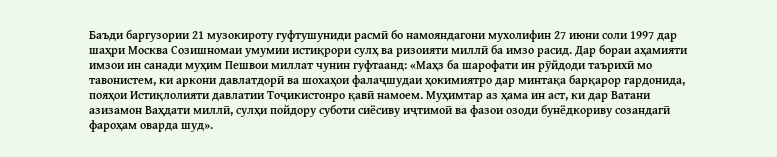Баъди баргузории 21 музокироту гуфтушуниди расмӣ бо намояндагони мухолифин 27 июни соли 1997 дар шаҳри Москва Созишномаи умумии истиқрори сулҳ ва ризоияти миллӣ ба имзо расид. Дар бораи аҳамияти имзои ин санади муҳим Пешвои миллат чунин гуфтаанд: «Маҳз ба шарофати ин рӯйдоди таърихӣ мо тавонистем, ки аркони давлатдорӣ ва шохаҳои фалаҷшудаи ҳокимиятро дар минтақа барқарор гардонида, пояҳои Истиқлолияти давлатии Тоҷикистонро қавӣ намоем. Муҳимтар аз ҳама ин аст, ки дар Ватани азизамон Ваҳдати миллӣ, сулҳи пойдору суботи сиёсиву иҷтимоӣ ва фазои озоди бунёдкориву созандагӣ фароҳам оварда шуд».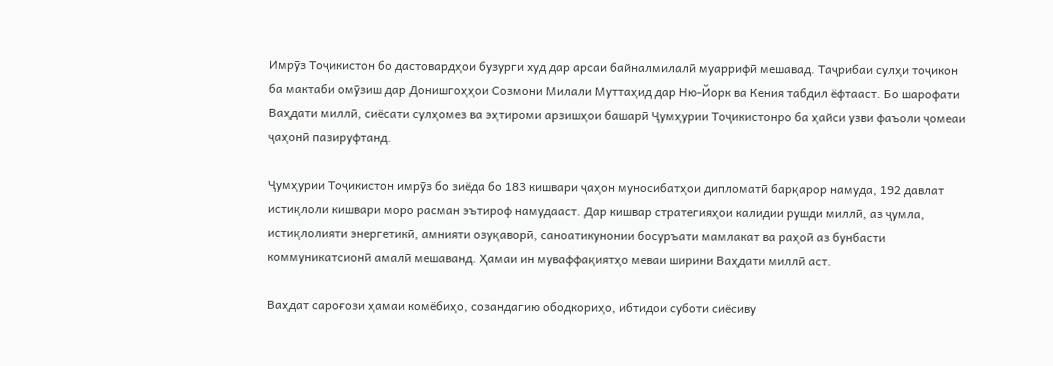Имрӯз Тоҷикистон бо дастовардҳои бузурги худ дар арсаи байналмилалӣ муаррифӣ мешавад. Таҷрибаи сулҳи тоҷикон ба мактаби омӯзиш дар Донишгоҳҳои Созмони Милали Муттаҳид дар Ню-Йорк ва Кения табдил ёфтааст. Бо шарофати Ваҳдати миллӣ, сиёсати сулҳомез ва эҳтироми арзишҳои башарӣ Ҷумҳурии Тоҷикистонро ба ҳайси узви фаъоли ҷомеаи ҷаҳонӣ пазируфтанд.

Ҷумҳурии Тоҷикистон имрӯз бо зиёда бо 183 кишвари ҷаҳон муносибатҳои дипломатӣ барқарор намуда, 192 давлат истиқлоли кишвари моро расман эътироф намудааст. Дар кишвар стратегияҳои калидии рушди миллӣ, аз ҷумла, истиқлолияти энергетикӣ, амнияти озуқаворӣ, саноатикунонии босуръати мамлакат ва раҳоӣ аз бунбасти коммуникатсионӣ амалӣ мешаванд. Ҳамаи ин муваффақиятҳо меваи ширини Ваҳдати миллӣ аст.

Ваҳдат сароғози ҳамаи комёбиҳо, созандагию ободкориҳо, ибтидои суботи сиёсиву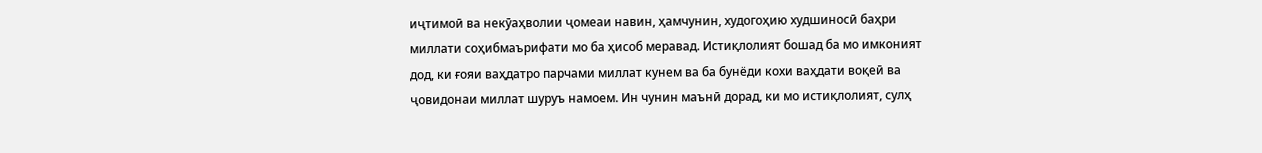иҷтимоӣ ва некӯаҳволии ҷомеаи навин, ҳамчунин, худогоҳию худшиносӣ баҳри миллати соҳибмаърифати мо ба ҳисоб меравад. Истиқлолият бошад ба мо имконият дод, ки ғояи ваҳдатро парчами миллат кунем ва ба бунёди кохи ваҳдати воқеӣ ва ҷовидонаи миллат шуруъ намоем. Ин чунин маънӣ дорад, ки мо истиқлолият, сулҳ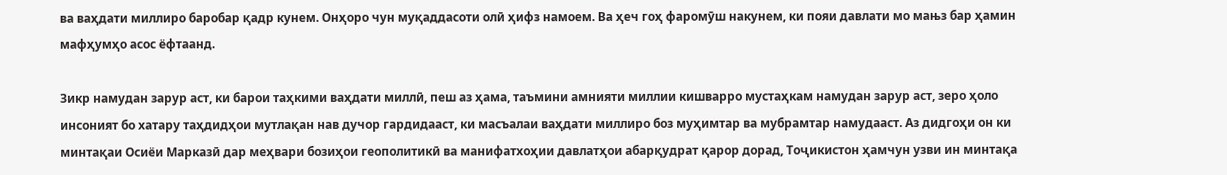ва ваҳдати миллиро баробар қадр кунем. Онҳоро чун муқаддасоти олӣ ҳифз намоем. Ва ҳеч гоҳ фаромӯш накунем, ки пояи давлати мо мањз бар ҳамин мафҳумҳо асос ёфтаанд.

Зикр намудан зарур аст, ки барои таҳкими ваҳдати миллӣ, пеш аз ҳама, таъмини амнияти миллии кишварро мустаҳкам намудан зарур аст, зеро ҳоло инсоният бо хатару таҳдидҳои мутлақан нав дучор гардидааст, ки масъалаи ваҳдати миллиро боз муҳимтар ва мубрамтар намудааст. Аз дидгоҳи он ки минтақаи Осиёи Марказӣ дар меҳвари бозиҳои геополитикӣ ва манифатхоҳии давлатҳои абарқудрат қарор дорад, Тоҷикистон ҳамчун узви ин минтақа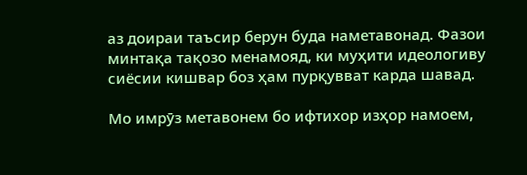аз доираи таъсир берун буда наметавонад. Фазои минтақа тақозо менамояд, ки муҳити идеологиву сиёсии кишвар боз ҳам пурқувват карда шавад.

Мо имрӯз метавонем бо ифтихор изҳор намоем,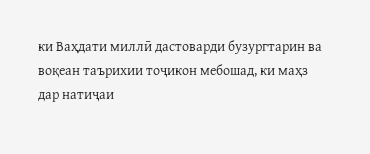ки Ваҳдати миллӣ дастоварди бузургтарин ва воқеан таърихии тоҷикон мебошад, ки маҳз дар натиҷаи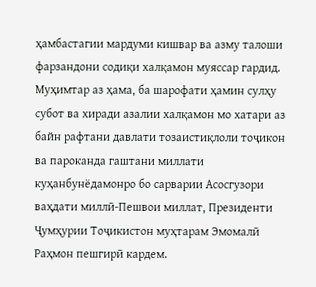ҳамбастагии мардуми кишвар ва азму талоши фарзандони содиқи халқамон муяссар гардид. Муҳимтар аз ҳама, ба шарофати ҳамин сулҳу субот ва хиради азалии халқамон мо хатари аз байн рафтани давлати тозаистиқлоли тоҷикон ва пароканда гаштани миллати куҳанбунёдамонро бо сарварии Асосгузори ваҳдати миллӣ-Пешвои миллат, Президенти Ҷумҳурии Тоҷикистон муҳтарам Эмомалӣ Раҳмон пешгирӣ кардем.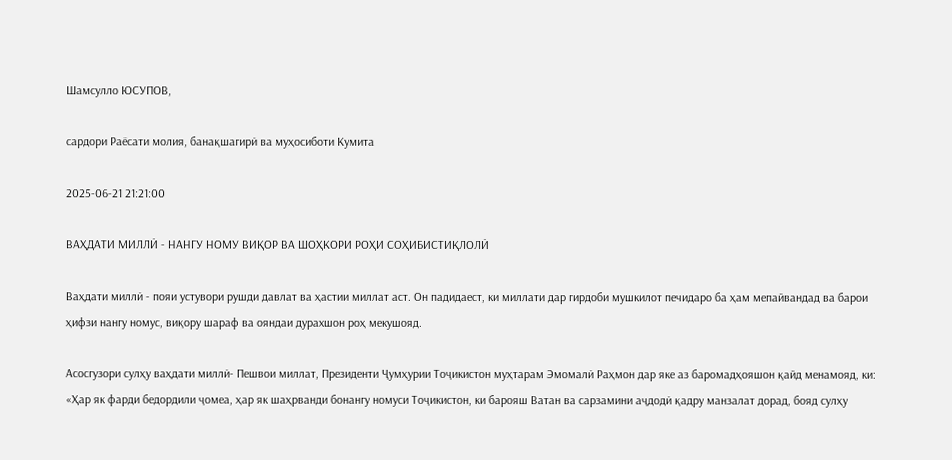Шамсулло ЮСУПОВ,

сардори Раёсати молия, банақшагирӣ ва муҳосиботи Кумита

2025-06-21 21:21:00

ВАҲДАТИ МИЛЛӢ - НАНГУ НОМУ ВИҚОР ВА ШОҲКОРИ РОҲИ СОҲИБИСТИҚЛОЛӢ

Ваҳдати миллӣ - пояи устувори рушди давлат ва ҳастии миллат аст. Он падидаест, ки миллати дар гирдоби мушкилот печидаро ба ҳам мепайвандад ва барои ҳифзи нангу номус, виқору шараф ва ояндаи дурахшон роҳ мекушояд.

Асосгузори сулҳу ваҳдати миллӣ- Пешвои миллат, Президенти Ҷумҳурии Тоҷикистон муҳтарам Эмомалӣ Раҳмон дар яке аз баромадҳояшон қайд менамояд, ки: «Ҳар як фарди бедордили ҷомеа, ҳар як шаҳрванди бонангу номуси Тоҷикистон, ки барояш Ватан ва сарзамини аҷдодӣ қадру манзалат дорад, бояд сулҳу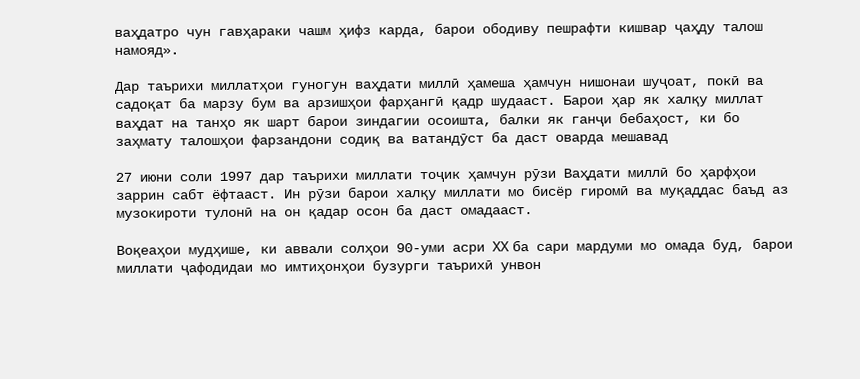ваҳдатро чун гавҳараки чашм ҳифз карда, барои ободиву пешрафти кишвар ҷаҳду талош намояд».

Дар таърихи миллатҳои гуногун ваҳдати миллӣ ҳамеша ҳамчун нишонаи шуҷоат, покӣ ва садоқат ба марзу бум ва арзишҳои фарҳангӣ қадр шудааст. Барои ҳар як халқу миллат ваҳдат на танҳо як шарт барои зиндагии осоишта, балки як ганҷи бебаҳост, ки бо заҳмату талошҳои фарзандони содиқ ва ватандӯст ба даст оварда мешавад

27 июни соли 1997 дар таърихи миллати тоҷик ҳамчун рӯзи Ваҳдати миллӣ бо ҳарфҳои заррин сабт ёфтааст. Ин рӯзи барои халқу миллати мо бисёр гиромӣ ва муқаддас баъд аз музокироти тулонӣ на он қадар осон ба даст омадааст.

Воқеаҳои мудҳише, ки аввали солҳои 90-уми асри XX ба сари мардуми мо омада буд, барои миллати ҷафодидаи мо имтиҳонҳои бузурги таърихӣ унвон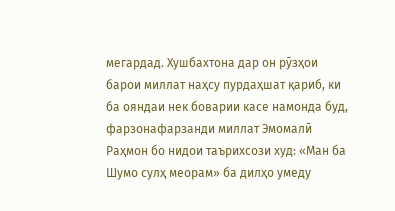мегардад. Хушбахтона дар он рӯзҳои барои миллат наҳсу пурдаҳшат қариб, ки ба ояндаи нек боварии касе намонда буд, фарзонафарзанди миллат Эмомалӣ Раҳмон бо нидои таърихсози худ: «Ман ба Шумо сулҳ меорам» ба дилҳо умеду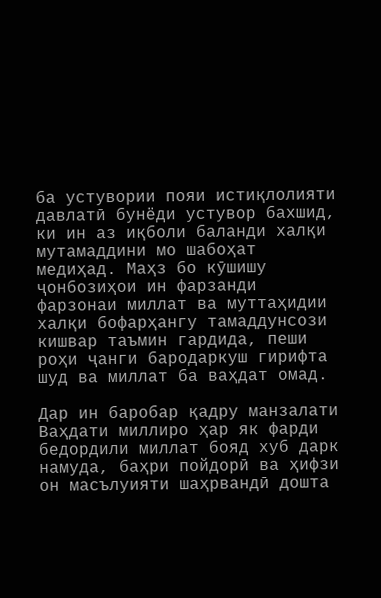ба устувории пояи истиқлолияти давлатӣ бунёди устувор бахшид, ки ин аз иқболи баланди халқи мутамаддини мо шабоҳат медиҳад. Маҳз бо кӯшишу ҷонбозиҳои ин фарзанди фарзонаи миллат ва муттаҳидии халқи бофарҳангу тамаддунсози кишвар таъмин гардида, пеши роҳи ҷанги бародаркуш гирифта шуд ва миллат ба ваҳдат омад.

Дар ин баробар қадру манзалати Ваҳдати миллиро ҳар як фарди бедордили миллат бояд хуб дарк намуда, баҳри пойдорӣ ва ҳифзи он масълуияти шаҳрвандӣ дошта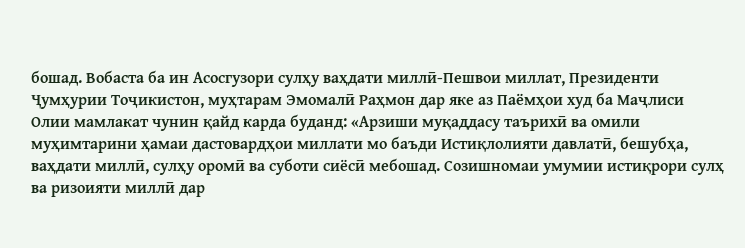бошад. Вобаста ба ин Асосгузори сулҳу ваҳдати миллӣ-Пешвои миллат, Президенти Ҷумҳурии Тоҷикистон, муҳтарам Эмомалӣ Раҳмон дар яке аз Паёмҳои худ ба Маҷлиси Олии мамлакат чунин қайд карда буданд: «Арзиши муқаддасу таърихӣ ва омили муҳимтарини ҳамаи дастовардҳои миллати мо баъди Истиқлолияти давлатӣ, бешубҳа, ваҳдати миллӣ, сулҳу оромӣ ва суботи сиёсӣ мебошад. Созишномаи умумии истиқрори сулҳ ва ризоияти миллӣ дар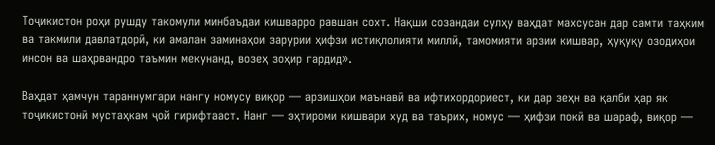Тоҷикистон роҳи рушду такомули минбаъдаи кишварро равшан сохт. Нақши созандаи сулҳу ваҳдат махсусан дар самти таҳким ва такмили давлатдорӣ, ки амалан заминаҳои зарурии ҳифзи истиқлолияти миллӣ, тамомияти арзии кишвар, ҳуқуқу озодиҳои инсон ва шаҳрвандро таъмин мекунанд, возеҳ зоҳир гардид».

Ваҳдат ҳамчун тараннумгари нангу номусу виқор — арзишҳои маънавӣ ва ифтихордориест, ки дар зеҳн ва қалби ҳар як тоҷикистонӣ мустаҳкам ҷой гирифтааст. Нанг — эҳтироми кишвари худ ва таърих, номус — ҳифзи покӣ ва шараф, виқор —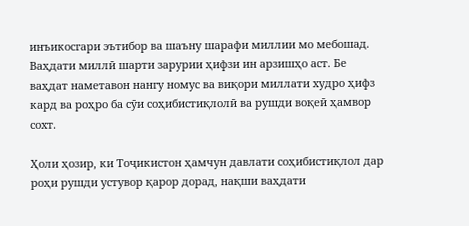инъикосгари эътибор ва шаъну шарафи миллии мо мебошад. Ваҳдати миллӣ шарти зарурии ҳифзи ин арзишҳо аст. Бе ваҳдат наметавон нангу номус ва виқори миллати худро ҳифз кард ва роҳро ба сӯи соҳибистиқлолӣ ва рушди воқеӣ ҳамвор сохт.

Ҳоли ҳозир, ки Тоҷикистон ҳамчун давлати соҳибистиқлол дар роҳи рушди устувор қарор дорад, нақши ваҳдати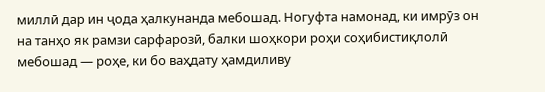миллӣ дар ин ҷода ҳалкунанда мебошад. Ногуфта намонад, ки имрӯз он на танҳо як рамзи сарфарозӣ, балки шоҳкори роҳи соҳибистиқлолӣ мебошад — роҳе, ки бо ваҳдату ҳамдиливу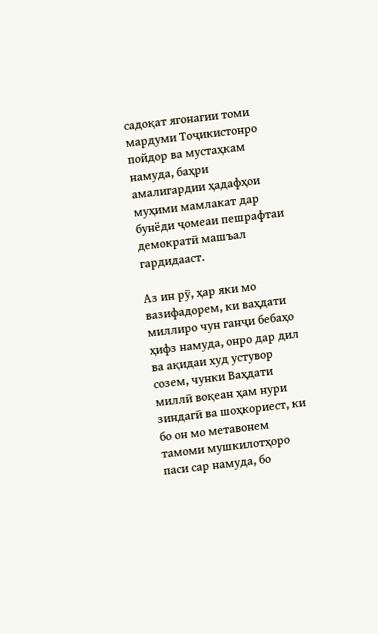садоқат ягонагии томи мардуми Тоҷикистонро пойдор ва мустаҳкам намуда, баҳри амалигардии ҳадафҳои муҳими мамлакат дар бунёди ҷомеаи пешрафтаи демократӣ машъал гардидааст.

Аз ин рӯ, ҳар яки мо вазифадорем, ки ваҳдати миллиро чун ганҷи бебаҳо ҳифз намуда, онро дар дил ва ақидаи худ устувор созем, чунки Ваҳдати миллӣ воқеан ҳам нури зиндагӣ ва шоҳкориест, ки бо он мо метавонем тамоми мушкилотҳоро паси сар намуда, бо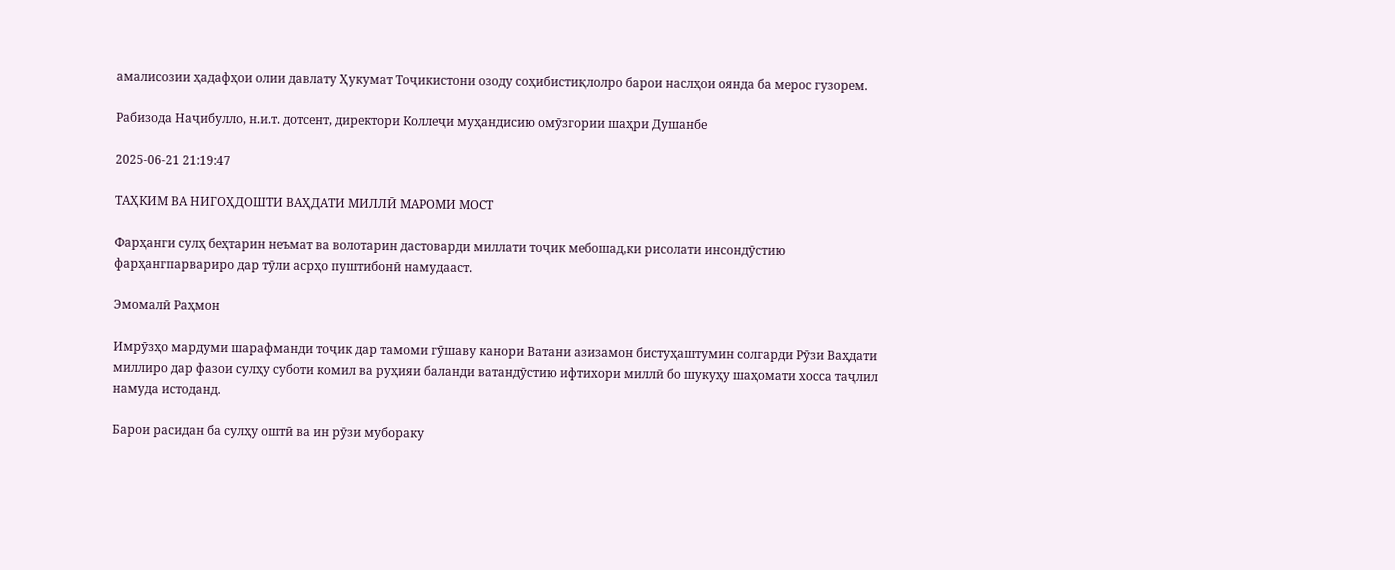амалисозии ҳадафҳои олии давлату Ҳукумат Тоҷикистони озоду соҳибистиқлолро барои наслҳои оянда ба мерос гузорем.

Рабизода Наҷибулло, н.и.т. дотсент, директори Коллеҷи муҳандисию омӯзгории шаҳри Душанбе

2025-06-21 21:19:47

ТАҲКИМ ВА НИГОҲДОШТИ ВАҲДАТИ МИЛЛӢ МАРОМИ МОСТ

Фарҳанги сулҳ беҳтарин неъмат ва волотарин дастоварди миллати тоҷик мебошад,ки рисолати инсондӯстию фарҳангпарвариро дар тӯли асрҳо пуштибонӣ намудааст.

Эмомалӣ Раҳмон

Имрӯзҳо мардуми шарафманди тоҷик дар тамоми гӯшаву канори Ватани азизамон бистуҳаштумин солгарди Рӯзи Ваҳдати миллиро дар фазои сулҳу суботи комил ва руҳияи баланди ватандӯстию ифтихори миллӣ бо шукуҳу шаҳомати хосса таҷлил намуда истоданд.

Барои расидан ба сулҳу оштӣ ва ин рӯзи мубораку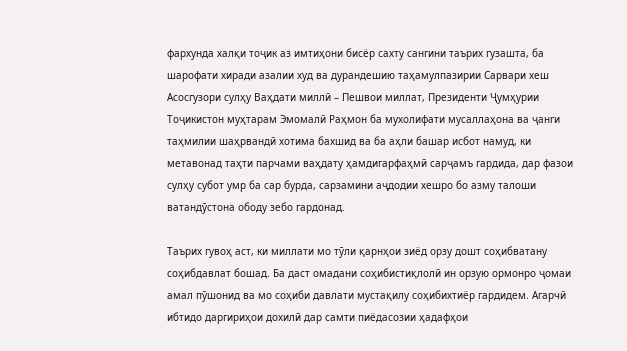фархунда халқи тоҷик аз имтиҳони бисёр сахту сангини таърих гузашта, ба шарофати хиради азалии худ ва дурандешию таҳамулпазирии Сарвари хеш Асосгузори сулҳу Ваҳдати миллӣ – Пешвои миллат, Президенти Ҷумҳурии Тоҷикистон муҳтарам Эмомалӣ Раҳмон ба мухолифати мусаллаҳона ва ҷанги таҳмилии шаҳрвандӣ хотима бахшид ва ба аҳли башар исбот намуд, ки метавонад таҳти парчами ваҳдату ҳамдигарфаҳмӣ сарҷамъ гардида, дар фазои сулҳу субот умр ба сар бурда, сарзамини аҷдодии хешро бо азму талоши ватандӯстона ободу зебо гардонад.

Таърих гувоҳ аст, ки миллати мо тӯли қарнҳои зиёд орзу дошт соҳибватану соҳибдавлат бошад. Ба даст омадани соҳибистиқлолӣ ин орзую ормонро ҷомаи амал пӯшонид ва мо соҳиби давлати мустақилу соҳибихтиёр гардидем. Агарчӣ ибтидо даргириҳои дохилӣ дар самти пиёдасозии ҳадафҳои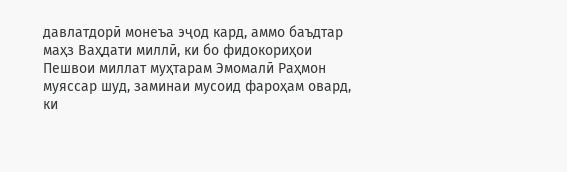давлатдорӣ монеъа эҷод кард, аммо баъдтар маҳз Ваҳдати миллӣ, ки бо фидокориҳои Пешвои миллат муҳтарам Эмомалӣ Раҳмон муяссар шуд, заминаи мусоид фароҳам овард, ки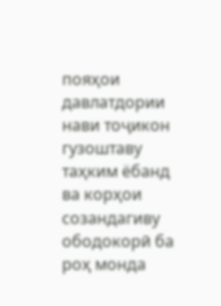пояҳои давлатдории нави тоҷикон гузоштаву таҳким ёбанд ва корҳои созандагиву ободокорӣ ба роҳ монда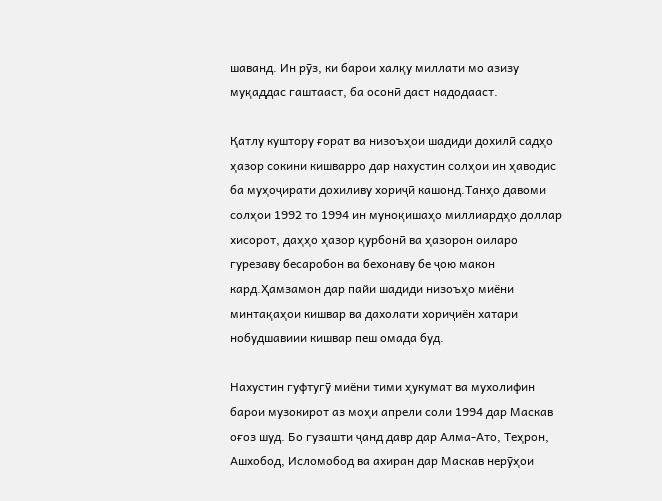шаванд. Ин рӯз, ки барои халқу миллати мо азизу муқаддас гаштааст, ба осонӣ даст надодааст.

Қатлу куштору ғорат ва низоъҳои шадиди дохилӣ садҳо ҳазор сокини кишварро дар нахустин солҳои ин ҳаводис ба муҳоҷирати дохиливу хориҷӣ кашонд.Танҳо давоми солҳои 1992 то 1994 ин муноқишаҳо миллиардҳо доллар хисорот, даҳҳо ҳазор қурбонӣ ва ҳазорон оиларо гурезаву бесаробон ва бехонаву бе ҷою макон кард.Ҳамзамон дар пайи шадиди низоъҳо миёни минтақаҳои кишвар ва дахолати хориҷиён хатари нобудшавиии кишвар пеш омада буд.

Нахустин гуфтугӯ миёни тими ҳукумат ва мухолифин барои музокирот аз моҳи апрели соли 1994 дар Маскав оғоз шуд. Бо гузашти ҷанд давр дар Алма-Ато, Теҳрон, Ашхобод, Исломобод ва ахиран дар Маскав нерӯҳои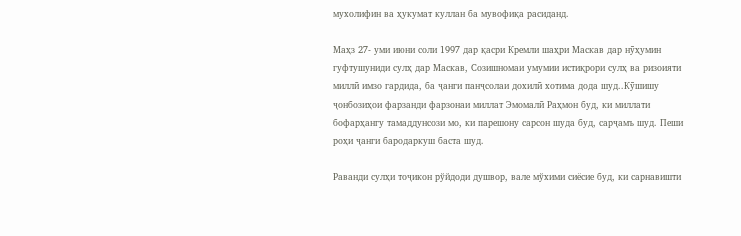мухолифин ва ҳукумат куллан ба мувофиқа расиданд.

Маҳз 27- уми июни соли 1997 дар қасри Кремли шаҳри Маскав дар нӯҳумин гуфтушуниди сулҳ дар Маскав, Созишномаи умумии истиқрори сулҳ ва ризоияти миллӣ имзо гардида, ба ҷанги панҷсолаи дохилӣ хотима дода шуд..Кӯшишу ҷонбозиҳои фарзанди фарзонаи миллат Эмомалӣ Раҳмон буд, ки миллати бофарҳангу тамаддунсози мо, ки парешону сарсон шуда буд, сарҷамъ шуд. Пеши роҳи ҷанги бародаркуш баста шуд.

Раванди сулҳи тоҷикон рўйдоди душвор, вале мўхими сиёсие буд, ки сарнавишти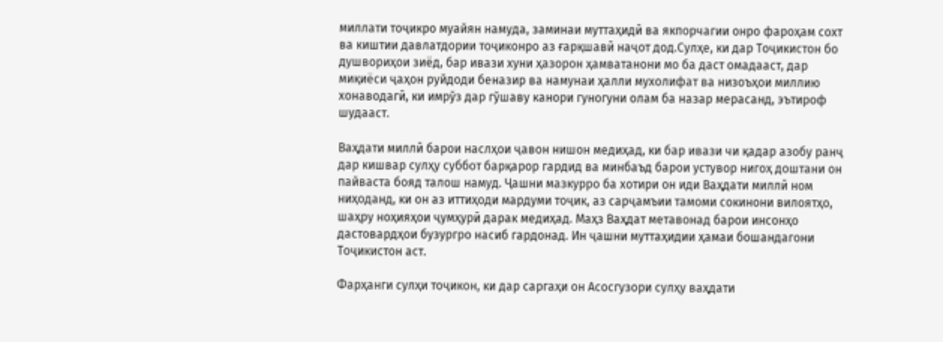миллати тоҷикро муайян намуда, заминаи муттаҳидӣ ва якпорчагии онро фароҳам сохт ва киштии давлатдории тоҷиконро аз ғарқшавӣ наҷот дод.Сулҳе, ки дар Тоҷикистон бо душвориҳои зиёд, бар ивази хуни ҳазорон ҳамватанони мо ба даст омадааст, дар миқиёси ҷаҳон руйдоди беназир ва намунаи ҳалли мухолифат ва низоъҳои миллию хонаводагӣ, ки имрўз дар гўшаву канори гуногуни олам ба назар мерасанд, эътироф шудааст.

Ваҳдати миллӣ барои наслҳои ҷавон нишон медиҳад, ки бар ивази чи қадар азобу ранҷ дар кишвар сулҳу суббот барқарор гардид ва минбаъд барои устувор нигоҳ доштани он пайваста бояд талош намуд. Ҷашни мазкурро ба хотири он иди Ваҳдати миллӣ ном ниҳоданд, ки он аз иттиҳоди мардуми тоҷик, аз сарҷамъии тамоми сокинони вилоятҳо, шаҳру ноҳияҳои ҷумҳурӣ дарак медиҳад. Маҳз Ваҳдат метавонад барои инсонҳо дастовардҳои бузургро насиб гардонад. Ин ҷашни муттаҳидии ҳамаи бошандагони Тоҷикистон аст.

Фарҳанги сулҳи тоҷикон, ки дар саргаҳи он Асосгузори сулҳу ваҳдати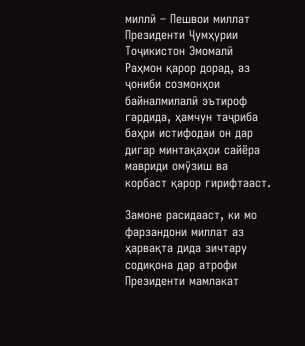миллӣ – Пешвои миллат Президенти Ҷумҳурии Тоҷикистон Эмомалӣ Раҳмон қарор дорад, аз ҷониби созмонҳои байналмилалӣ эътироф гардида, ҳамчун таҷриба баҳри истифодаи он дар дигар минтақаҳои сайёра мавриди омӯзиш ва корбаст қарор гирифтааст.

Замоне расидааст, ки мо фарзандони миллат аз ҳарвақта дида зичтару содиқона дар атрофи Президенти мамлакат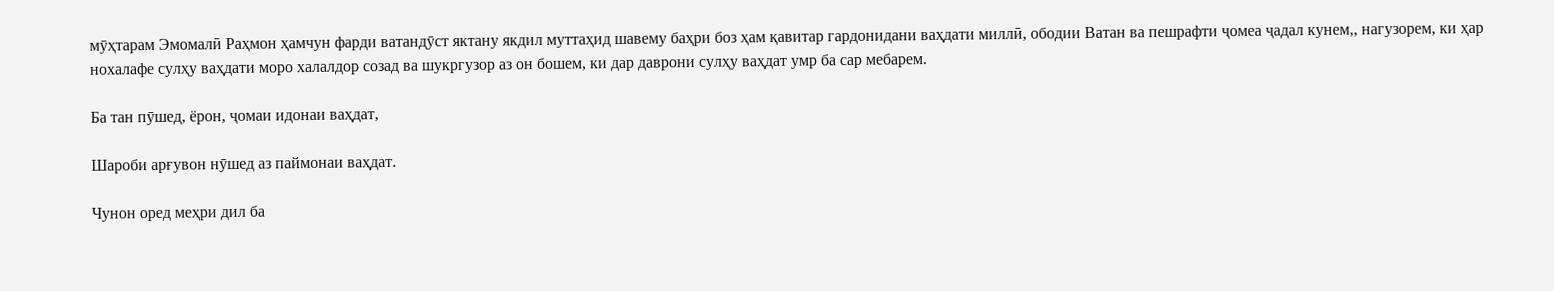мӯҳтарам Эмомалӣ Раҳмон ҳамчун фарди ватандӯст яктану якдил муттаҳид шавему баҳри боз ҳам қавитар гардонидани ваҳдати миллӣ, ободии Ватан ва пешрафти ҷомеа ҷадал кунем,, нагузорем, ки ҳар нохалафе сулҳу ваҳдати моро халалдор созад ва шукргузор аз он бошем, ки дар даврони сулҳу ваҳдат умр ба сар мебарем.

Ба тан пӯшед, ёрон, ҷомаи идонаи ваҳдат,

Шароби арғувон нӯшед аз паймонаи ваҳдат.

Чунон оред меҳри дил ба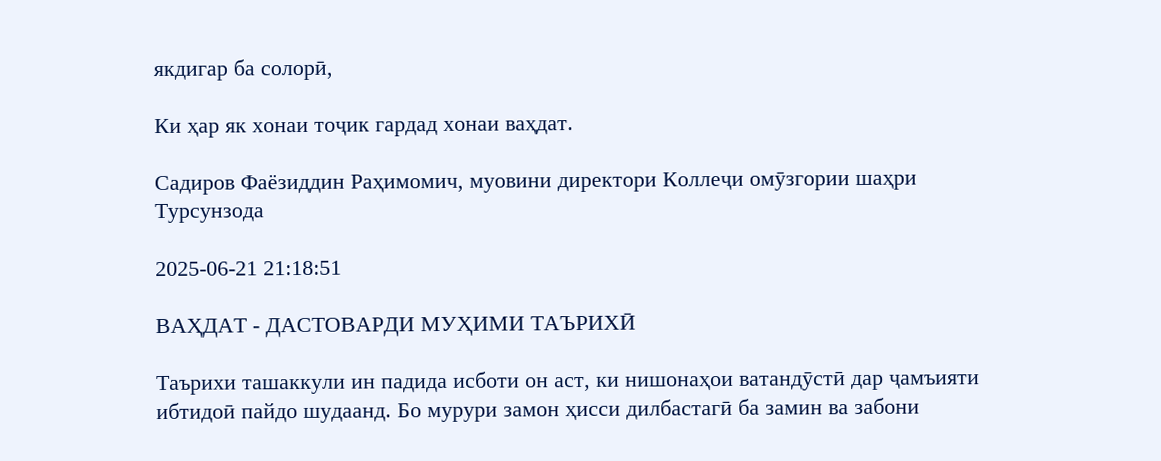якдигар ба солорӣ,

Ки ҳар як хонаи тоҷик гардад хонаи ваҳдат.

Садиров Фаёзиддин Раҳимомич, муовини директори Коллеҷи омӯзгории шаҳри Турсунзода

2025-06-21 21:18:51

ВАҲДАТ - ДАСТОВАРДИ МУҲИМИ ТАЪРИХӢ

Таърихи ташаккули ин падида исботи он аст, ки нишонаҳои ватандӯстӣ дар ҷамъияти ибтидоӣ пайдо шудаанд. Бо мурури замон ҳисси дилбастагӣ ба замин ва забони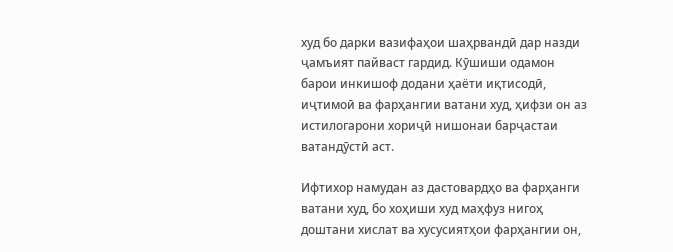худ бо дарки вазифаҳои шаҳрвандӣ дар назди ҷамъият пайваст гардид. Кӯшиши одамон барои инкишоф додани ҳаёти иқтисодӣ, иҷтимоӣ ва фарҳангии ватани худ, ҳифзи он аз истилогарони хориҷӣ нишонаи барҷастаи ватандӯстӣ аст.

Ифтихор намудан аз дастовардҳо ва фарҳанги ватани худ, бо хоҳиши худ маҳфуз нигоҳ доштани хислат ва хусусиятҳои фарҳангии он,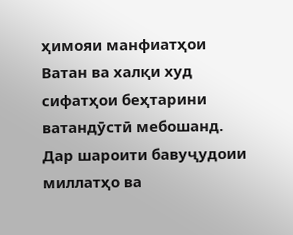ҳимояи манфиатҳои Ватан ва халқи худ сифатҳои беҳтарини ватандӯстӣ мебошанд. Дар шароити бавуҷудоии миллатҳо ва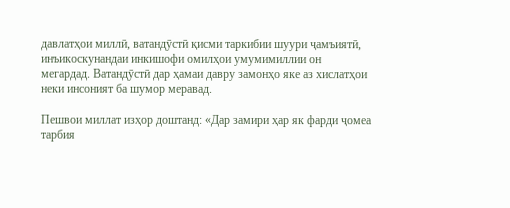давлатҳои миллӣ, ватандӯстӣ қисми таркибии шуури ҷамъиятӣ, инъикоскунандаи инкишофи омилҳои умумимиллии он мегардад. Ватандӯстӣ дар ҳамаи давру замонҳо яке аз хислатҳои неки инсоният ба шумор меравад.

Пешвои миллат изҳор доштанд: «Дар замири ҳар як фарди ҷомеа тарбия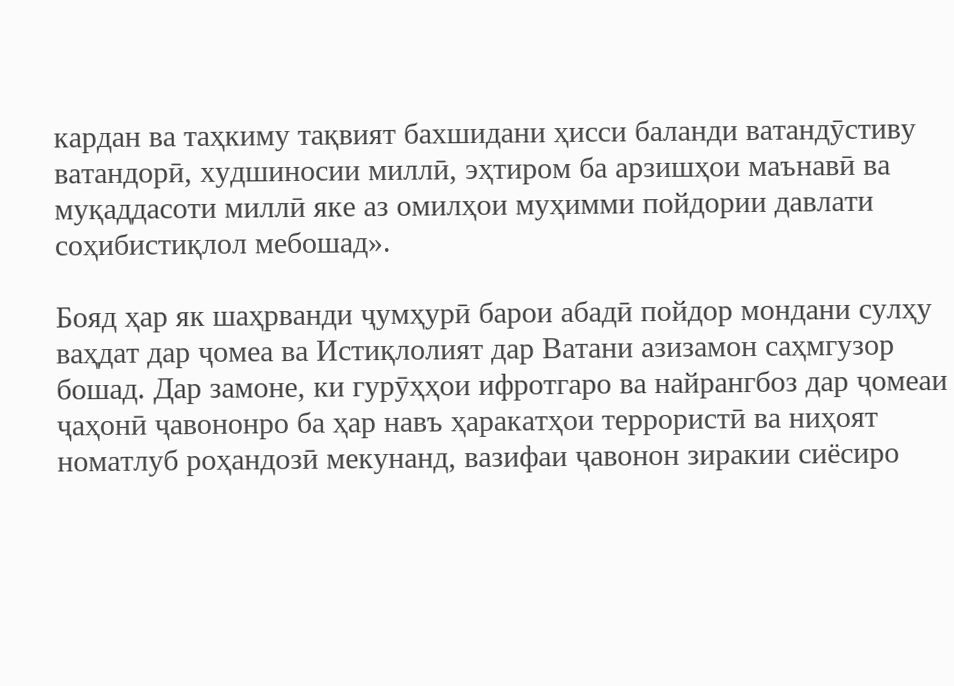кардан ва таҳкиму тақвият бахшидани ҳисси баланди ватандӯстиву ватандорӣ, худшиносии миллӣ, эҳтиром ба арзишҳои маънавӣ ва муқаддасоти миллӣ яке аз омилҳои муҳимми пойдории давлати соҳибистиқлол мебошад».

Бояд ҳар як шаҳрванди ҷумҳурӣ барои абадӣ пойдор мондани сулҳу ваҳдат дар ҷомеа ва Истиқлолият дар Ватани азизамон саҳмгузор бошад. Дар замоне, ки гурӯҳҳои ифротгаро ва найрангбоз дар ҷомеаи ҷаҳонӣ ҷавононро ба ҳар навъ ҳаракатҳои террористӣ ва ниҳоят номатлуб роҳандозӣ мекунанд, вазифаи ҷавонон зиракии сиёсиро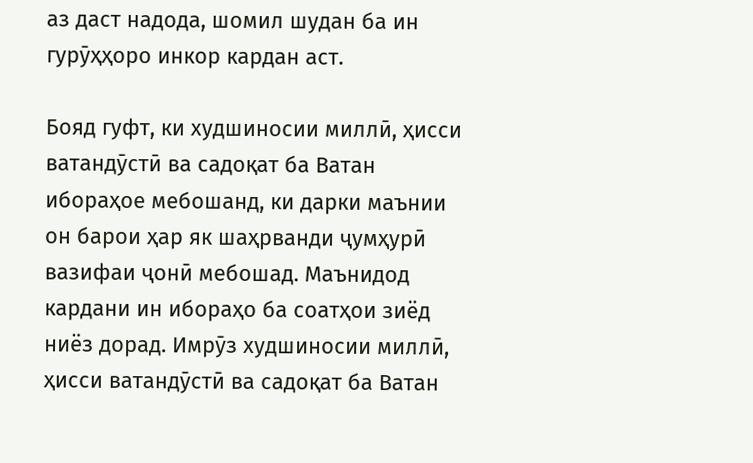аз даст надода, шомил шудан ба ин гурӯҳҳоро инкор кардан аст.

Бояд гуфт, ки худшиносии миллӣ, ҳисси ватандӯстӣ ва садоқат ба Ватан ибораҳое мебошанд, ки дарки маънии он барои ҳар як шаҳрванди ҷумҳурӣ вазифаи ҷонӣ мебошад. Маънидод кардани ин ибораҳо ба соатҳои зиёд ниёз дорад. Имрӯз худшиносии миллӣ, ҳисси ватандӯстӣ ва садоқат ба Ватан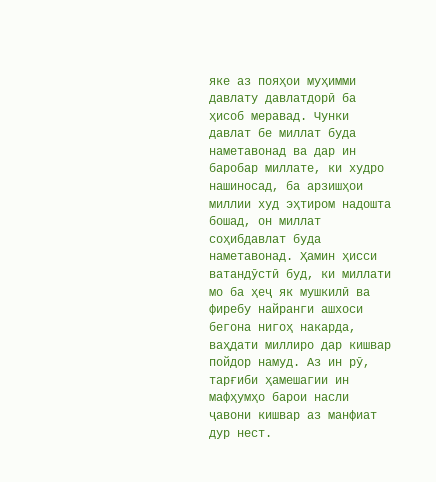яке аз пояҳои муҳимми давлату давлатдорӣ ба ҳисоб меравад. Чунки давлат бе миллат буда наметавонад ва дар ин баробар миллате, ки худро нашиносад, ба арзишҳои миллии худ эҳтиром надошта бошад, он миллат соҳибдавлат буда наметавонад. Ҳамин ҳисси ватандӯстӣ буд, ки миллати мо ба ҳеҷ як мушкилӣ ва фиребу найранги ашхоси бегона нигоҳ накарда, ваҳдати миллиро дар кишвар пойдор намуд. Аз ин рӯ, тарғиби ҳамешагии ин мафҳумҳо барои насли ҷавони кишвар аз манфиат дур нест.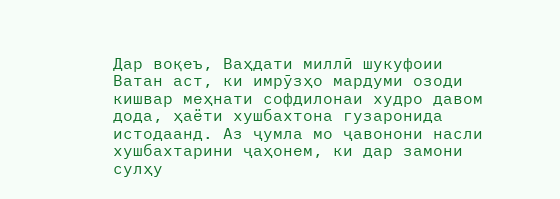Дар воқеъ, Ваҳдати миллӣ шукуфоии Ватан аст, ки имрӯзҳо мардуми озоди кишвар меҳнати софдилонаи худро давом дода, ҳаёти хушбахтона гузаронида истодаанд. Аз ҷумла мо ҷавонони насли хушбахтарини ҷаҳонем, ки дар замони сулҳу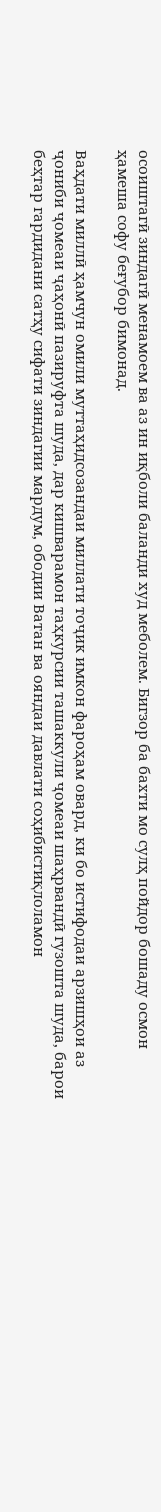осоиштагӣ зиндагӣ менамоем ва аз ин иқболи баланди худ меболем. Бигзор ба бахти мо сулҳ пойдор бошаду осмон ҳамеша софу беғубор бимонад.

Ваҳдати миллӣ ҳамчун омили муттаҳидсозандаи миллати тоҷик имкон фароҳам овард, ки бо истифодаи арзишҳои аз ҷониби ҷомеаи ҷаҳонӣ пазируфта шуда, дар кишварамон таҳкурсии ташаккули ҷомеаи шаҳрвандӣ гузошта шуда, барои беҳтар гардидани сатҳу сифати зиндагии мардум, ободии Ватан ва ояндаи давлати соҳибистиқлоламон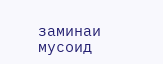заминаи мусоид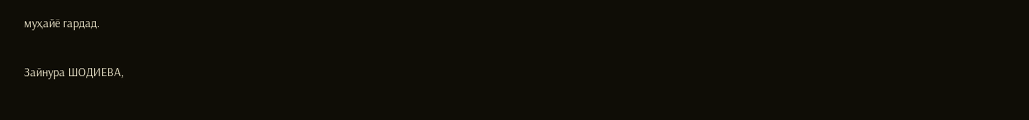муҳайё гардад.

Зайнура ШОДИЕВА,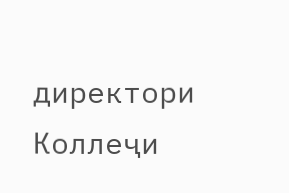директори Коллеҷи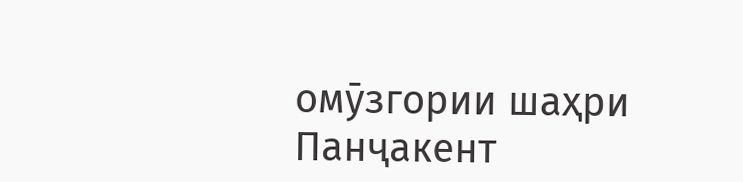омӯзгории шаҳри Панҷакент